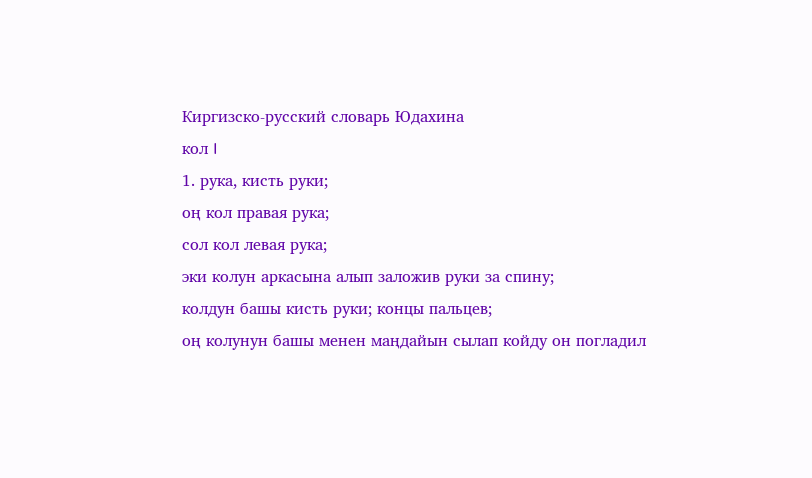Киргизско-русский словарь Юдахина
кол I
1. рука, кисть руки;
оң кол правая рука;
сол кол левая рука;
эки колун аркасына алып заложив руки за спину;
колдун башы кисть руки; концы пальцев;
оң колунун башы менен маңдайын сылап койду он погладил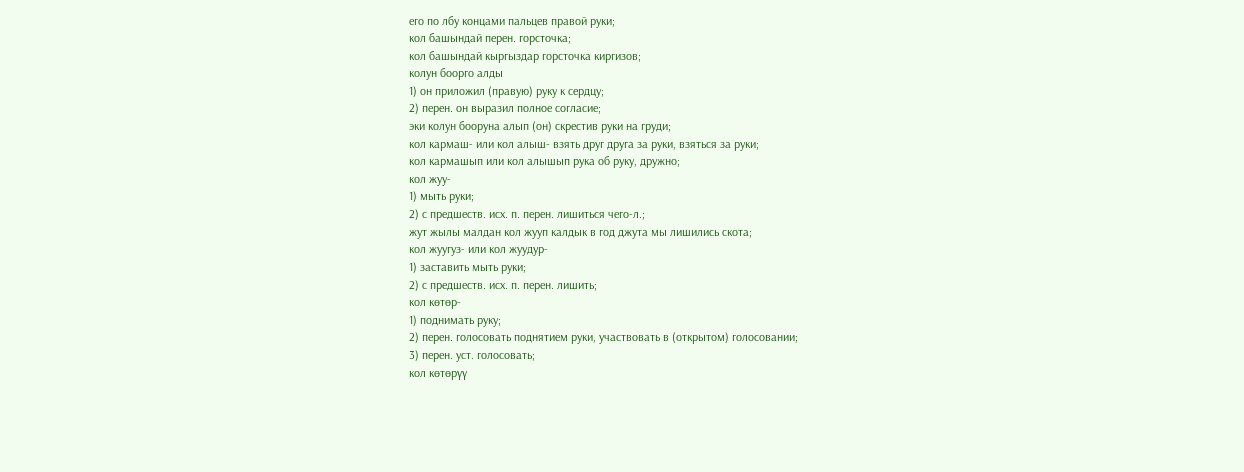его по лбу концами пальцев правой руки;
кол башындай перен. горсточка;
кол башындай кыргыздар горсточка киргизов;
колун боорго алды
1) он приложил (правую) руку к сердцу;
2) перен. он выразил полное согласие;
эки колун бооруна алып (он) скрестив руки на груди;
кол кармаш- или кол алыш- взять друг друга за руки, взяться за руки;
кол кармашып или кол алышып рука об руку, дружно;
кол жуу-
1) мыть руки;
2) с предшеств. исх. п. перен. лишиться чего-л.;
жут жылы малдан кол жууп калдык в год джута мы лишились скота;
кол жуугуз- или кол жуудур-
1) заставить мыть руки;
2) с предшеств. исх. п. перен. лишить;
кол көтөр-
1) поднимать руку;
2) перен. голосовать поднятием руки, участвовать в (открытом) голосовании;
3) перен. уст. голосовать;
кол көтөрүү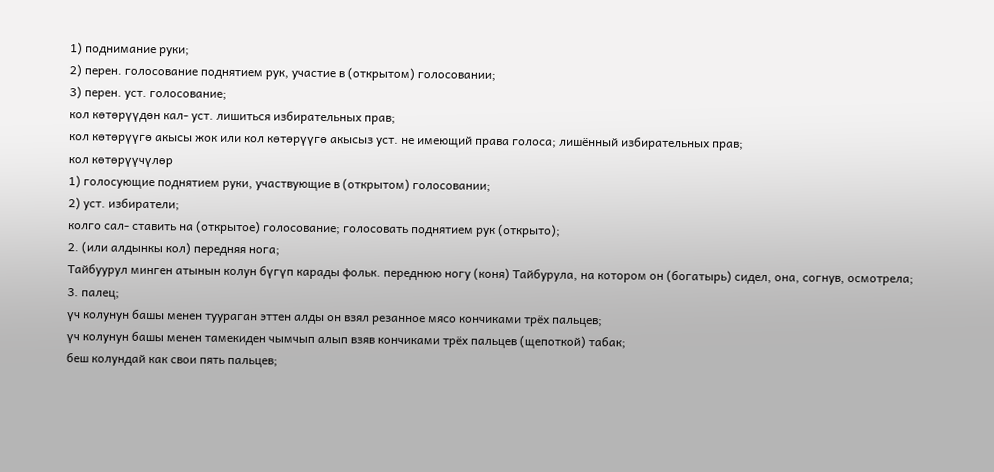1) поднимание руки;
2) перен. голосование поднятием рук, участие в (открытом) голосовании;
3) перен. уст. голосование;
кол көтөрүүдөн кал- уст. лишиться избирательных прав;
кол көтөрүүгө акысы жок или кол көтөрүүгө акысыз уст. не имеющий права голоса; лишённый избирательных прав;
кол көтөрүүчүлөр
1) голосующие поднятием руки, участвующие в (открытом) голосовании;
2) уст. избиратели;
колго сал- ставить на (открытое) голосование; голосовать поднятием рук (открыто);
2. (или алдынкы кол) передняя нога;
Тайбуурул минген атынын колун бүгүп карады фольк. переднюю ногу (коня) Тайбурула, на котором он (богатырь) сидел, она, согнув, осмотрела;
3. палец;
үч колунун башы менен туураган эттен алды он взял резанное мясо кончиками трёх пальцев;
үч колунун башы менен тамекиден чымчып алып взяв кончиками трёх пальцев (щепоткой) табак;
беш колундай как свои пять пальцев;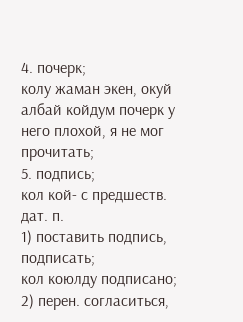4. почерк;
колу жаман экен, окуй албай койдум почерк у него плохой, я не мог прочитать;
5. подпись;
кол кой- с предшеств. дат. п.
1) поставить подпись, подписать;
кол коюлду подписано;
2) перен. согласиться,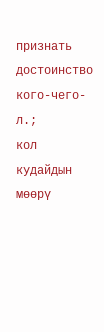признать достоинство кого-чего-л.;
кол кудайдын мөөрү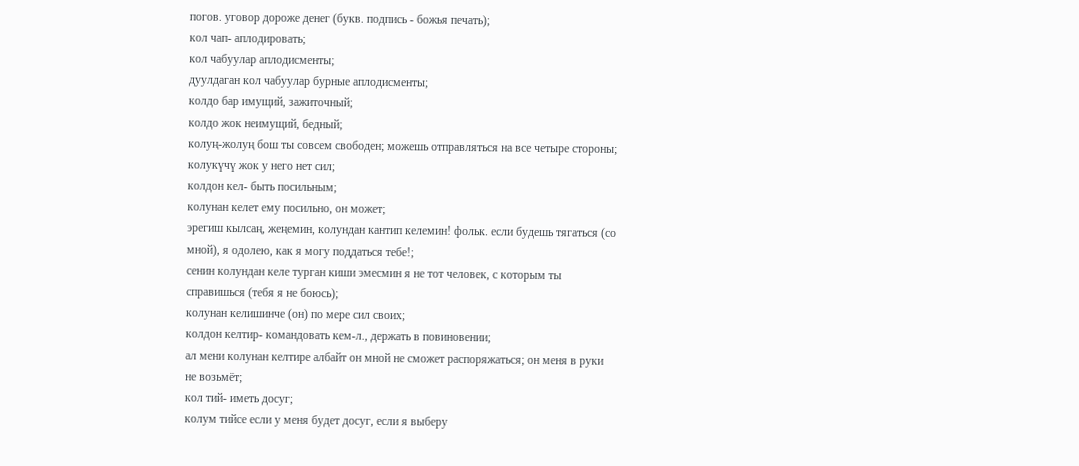погов. уговор дороже денег (букв. подпись - божья печать);
кол чап- аплодировать;
кол чабуулар аплодисменты;
дуулдаган кол чабуулар бурные аплодисменты;
колдо бар имущий, зажиточный;
колдо жок неимущий, бедный;
колуң-жолуң бош ты совсем свободен; можешь отправляться на все четыре стороны;
колукүчү жок у него нет сил;
колдон кел- быть посильным;
колунан келет ему посильно, он может;
эрегиш кылсаң, жеңемин, колундан кантип келемин! фольк. если будешь тягаться (со мной), я одолею, как я могу поддаться тебе!;
сенин колундан келе турган киши эмесмин я не тот человек, с которым ты справишься (тебя я не боюсь);
колунан келишинче (он) по мере сил своих;
колдон келтир- командовать кем-л., держать в повиновении;
ал мени колунан келтире албайт он мной не сможет распоряжаться; он меня в руки не возьмёт;
кол тий- иметь досуг;
колум тийсе если у меня будет досуг, если я выберу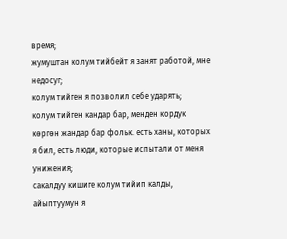время;
жумуштан колум тийбейт я занят работой, мне недосуг;
колум тийген я позволил себе ударять;
колум тийген кандар бар, менден кордук көргөн жандар бар фольк. есть ханы, которых я бил, есть люди, которые испытали от меня унижения;
сакалдуу кишиге колум тийип калды, айыптуумун я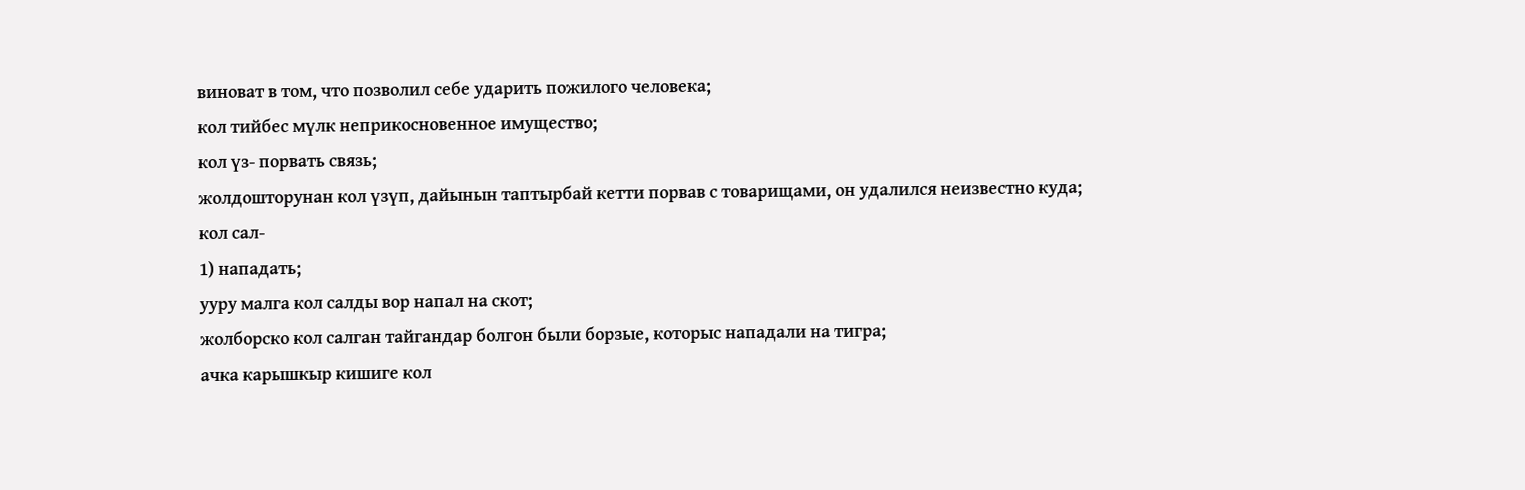виноват в том, что позволил себе ударить пожилого человека;
кол тийбес мүлк неприкосновенное имущество;
кол үз- порвать связь;
жолдошторунан кол үзүп, дайынын таптырбай кетти порвав с товарищами, он удалился неизвестно куда;
кол сал-
1) нападать;
ууру малга кол салды вор напал на скот;
жолборско кол салган тайгандар болгон были борзые, которыс нападали на тигра;
ачка карышкыр кишиге кол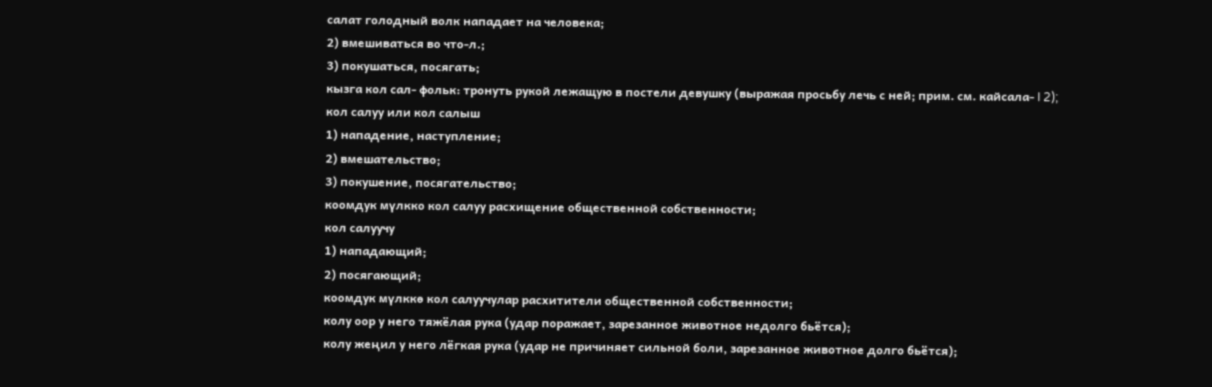салат голодный волк нападает на человека;
2) вмешиваться во что-л.;
3) покушаться, посягать;
кызга кол сал- фольк: тронуть рукой лежащую в постели девушку (выражая просьбу лечь с ней; прим. см. кайсала- I 2);
кол салуу или кол салыш
1) нападение, наступление;
2) вмешательство;
3) покушение, посягательство;
коомдук мүлкко кол салуу расхищение общественной собственности;
кол салуучу
1) нападающий;
2) посягающий;
коомдук мүлккө кол салуучулар расхитители общественной собственности;
колу оор у него тяжёлая рука (удар поражает, зарезанное животное недолго бьётся);
колу жеңил у него лёгкая рука (удар не причиняет сильной боли, зарезанное животное долго бьётся);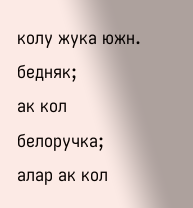колу жука южн. бедняк;
ак кол белоручка;
алар ак кол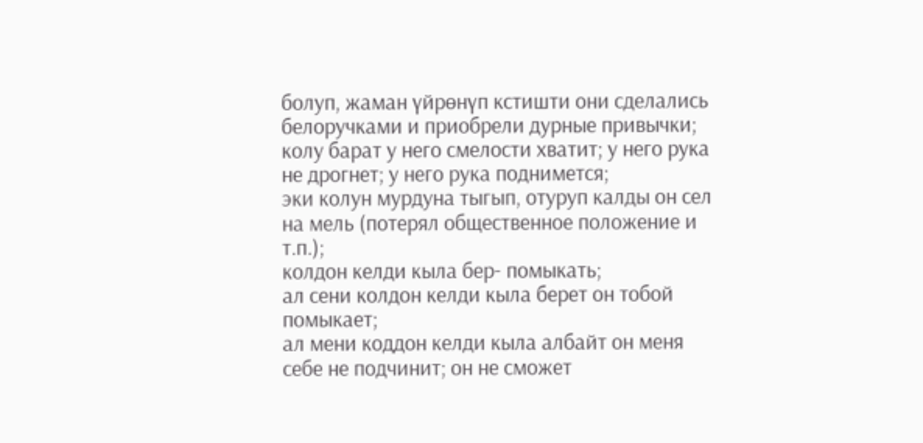болуп, жаман үйрөнүп кстишти они сделались белоручками и приобрели дурные привычки;
колу барат у него смелости хватит; у него рука не дрогнет; у него рука поднимется;
эки колун мурдуна тыгып, отуруп калды он сел на мель (потерял общественное положение и т.п.);
колдон келди кыла бер- помыкать;
ал сени колдон келди кыла берет он тобой помыкает;
ал мени коддон келди кыла албайт он меня себе не подчинит; он не сможет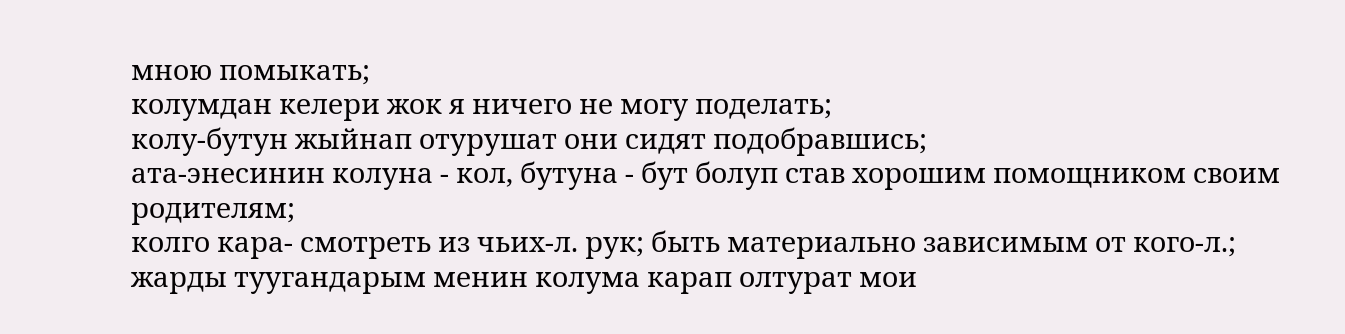мною помыкать;
колумдан келери жок я ничего не могу поделать;
колу-бутун жыйнап отурушат они сидят подобравшись;
ата-энесинин колуна - кол, бутуна - бут болуп став хорошим помощником своим родителям;
колго кара- смотреть из чьих-л. рук; быть материально зависимым от кого-л.;
жарды туугандарым менин колума карап олтурат мои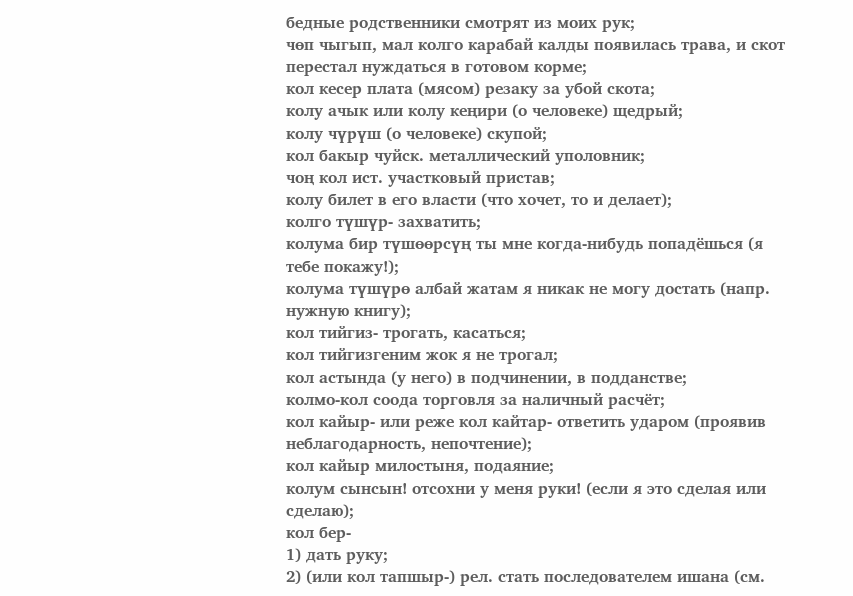бедные родственники смотрят из моих рук;
чөп чыгып, мал колго карабай калды появилась трава, и скот перестал нуждаться в готовом корме;
кол кесер плата (мясом) резаку за убой скота;
колу ачык или колу кеңири (о человеке) щедрый;
колу чүрүш (о человеке) скупой;
кол бакыр чуйск. металлический уполовник;
чоң кол ист. участковый пристав;
колу билет в его власти (что хочет, то и делает);
колго түшүр- захватить;
колума бир түшөөрсүң ты мне когда-нибудь попадёшься (я тебе покажу!);
колума түшүрө албай жатам я никак не могу достать (напр. нужную книгу);
кол тийгиз- трогать, касаться;
кол тийгизгеним жок я не трогал;
кол астында (у него) в подчинении, в подданстве;
колмо-кол соода торговля за наличный расчёт;
кол кайыр- или реже кол кайтар- ответить ударом (проявив неблагодарность, непочтение);
кол кайыр милостыня, подаяние;
колум сынсын! отсохни у меня руки! (если я это сделая или сделаю);
кол бер-
1) дать руку;
2) (или кол тапшыр-) рел. стать последователем ишана (см.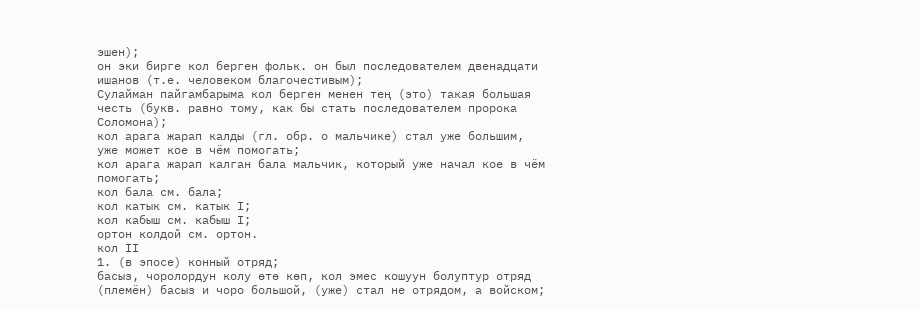эшен);
он эки бирге кол берген фольк. он был последователем двенадцати ишанов (т.е. человеком благочестивым);
Сулайман пайгамбарыма кол берген менен тең (это) такая большая честь (букв. равно тому, как бы стать последователем пророка Соломона);
кол арага жарап калды (гл. обр. о мальчике) стал уже большим, уже может кое в чём помогать;
кол арага жарап калган бала мальчик, который уже начал кое в чём помогать;
кол бала см. бала;
кол катык см. катык I;
кол кабыш см. кабыш I;
ортон колдой см. ортон.
кол II
1. (в эпосе) конный отряд;
басыз, чоролордун колу өтө көп, кол эмес кошуун болуптур отряд (племён) басыз и чоро большой, (уже) стал не отрядом, а войском;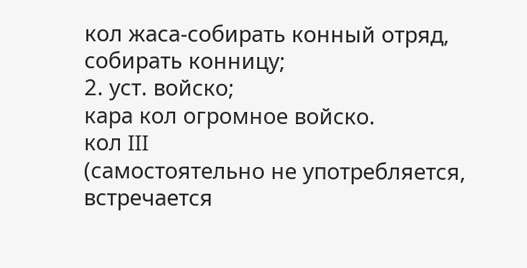кол жаса-собирать конный отряд, собирать конницу;
2. уст. войско;
кара кол огромное войско.
кол III
(самостоятельно не употребляется, встречается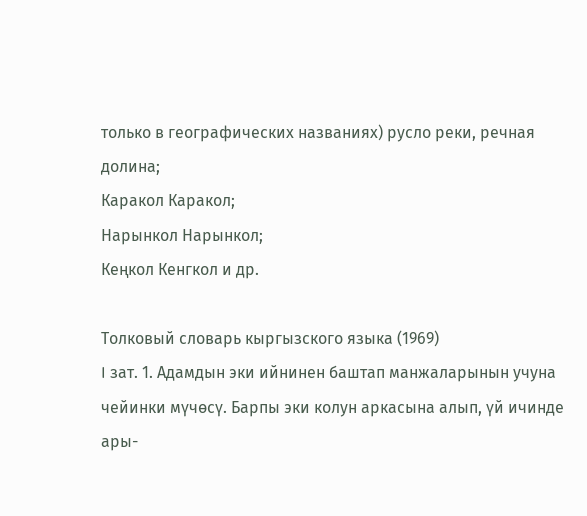только в географических названиях) русло реки, речная долина;
Каракол Каракол;
Нарынкол Нарынкол;
Кеңкол Кенгкол и др.

Толковый словарь кыргызского языка (1969)
I зат. 1. Адамдын эки ийнинен баштап манжаларынын учуна чейинки мүчөсү. Барпы эки колун аркасына алып, үй ичинде ары-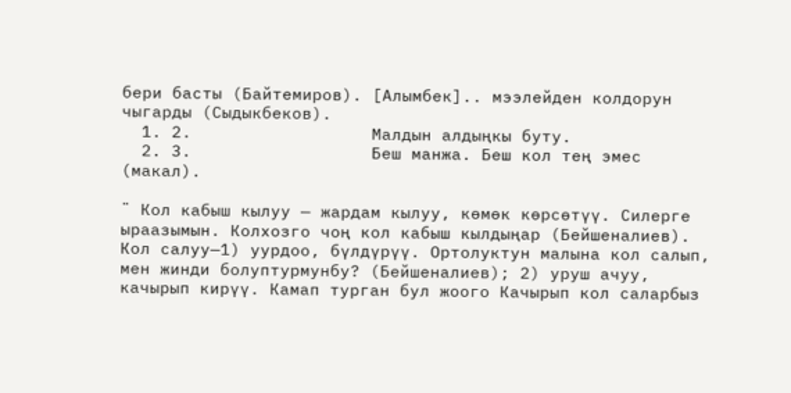бери басты (Байтемиров). [Алымбек].. мээлейден колдорун чыгарды (Сыдыкбеков).
  1. 2.                  Малдын алдыңкы буту.
  2. 3.                  Беш манжа. Беш кол тең эмес (макал).

¨ Кол кабыш кылуу — жардам кылуу, көмөк көрсөтүү. Силерге ыраазымын. Колхозго чоң кол кабыш кылдыңар (Бейшеналиев). Кол салуу—1) уурдоо, бүлдүрүү. Ортолуктун малына кол салып, мен жинди болуптурмунбу? (Бейшеналиев); 2) уруш ачуу, качырып кирүү. Камап турган бул жоого Качырып кол саларбыз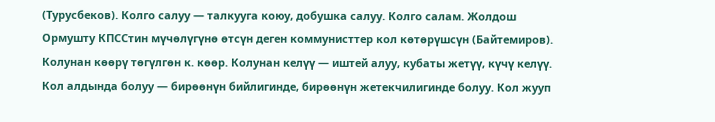(Турусбеков). Колго салуу — талкууга коюу, добушка салуу. Колго салам. Жолдош Ормушту КПССтин мүчөлүгүнө өтсүн деген коммунисттер кол көтөрүшсүн (Байтемиров). Колунан көөрү төгүлгөн к. көөр. Колунан келүү — иштей алуу, кубаты жетүү, күчү келүү. Кол алдында болуу — бирөөнүн бийлигинде, бирөөнүн жетекчилигинде болуу. Кол жууп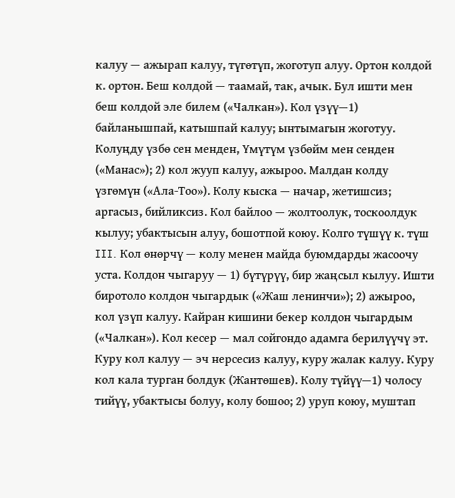калуу — ажырап калуу, түгөтүп, жоготуп алуу. Ортон колдой к. ортон. Беш колдой — таамай, так, ачык. Бул ишти мен беш колдой эле билем («Чалкан»). Кол үзүү—1) байланышпай, катышпай калуу; ынтымагын жоготуу. Колуңду үзбө сен менден, Үмүтүм үзбөйм мен сенден («Манас»); 2) кол жууп калуу, ажыроо. Малдан колду үзгөмүн («Ала-Тоо»). Колу кыска — начар, жетишсиз; аргасыз, бийликсиз. Кол байлоо — жолтоолук, тоскоолдук кылуу; убактысын алуу, бошотпой коюу. Колго түшүү к. түш III. Кол өнөрчү — колу менен майда буюмдарды жасоочу уста. Колдон чыгаруу — 1) бүтүрүү, бир жаңсыл кылуу. Ишти биротоло колдон чыгардык («Жаш ленинчи»); 2) ажыроо, кол үзүп калуу. Кайран кишини бекер колдон чыгардым («Чалкан»). Кол кесер — мал сойгондо адамга берилүүчү эт. Куру кол калуу — эч нерсесиз калуу, куру жалак калуу. Куру кол кала турган болдук (Жантөшев). Колу түйүү—1) чолосу тийүү, убактысы болуу, колу бошоо; 2) уруп коюу, муштап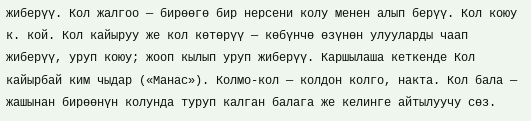жиберүү. Кол жалгоо — бирөөгө бир нерсени колу менен алып берүү. Кол коюу к. кой. Кол кайыруу же кол көтөрүү — көбүнчө өзүнөн улууларды чаап жиберүү, уруп коюу; жооп кылып уруп жиберүү. Каршылаша кеткенде Кол кайырбай ким чыдар («Манас»). Колмо-кол — колдон колго, накта. Кол бала — жашынан бирөөнүн колунда туруп калган балага же келинге айтылуучу сөз.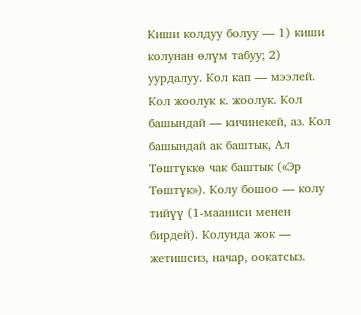Киши колдуу болуу — 1) киши колунан өлүм табуу; 2) уурдалуу. Кол кап — мээлей. Кол жоолук к. жоолук. Кол башындай — кичинекей, аз. Кол башындай ак баштык, Ал Төштүккө чак баштык («Эр Төштүк»). Колу бошоо — колу тийүү (1-мааниси менен бирдей). Колунда жок — жетишсиз, начар, оокатсыз.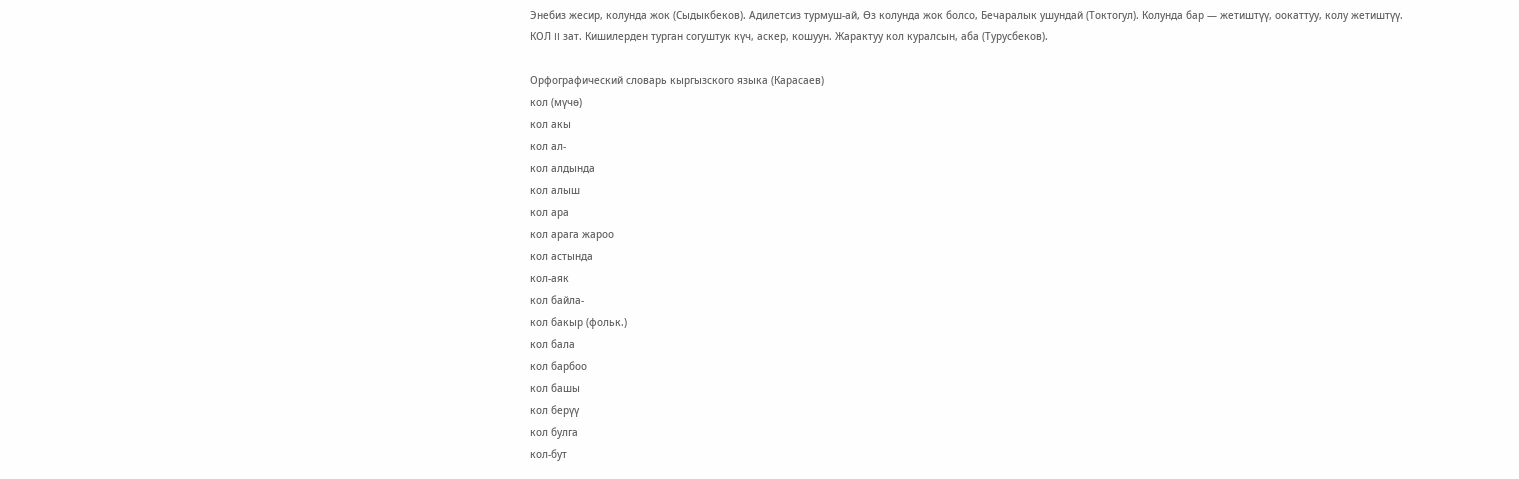Энебиз жесир, колунда жок (Сыдыкбеков). Адилетсиз турмуш-ай, Өз колунда жок болсо, Бечаралык ушундай (Токтогул). Колунда бар — жетиштүү, оокаттуу, колу жетиштүү.
КОЛ II зат. Кишилерден турган согуштук күч, аскер, кошуун. Жарактуу кол куралсын, аба (Турусбеков).

Орфографический словарь кыргызского языка (Карасаев)
кол (мүчө)
кол акы
кол ал-
кол алдында
кол алыш
кол ара
кол арага жароо
кол астында
кол-аяк
кол байла-
кол бакыр (фольк.)
кол бала
кол барбоо
кол башы
кол берүү
кол булга
кол-бут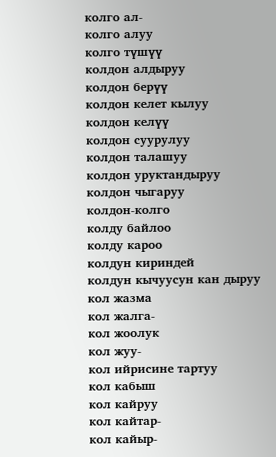колго ал-
колго алуу
колго түшүү
колдон алдыруу
колдон берүү
колдон келет кылуу
колдон келүү
колдон суурулуу
колдон талашуу
колдон уруктандыруу
колдон чыгаруу
колдон-колго
колду байлоо
колду кароо
колдун кириндей
колдун кычуусун кан дыруу
кол жазма
кол жалга-
кол жоолук
кол жуу-
кол ийрисине тартуу
кол кабыш
кол кайруу
кол кайтар-
кол кайыр-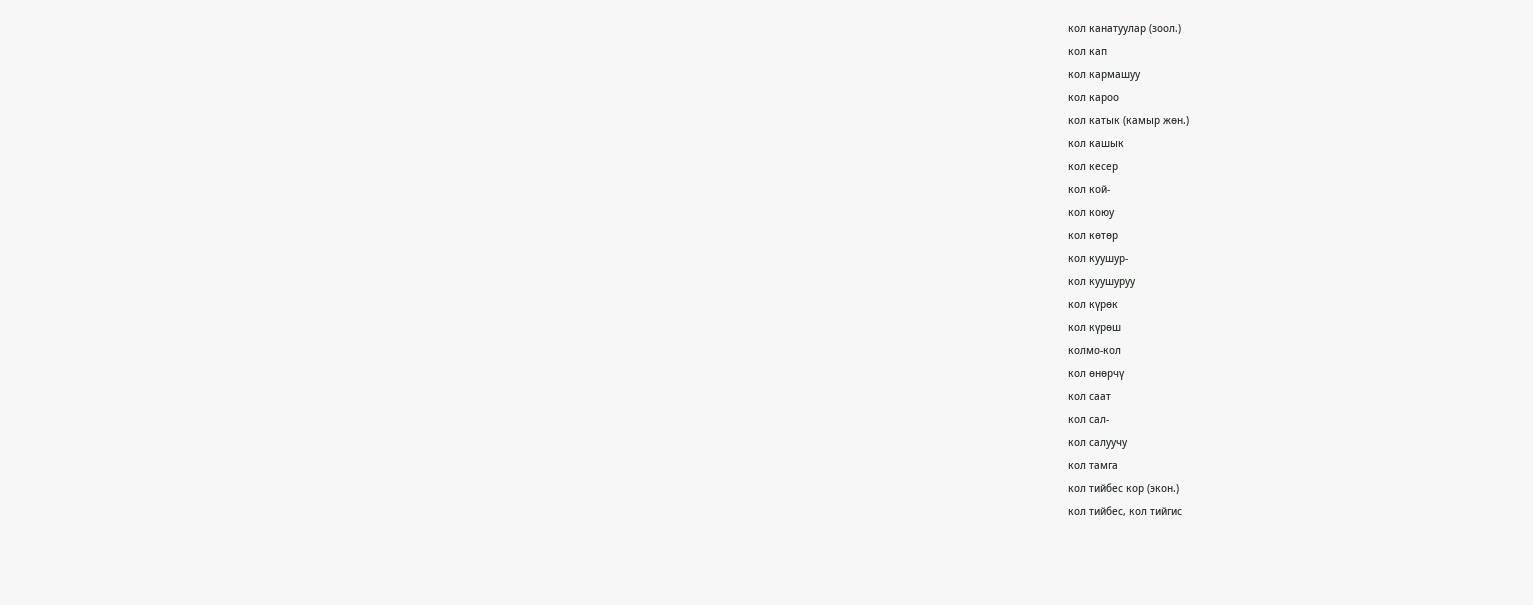кол канатуулар (зоол.)
кол кап
кол кармашуу
кол кароо
кол катык (камыр жөн.)
кол кашык
кол кесер
кол кой-
кол коюу
кол көтөр
кол куушур-
кол куушуруу
кол күрөк
кол күрөш
колмо-кол
кол өнөрчү
кол саат
кол сал-
кол салуучу
кол тамга
кол тийбес кор (экон.)
кол тийбес, кол тийгис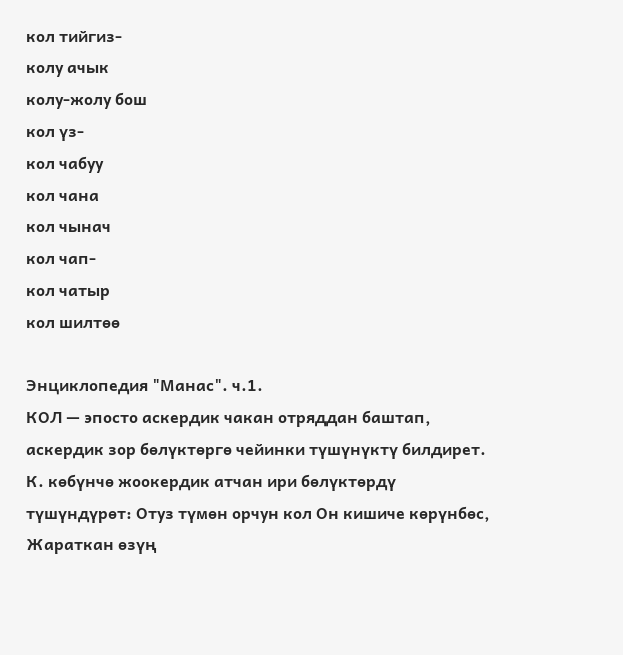кол тийгиз-
колу ачык
колу-жолу бош
кол үз-
кол чабуу
кол чана
кол чынач
кол чап-
кол чатыр
кол шилтөө

Энциклопедия "Манас". ч.1.
КОЛ — эпосто аскердик чакан отряддан баштап, аскердик зор бөлүктөргө чейинки түшүнүктү билдирет. К. көбүнчө жоокердик атчан ири бөлүктөрдү түшүндүрөт: Отуз түмөн орчун кол Он кишиче көрүнбөс, Жараткан өзүң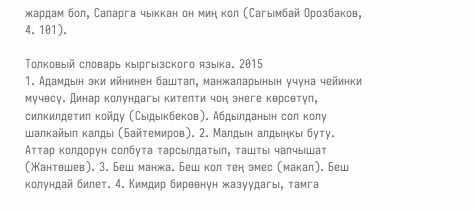жардам бол, Сапарга чыккан он миң кол (Сагымбай Орозбаков, 4. 101).

Толковый словарь кыргызского языка. 2015
1. Адамдын эки ийнинен баштап, манжаларынын учуна чейинки мүчөсү. Динар колундагы китепти чоң энеге көрсөтүп, силкилдетип койду (Сыдыкбеков). Абдылданын сол колу шалкайып калды (Байтемиров). 2. Малдын алдыңкы буту. Аттар колдорун солбута тарсылдатып, ташты чапчышат (Жантөшев). 3. Беш манжа. Беш кол тең эмес (макал). Беш колундай билет. 4. Кимдир бирөөнүн жазуудагы, тамга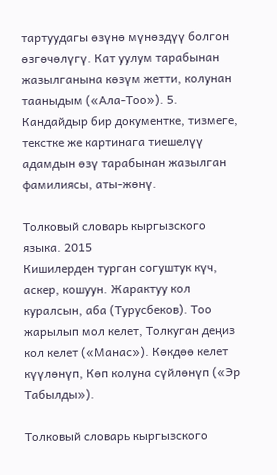тартуудагы өзүнө мүнөздүү болгон өзгөчөлүгү. Кат уулум тарабынан жазылганына көзүм жетти, колунан тааныдым («Ала-Тоо»). 5. Кандайдыр бир документке, тизмеге, текстке же картинага тиешелүү адамдын өзү тарабынан жазылган фамилиясы, аты-жөнү.

Толковый словарь кыргызского языка. 2015
Кишилерден турган согуштук күч, аскер, кошуун. Жарактуу кол куралсын, аба (Турусбеков). Тоо жарылып мол келет, Толкуган деңиз кол келет («Манас»). Көкдөө келет күүлөнүп, Көп колуна сүйлөнүп («Эр Табылды»).

Толковый словарь кыргызского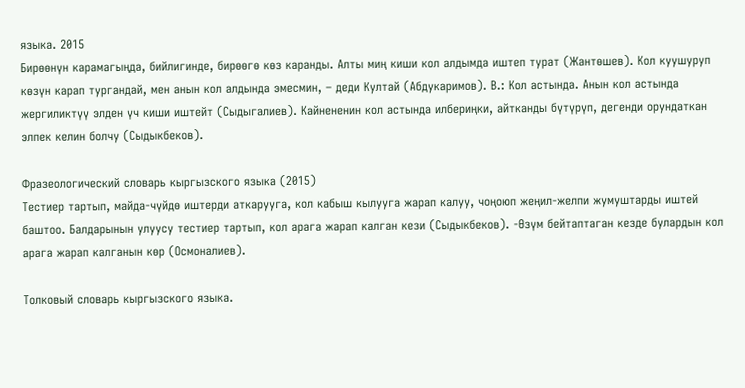языка. 2015
Бирөөнүн карамагыңда, бийлигинде, бирөөгө көз каранды. Алты миң киши кол алдымда иштеп турат (Жантөшев). Кол куушуруп көзүн карап тургандай, мен анын кол алдында эмесмин, – деди Култай (Абдукаримов). В.: Кол астында. Анын кол астында жергиликтүү элден үч киши иштейт (Сыдыгалиев). Кайнененин кол астында илбериңки, айтканды бүтүрүп, дегенди орундаткан элпек келин болчу (Сыдыкбеков).

Фразеологический словарь кыргызского языка (2015)
Тестиер тартып, майда-чүйдө иштерди аткарууга, кол кабыш кылууга жарап калуу, чоңоюп жеңил-желпи жумуштарды иштей баштоо. Балдарынын улуусу тестиер тартып, кол арага жарап калган кези (Сыдыкбеков). -Өзүм бейтаптаган кезде булардын кол арага жарап калганын көр (Осмоналиев).

Толковый словарь кыргызского языка.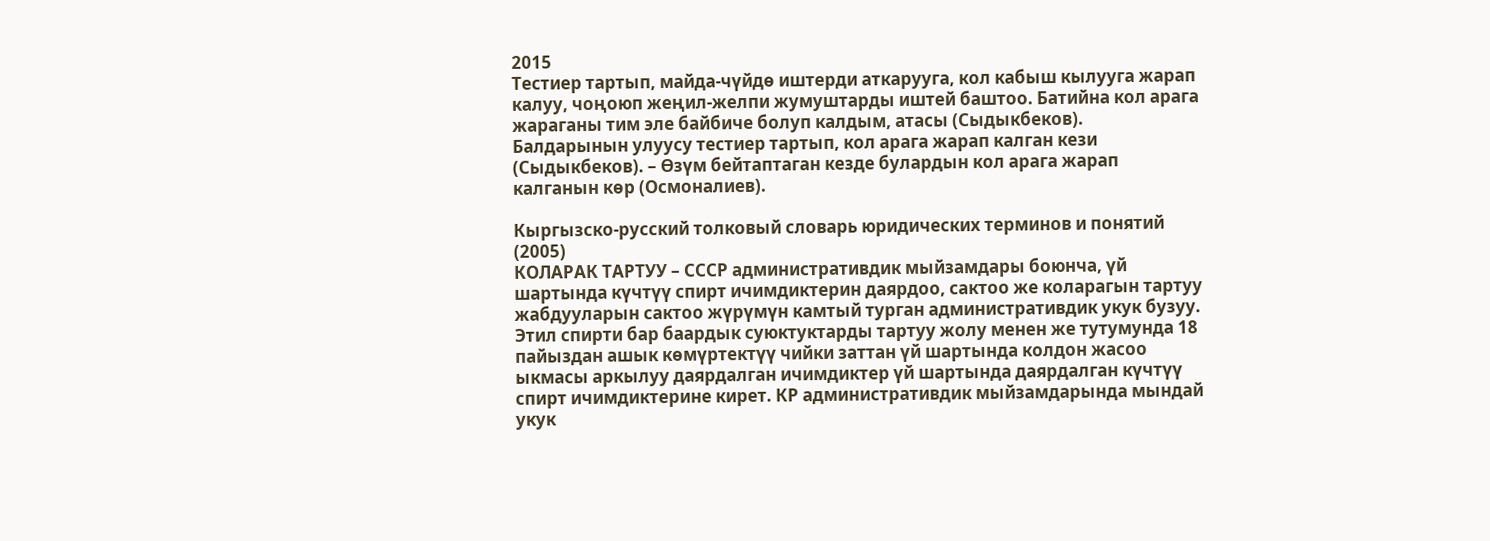2015
Тестиер тартып, майда-чүйдө иштерди аткарууга, кол кабыш кылууга жарап калуу, чоңоюп жеңил-желпи жумуштарды иштей баштоо. Батийна кол арага жараганы тим эле байбиче болуп калдым, атасы (Сыдыкбеков). Балдарынын улуусу тестиер тартып, кол арага жарап калган кези (Сыдыкбеков). – Өзүм бейтаптаган кезде булардын кол арага жарап калганын көр (Осмоналиев).

Кыргызско-русский толковый словарь юридических терминов и понятий (2005)
КОЛАРАК ТАРТУУ – СССР административдик мыйзамдары боюнча, үй шартында күчтүү спирт ичимдиктерин даярдоо, сактоо же коларагын тартуу жабдууларын сактоо жүрүмүн камтый турган административдик укук бузуу. Этил спирти бар баардык суюктуктарды тартуу жолу менен же тутумунда 18 пайыздан ашык көмүртектүү чийки заттан үй шартында колдон жасоо ыкмасы аркылуу даярдалган ичимдиктер үй шартында даярдалган күчтүү спирт ичимдиктерине кирет. КР административдик мыйзамдарында мындай укук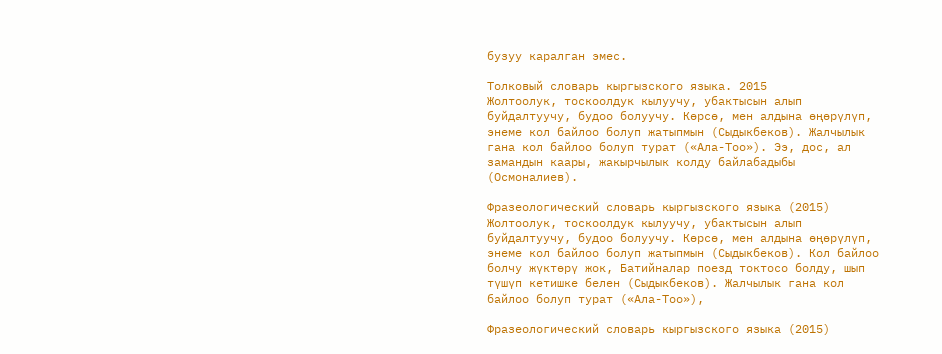бузуу каралган эмес.

Толковый словарь кыргызского языка. 2015
Жолтоолук, тоскоолдук кылуучу, убактысын алып буйдалтуучу, будоо болуучу. Көрсө, мен алдына өңөрүлүп, энеме кол байлоо болуп жатыпмын (Сыдыкбеков). Жалчылык гана кол байлоо болуп турат («Ала-Тоо»). Ээ, дос, ал замандын каары, жакырчылык колду байлабадыбы (Осмоналиев).

Фразеологический словарь кыргызского языка (2015)
Жолтоолук, тоскоолдук кылуучу, убактысын алып буйдалтуучу, будоо болуучу. Көрсө, мен алдына өңөрүлүп, энеме кол байлоо болуп жатыпмын (Сыдыкбеков). Кол байлоо болчу жүктөрү жок, Батийналар поезд токтосо болду, шып түшүп кетишке белен (Сыдыкбеков). Жалчылык гана кол байлоо болуп турат («Ала-Тоо»),

Фразеологический словарь кыргызского языка (2015)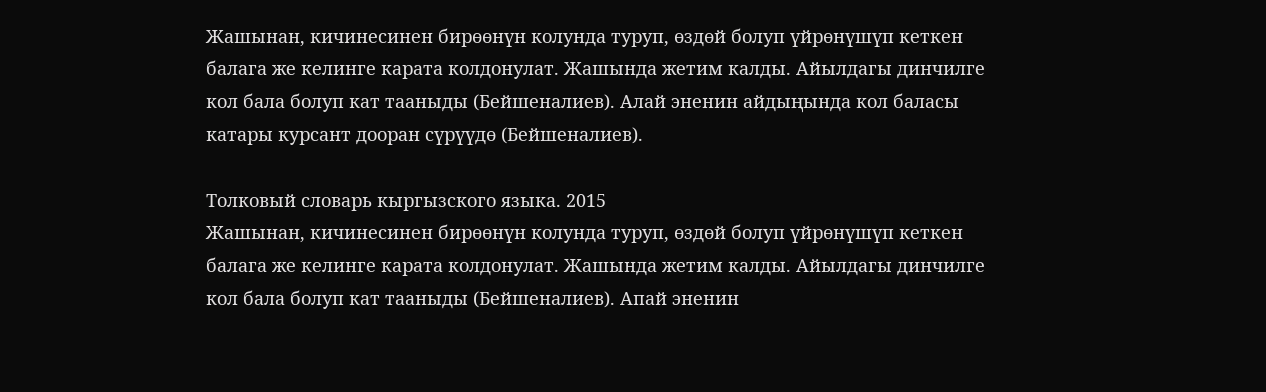Жашынан, кичинесинен бирөөнүн колунда туруп, өздөй болуп үйрөнүшүп кеткен балага же келинге карата колдонулат. Жашында жетим калды. Айылдагы динчилге кол бала болуп кат тааныды (Бейшеналиев). Алай эненин айдыңында кол баласы катары курсант дооран сүрүүдө (Бейшеналиев).

Толковый словарь кыргызского языка. 2015
Жашынан, кичинесинен бирөөнүн колунда туруп, өздөй болуп үйрөнүшүп кеткен балага же келинге карата колдонулат. Жашында жетим калды. Айылдагы динчилге кол бала болуп кат тааныды (Бейшеналиев). Апай эненин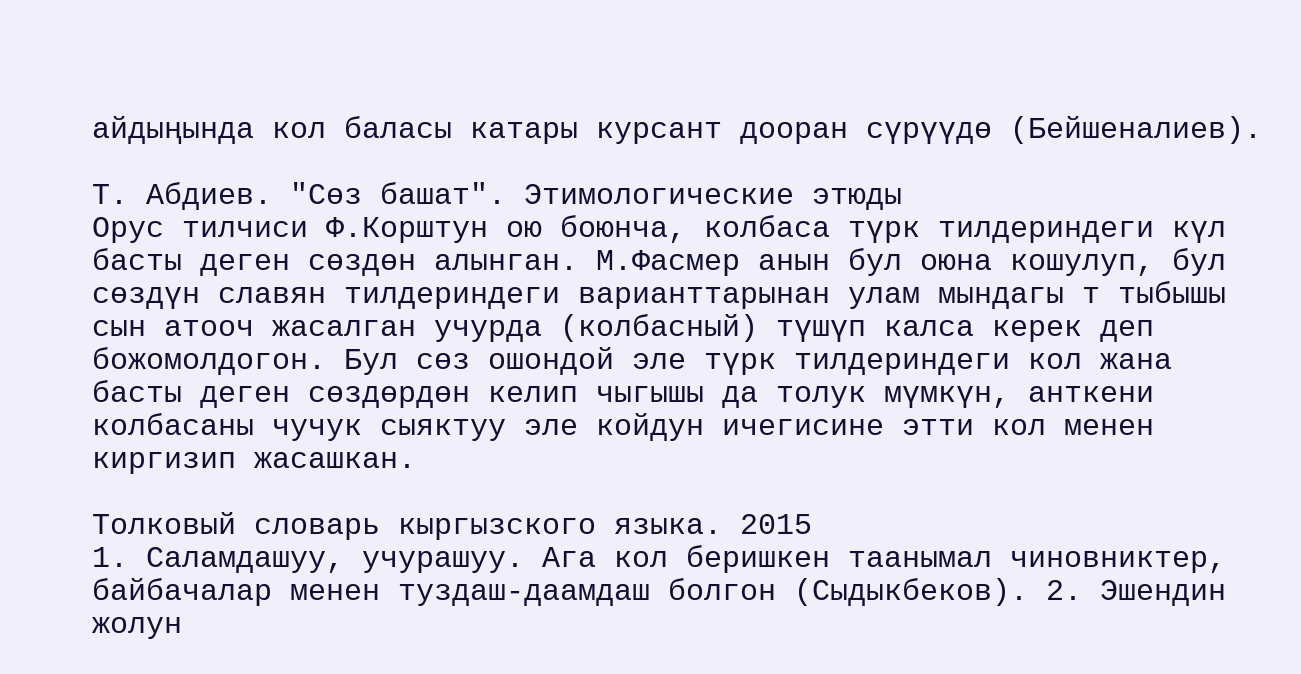айдыңында кол баласы катары курсант дооран сүрүүдө (Бейшеналиев).

Т. Абдиев. "Сөз башат". Этимологические этюды
Орус тилчиси Ф.Корштун ою боюнча, колбаса түрк тилдериндеги күл басты деген сөздөн алынган. М.Фасмер анын бул оюна кошулуп, бул сөздүн славян тилдериндеги варианттарынан улам мындагы т тыбышы сын атооч жасалган учурда (колбасный) түшүп калса керек деп божомолдогон. Бул сөз ошондой эле түрк тилдериндеги кол жана басты деген сөздөрдөн келип чыгышы да толук мүмкүн, анткени колбасаны чучук сыяктуу эле койдун ичегисине этти кол менен киргизип жасашкан.

Толковый словарь кыргызского языка. 2015
1. Саламдашуу, учурашуу. Ага кол беришкен таанымал чиновниктер, байбачалар менен туздаш-даамдаш болгон (Сыдыкбеков). 2. Эшендин жолун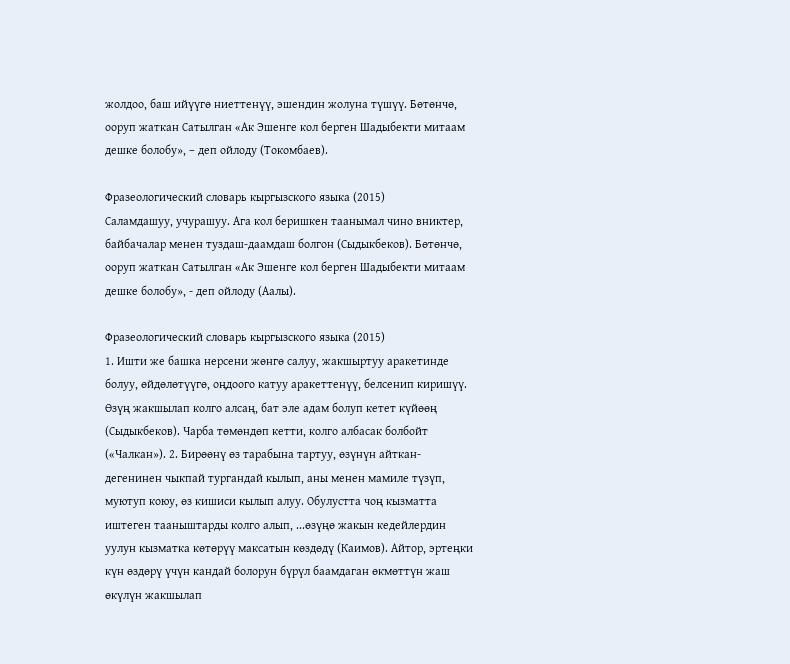жолдоо, баш ийүүгө ниеттенүү, эшендин жолуна түшүү. Бөтөнчө, ооруп жаткан Сатылган «Ак Эшенге кол берген Шадыбекти митаам дешке болобу», – деп ойлоду (Токомбаев).

Фразеологический словарь кыргызского языка (2015)
Саламдашуу, учурашуу. Ага кол беришкен таанымал чино вниктер, байбачалар менен туздаш-даамдаш болгон (Сыдыкбеков). Бөтөнчө, ооруп жаткан Сатылган «Ак Эшенге кол берген Шадыбекти митаам дешке болобу», - деп ойлоду (Аалы).

Фразеологический словарь кыргызского языка (2015)
1. Ишти же башка нерсени жөнгө салуу, жакшыртуу аракетинде болуу, өйдөлөтүүгө, оңдоого катуу аракеттенүү, белсенип киришүү. Өзүң жакшылап колго алсаң, бат эле адам болуп кетет күйөөң (Сыдыкбеков). Чарба төмөндөп кетти, колго албасак болбойт («Чалкан»). 2. Бирөөнү өз тарабына тартуу, өзүнүн айткан-дегенинен чыкпай тургандай кылып, аны менен мамиле түзүп, муютуп коюу, өз кишиси кылып алуу. Обулустта чоң кызматта иштеген тааныштарды колго алып, ...өзүңө жакын кедейлердин уулун кызматка көтөрүү максатын көздөдү (Каимов). Айтор, эртеңки күн өздөрү үчүн кандай болорун бүрүл баамдаган өкмөттүн жаш өкүлүн жакшылап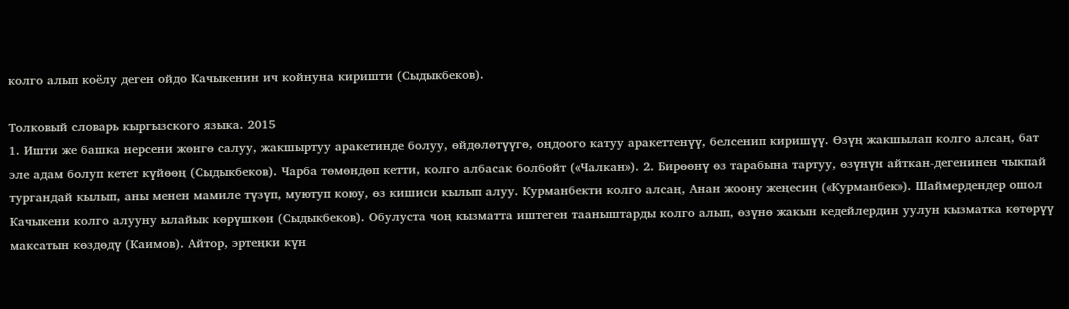колго алып коёлу деген ойдо Качыкенин ич койнуна киришти (Сыдыкбеков).

Толковый словарь кыргызского языка. 2015
1. Ишти же башка нерсени жөнгө салуу, жакшыртуу аракетинде болуу, өйдөлөтүүгө, оңдоого катуу аракеттенүү, белсенип киришүү. Өзүң жакшылап колго алсаң, бат эле адам болуп кетет күйөөң (Сыдыкбеков). Чарба төмөндөп кетти, колго албасак болбойт («Чалкан»). 2. Бирөөнү өз тарабына тартуу, өзүнүн айткан-дегенинен чыкпай тургандай кылып, аны менен мамиле түзүп, муютуп коюу, өз кишиси кылып алуу. Курманбекти колго алсаң, Анан жоону жеңесиң («Курманбек»). Шаймердендер ошол Качыкени колго алууну ылайык көрүшкөн (Сыдыкбеков). Обулуста чоң кызматта иштеген тааныштарды колго алып, өзүнө жакын кедейлердин уулун кызматка көтөрүү максатын көздөдү (Каимов). Айтор, эртеңки күн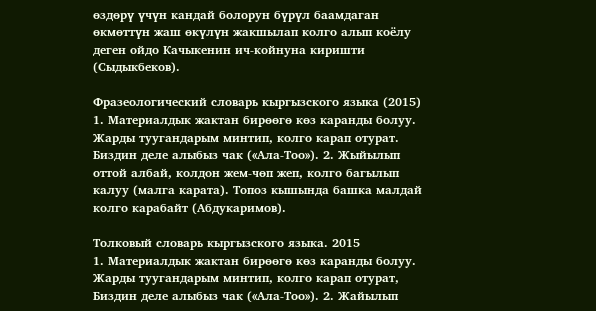өздөрү үчүн кандай болорун бүрүл баамдаган өкмөттүн жаш өкүлүн жакшылап колго алып коёлу деген ойдо Качыкенин ич-койнуна киришти (Сыдыкбеков).

Фразеологический словарь кыргызского языка (2015)
1. Материалдык жактан бирөөгө көз каранды болуу. Жарды туугандарым минтип, колго карап отурат. Биздин деле алыбыз чак («Ала-Тоо»). 2. Жыйылып оттой албай, колдон жем-чөп жеп, колго багылып калуу (малга карата). Топоз кышында башка малдай колго карабайт (Абдукаримов).

Толковый словарь кыргызского языка. 2015
1. Материалдык жактан бирөөгө көз каранды болуу. Жарды туугандарым минтип, колго карап отурат, Биздин деле алыбыз чак («Ала-Тоо»). 2. Жайылып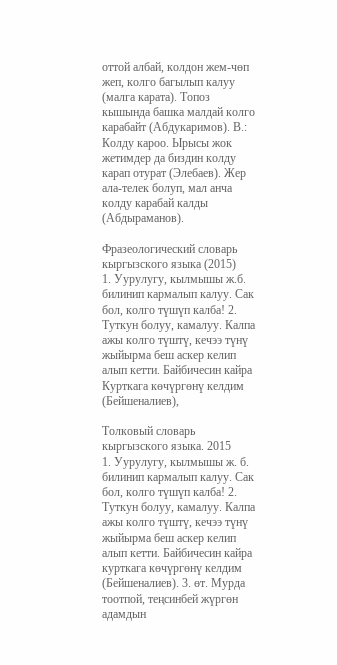оттой албай, колдон жем-чөп жеп, колго багылып калуу (малга карата). Топоз кышында башка малдай колго карабайт (Абдукаримов). В.: Колду кароо. Ырысы жок жетимдер да биздин колду карап отурат (Элебаев). Жер ала-телек болуп, мал анча колду карабай калды (Абдыраманов).

Фразеологический словарь кыргызского языка (2015)
1. Уурулугу, кылмышы ж.б. билинип кармалып калуу. Сак бол, колго түшүп калба! 2. Туткун болуу, камалуу. Калпа ажы колго түштү, кечээ түнү жыйырма беш аскер келип алып кетти. Байбичесин кайра Курткага көчүргөнү келдим (Бейшеналиев),

Толковый словарь кыргызского языка. 2015
1. Уурулугу, кылмышы ж. б. билинип кармалып калуу. Сак бол, колго түшүп калба! 2. Туткун болуу, камалуу. Калпа ажы колго түштү, кечээ түнү жыйырма беш аскер келип алып кетти. Байбичесин кайра курткага көчүргөнү келдим (Бейшеналиев). 3. өт. Мурда тоотпой, теңсинбей жүргөн адамдын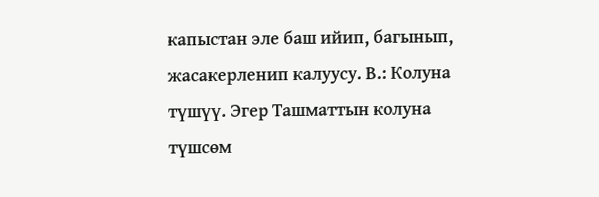капыстан эле баш ийип, багынып, жасакерленип калуусу. В.: Колуна түшүү. Эгер Ташматтын колуна түшсөм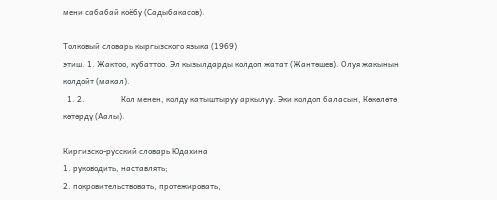мени сабабай коёбу (Садыбакасов).

Толковый словарь кыргызского языка (1969)
этиш. 1. Жактоо, кубаттоо. Эл кызылдарды колдоп жатат (Жантөшев). Олуя жакынын колдойт (макал).
  1. 2.                  Кол менен, колду катыштыруу аркылуу. Эки колдоп баласын, Көкөлөтө көтөрдү (Аалы).

Киргизско-русский словарь Юдахина
1. руководить, наставлять;
2. покровительствовать, протежировать,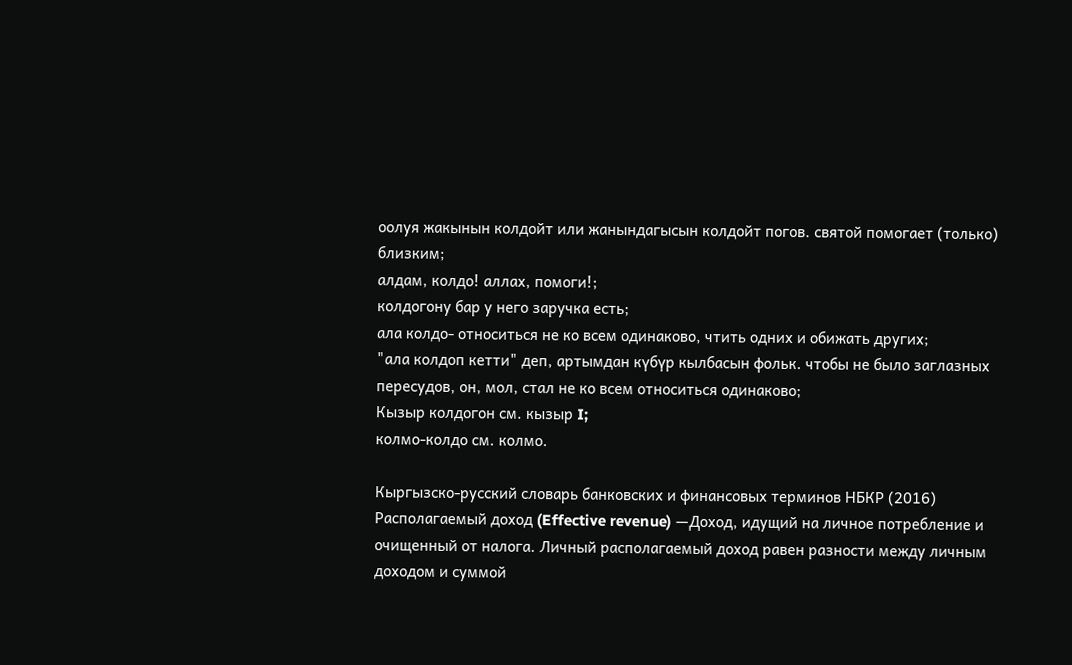оолуя жакынын колдойт или жанындагысын колдойт погов. святой помогает (только) близким;
алдам, колдо! аллах, помоги!;
колдогону бар у него заручка есть;
ала колдо- относиться не ко всем одинаково, чтить одних и обижать других;
"ала колдоп кетти" деп, артымдан күбүр кылбасын фольк. чтобы не было заглазных пересудов, он, мол, стал не ко всем относиться одинаково;
Кызыр колдогон см. кызыр I;
колмо-колдо см. колмо.

Кыргызско-русский словарь банковских и финансовых терминов НБКР (2016)
Располагаемый доход (Effective revenue) —Доход, идущий на личное потребление и очищенный от налога. Личный располагаемый доход равен разности между личным доходом и суммой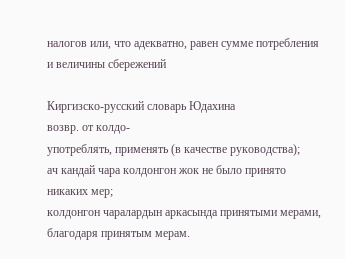налогов или, что адекватно, равен сумме потребления и величины сбережений

Киргизско-русский словарь Юдахина
возвр. от колдо-
употреблять, применять (в качестве руководства);
ач кандай чара колдонгон жок не было принято никаких мер;
колдонгон чаралардын аркасында принятыми мерами, благодаря принятым мерам.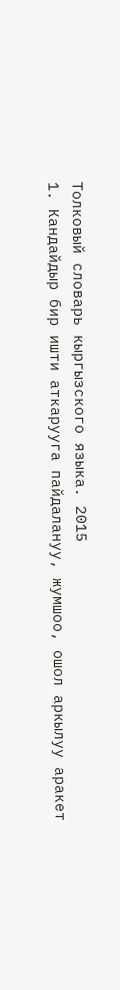Толковый словарь кыргызского языка. 2015
1. Кандайдыр бир ишти аткарууга пайдалануу, жумшоо, ошол аркылуу аракет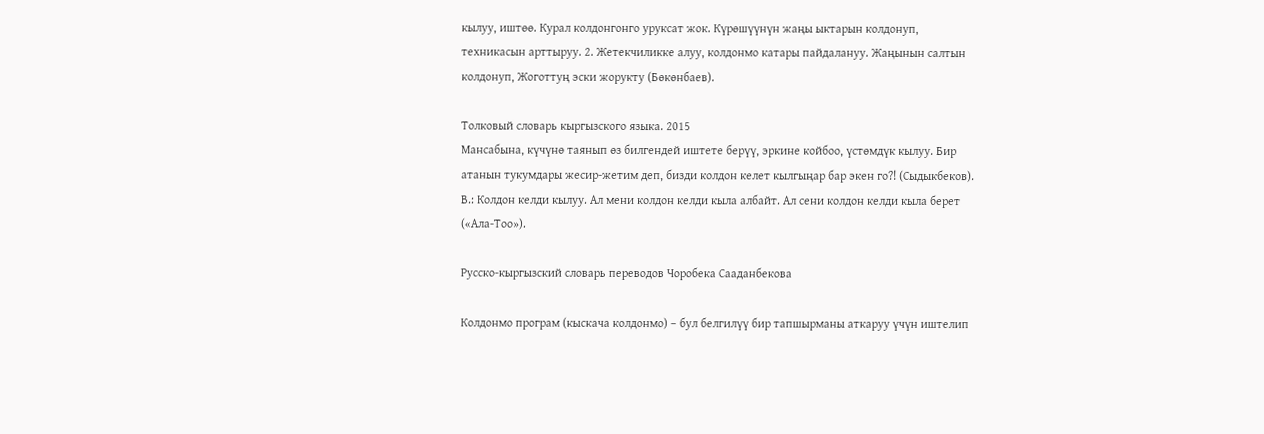кылуу, иштөө. Курал колдонгонго уруксат жок. Күрөшүүнүн жаңы ыктарын колдонуп, техникасын арттыруу. 2. Жетекчиликке алуу, колдонмо катары пайдалануу. Жаңынын салтын колдонуп, Жоготтуң эски жорукту (Бөкөнбаев).

Толковый словарь кыргызского языка. 2015
Мансабына, күчүнө таянып өз билгендей иштете берүү, эркине койбоо, үстөмдүк кылуу. Бир атанын тукумдары жесир-жетим деп, бизди колдон келет кылгыңар бар экен го?! (Сыдыкбеков). В.: Колдон келди кылуу. Ал мени колдон келди кыла албайт. Ал сени колдон келди кыла берет («Ала-Тоо»).

Русско-кыргызский словарь переводов Чоробека Сааданбекова

Колдонмо програм (кыскача колдонмо) – бул белгилүү бир тапшырманы аткаруу үчүн иштелип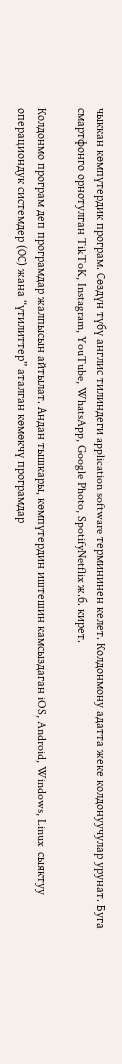чыккан көмпүтердик програм. Сөздүн түбү англис тилиндеги application software термининен келет. Колдонмону адатта жеке колдонуучулар урунат. Буга смартфонго орнотулган TikToK, Instagram, YouTube, WhatsApp, Google Photo, SpotifyNetflix ж.б. кирет.

Колдонмо програм деп програмдар жалпысын айтылат. Андан тышкары, көмпүтердин иштешин камсыздаган iOS, Android, Windows, Linux  сыяктуу операциондук системдер (ОС) жана “үтилиттер” аталган көмөкчү програмдар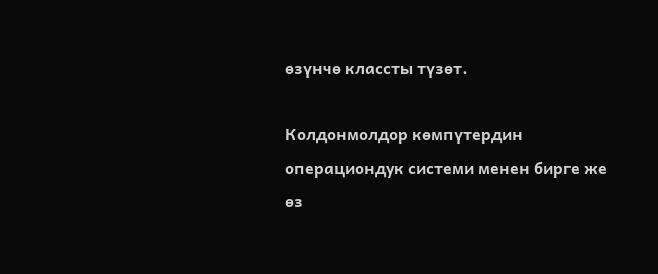өзүнчө классты түзөт.

Колдонмолдор көмпүтердин операциондук системи менен бирге же өз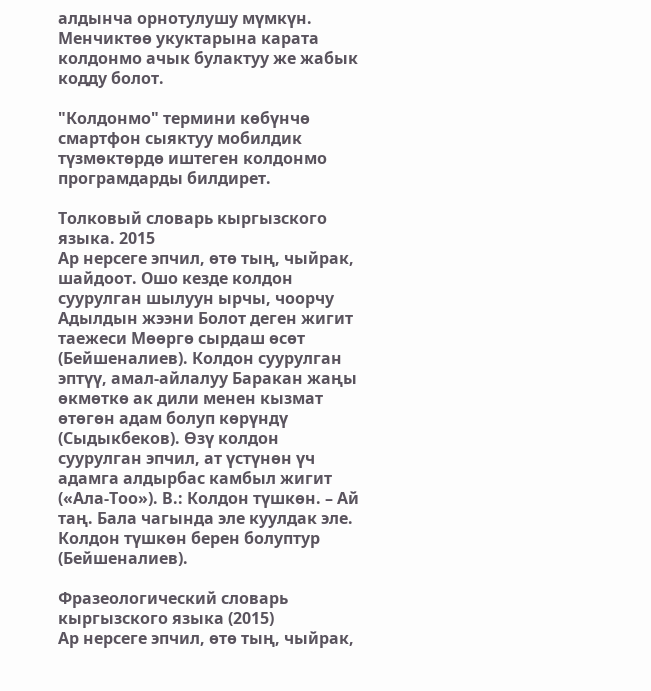алдынча орнотулушу мүмкүн. Менчиктөө укуктарына карата колдонмо ачык булактуу же жабык кодду болот.

"Колдонмо" термини көбүнчө смартфон сыяктуу мобилдик түзмөктөрдө иштеген колдонмо програмдарды билдирет.

Толковый словарь кыргызского языка. 2015
Ар нерсеге эпчил, өтө тың, чыйрак, шайдоот. Ошо кезде колдон суурулган шылуун ырчы, чоорчу Адылдын жээни Болот деген жигит таежеси Мөөргө сырдаш өсөт (Бейшеналиев). Колдон суурулган эптүү, амал-айлалуу Баракан жаңы өкмөткө ак дили менен кызмат өтөгөн адам болуп көрүндү (Сыдыкбеков). Өзү колдон суурулган эпчил, ат үстүнөн үч адамга алдырбас камбыл жигит («Ала-Тоо»). В.: Колдон түшкөн. – Ай таң. Бала чагында эле куулдак эле. Колдон түшкөн берен болуптур (Бейшеналиев).

Фразеологический словарь кыргызского языка (2015)
Ар нерсеге эпчил, өтө тың, чыйрак,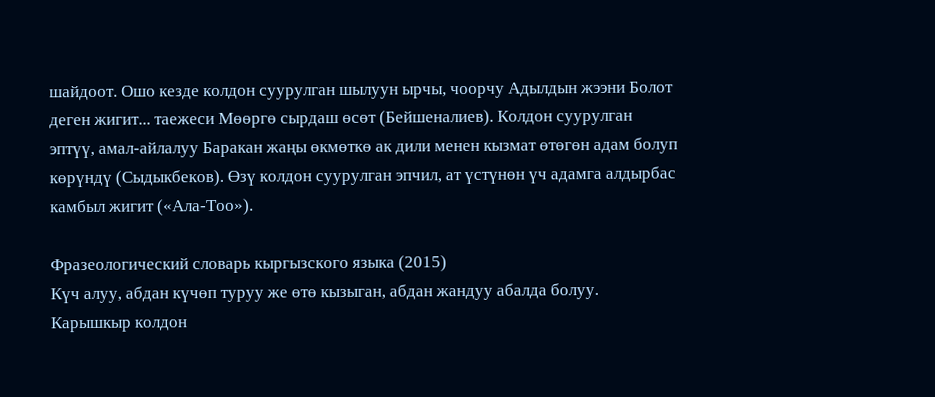шайдоот. Ошо кезде колдон суурулган шылуун ырчы, чоорчу Адылдын жээни Болот деген жигит... таежеси Мөөргө сырдаш өсөт (Бейшеналиев). Колдон суурулган эптүү, амал-айлалуу Баракан жаңы өкмөткө ак дили менен кызмат өтөгөн адам болуп көрүндү (Сыдыкбеков). Өзү колдон суурулган эпчил, ат үстүнөн үч адамга алдырбас камбыл жигит («Ала-Тоо»).

Фразеологический словарь кыргызского языка (2015)
Күч алуу, абдан күчөп туруу же өтө кызыган, абдан жандуу абалда болуу. Карышкыр колдон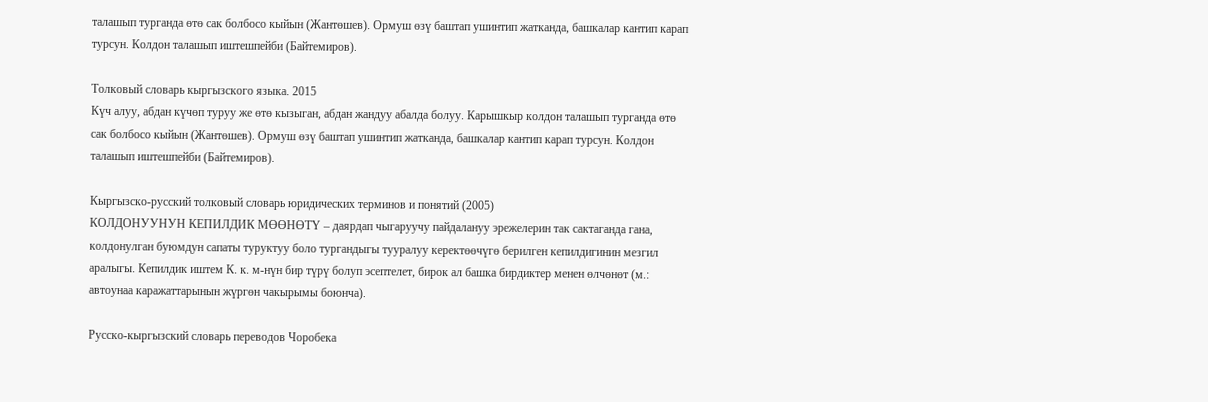талашып турганда өтө сак болбосо кыйын (Жантөшев). Ормуш өзү баштап ушинтип жатканда, башкалар кантип карап турсун. Колдон талашып иштешпейби (Байтемиров).

Толковый словарь кыргызского языка. 2015
Күч алуу, абдан күчөп туруу же өтө кызыган, абдан жандуу абалда болуу. Карышкыр колдон талашып турганда өтө сак болбосо кыйын (Жантөшев). Ормуш өзү баштап ушинтип жатканда, башкалар кантип карап турсун. Колдон талашып иштешпейби (Байтемиров).

Кыргызско-русский толковый словарь юридических терминов и понятий (2005)
КОЛДОНУУНУН КЕПИЛДИК МӨӨНӨТҮ – даярдап чыгаруучу пайдалануу эрежелерин так сактаганда гана, колдонулган буюмдун сапаты туруктуу боло тургандыгы тууралуу керектөөчүгө берилген кепилдигинин мезгил аралыгы. Кепилдик иштем К. к. м-нүн бир түрү болуп эсептелет, бирок ал башка бирдиктер менен өлчөнөт (м.: автоунаа каражаттарынын жүргөн чакырымы боюнча).

Русско-кыргызский словарь переводов Чоробека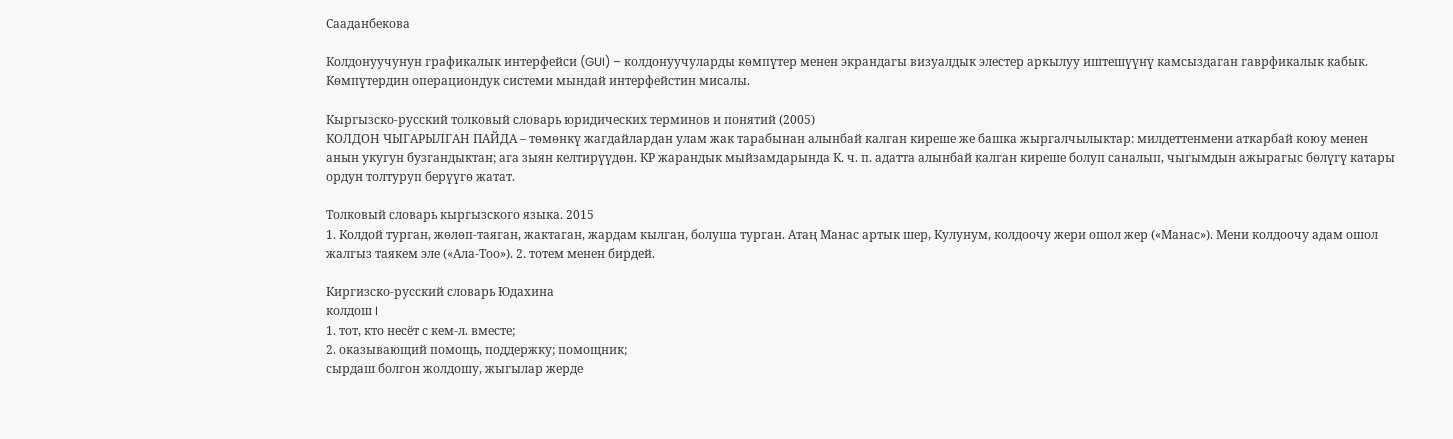Сааданбекова

Колдонуучунун графикалык интерфейси (GUI) – колдонуучуларды көмпүтер менен экрандагы визуалдык элестер аркылуу иштешүүнү камсыздаган гаврфикалык кабык. Көмпүтердин операциондук системи мындай интерфейстин мисалы.

Кыргызско-русский толковый словарь юридических терминов и понятий (2005)
КОЛДОН ЧЫГАРЫЛГАН ПАЙДА – төмөнкү жагдайлардан улам жак тарабынан алынбай калган киреше же башка жыргалчылыктар: милдеттенмени аткарбай коюу менен анын укугун бузгандыктан; ага зыян келтирүүдөн. КР жарандык мыйзамдарында К. ч. п. адатта алынбай калган киреше болуп саналып, чыгымдын ажырагыс бөлүгү катары ордун толтуруп берүүгө жатат.

Толковый словарь кыргызского языка. 2015
1. Колдой турган, жөлөп-таяган, жактаган, жардам кылган, болуша турган. Атаң Манас артык шер, Кулунум, колдоочу жери ошол жер («Манас»). Мени колдоочу адам ошол жалгыз таякем эле («Ала-Тоо»). 2. тотем менен бирдей.

Киргизско-русский словарь Юдахина
колдош I
1. тот, кто несёт с кем-л. вместе;
2. оказывающий помощь, поддержку; помощник;
сырдаш болгон жолдошу, жыгылар жерде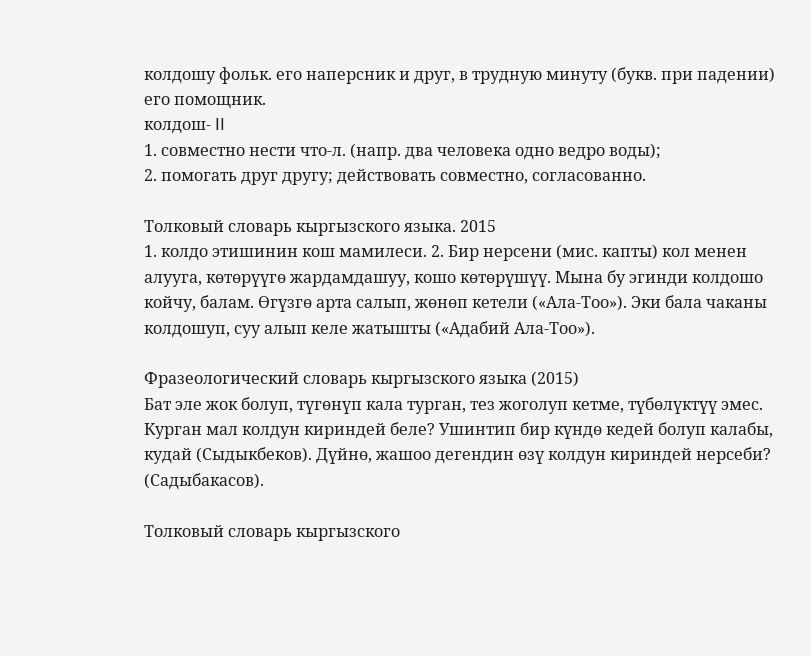колдошу фольк. его наперсник и друг, в трудную минуту (букв. при падении) его помощник.
колдош- II
1. совместно нести что-л. (напр. два человека одно ведро воды);
2. помогать друг другу; действовать совместно, согласованно.

Толковый словарь кыргызского языка. 2015
1. колдо этишинин кош мамилеси. 2. Бир нерсени (мис. капты) кол менен алууга, көтөрүүгө жардамдашуу, кошо көтөрүшүү. Мына бу эгинди колдошо койчу, балам. Өгүзгө арта салып, жөнөп кетели («Ала-Тоо»). Эки бала чаканы колдошуп, суу алып келе жатышты («Адабий Ала-Тоо»).

Фразеологический словарь кыргызского языка (2015)
Бат эле жок болуп, түгөнүп кала турган, тез жоголуп кетме, түбөлүктүү эмес. Курган мал колдун кириндей беле? Ушинтип бир күндө кедей болуп калабы, кудай (Сыдыкбеков). Дүйнө, жашоо дегендин өзү колдун кириндей нерсеби? (Садыбакасов).

Толковый словарь кыргызского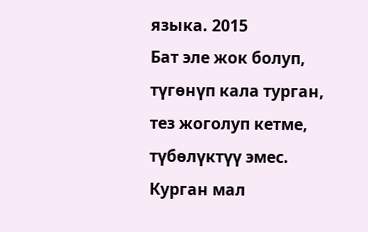языка. 2015
Бат эле жок болуп, түгөнүп кала турган, тез жоголуп кетме, түбөлүктүү эмес. Курган мал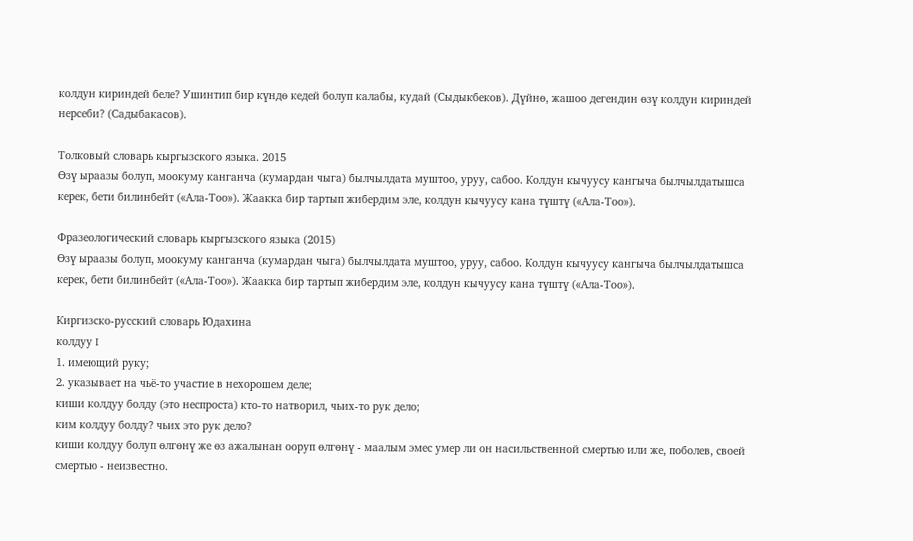колдун кириндей беле? Ушинтип бир күндө кедей болуп калабы, кудай (Сыдыкбеков). Дүйнө, жашоо дегендин өзү колдун кириндей нерсеби? (Садыбакасов).

Толковый словарь кыргызского языка. 2015
Өзү ыраазы болуп, моокуму канганча (кумардан чыга) былчылдата муштоо, уруу, сабоо. Колдун кычуусу кангыча былчылдатышса керек, бети билинбейт («Ала-Тоо»). Жаакка бир тартып жибердим эле, колдун кычуусу кана түштү («Ала-Тоо»).

Фразеологический словарь кыргызского языка (2015)
Өзү ыраазы болуп, моокуму канганча (кумардан чыга) былчылдата муштоо, уруу, сабоо. Колдун кычуусу кангыча былчылдатышса керек, бети билинбейт («Ала-Тоо»). Жаакка бир тартып жибердим эле, колдун кычуусу кана түштү («Ала-Тоо»).

Киргизско-русский словарь Юдахина
колдуу I
1. имеющий руку;
2. указывает на чьё-то участие в нехорошем деле;
киши колдуу болду (это неспроста) кто-то натворил, чьих-то рук дело;
ким колдуу болду? чьих это рук дело?
киши колдуу болуп өлгөнү же өз ажалынан ооруп өлгөнү - маалым эмес умер ли он насильственной смертью или же, поболев, своей смертью - неизвестно.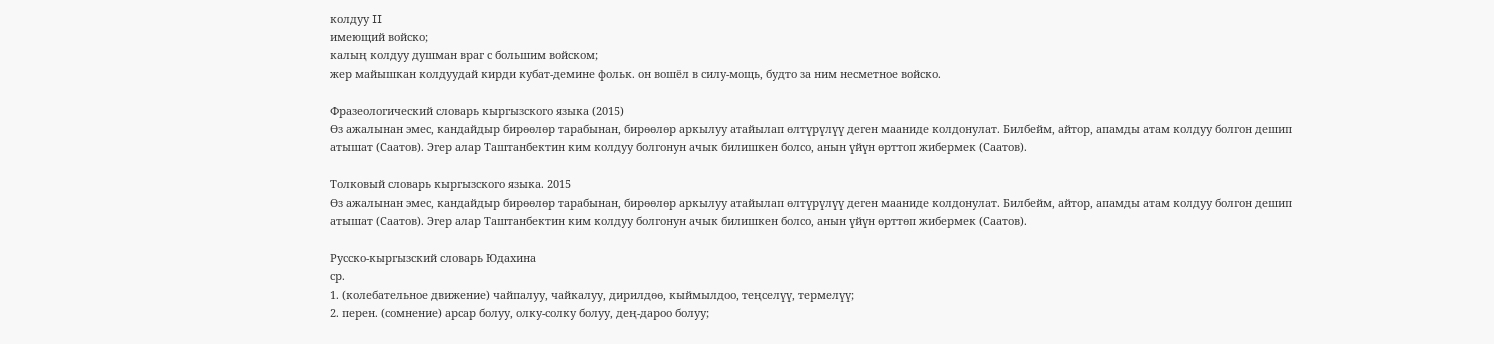колдуу II
имеющий войско;
калың колдуу душман враг с большим войском;
жер майышкан колдуудай кирди кубат-демине фольк. он вошёл в силу-мощь, будто за ним несметное войско.

Фразеологический словарь кыргызского языка (2015)
Өз ажалынан эмес, кандайдыр бирөөлөр тарабынан, бирөөлөр аркылуу атайылап өлтүрүлүү деген мааниде колдонулат. Билбейм, айтор, апамды атам колдуу болгон дешип атышат (Саатов). Эгер алар Таштанбектин ким колдуу болгонун ачык билишкен болсо, анын үйүн өрттоп жибермек (Саатов).

Толковый словарь кыргызского языка. 2015
Өз ажалынан эмес, кандайдыр бирөөлөр тарабынан, бирөөлөр аркылуу атайылап өлтүрүлүү деген мааниде колдонулат. Билбейм, айтор, апамды атам колдуу болгон дешип атышат (Саатов). Эгер алар Таштанбектин ким колдуу болгонун ачык билишкен болсо, анын үйүн өрттөп жибермек (Саатов).

Русско-кыргызский словарь Юдахина
ср.
1. (колебательное движение) чайпалуу, чайкалуу, дирилдөө, кыймылдоо, теңселүү, термелүү;
2. перен. (сомнение) арсар болуу, олку-солку болуу, дең-дароо болуу;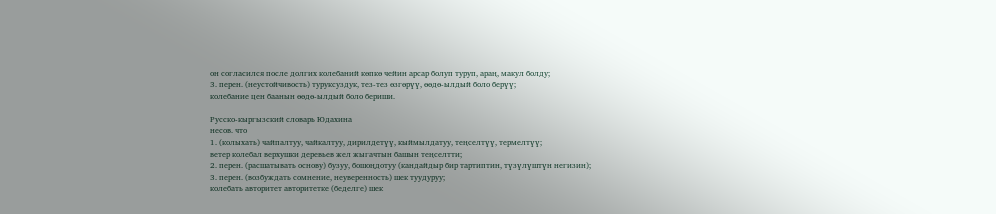он согласился после долгих колебаний көпкө чейин арсар болуп туруп, араң, макул болду;
3. перен. (неустойчивость) туруксуздук, тез-тез өзгөрүү, өөдө-ылдый боло берүү;
колебание цен баанын өөдө-ылдый боло бериши.

Русско-кыргызский словарь Юдахина
несов. что
1. (колыхать) чайпалтуу, чайкалтуу, дирилдетүү, кыймылдатуу, теңселтүү, термелтүү;
ветер колебал верхушки деревьев жел жыгачтын башын теңселтти;
2. перен. (расшатывать основу) бузуу, бошоңдотуу (кандайдыр бир тартиптин, түзүлүштүн негизин);
3. перен. (возбуждать сомнение, неуверенность) шек туудуруу;
колебать авторитет авторитетке (беделге) шек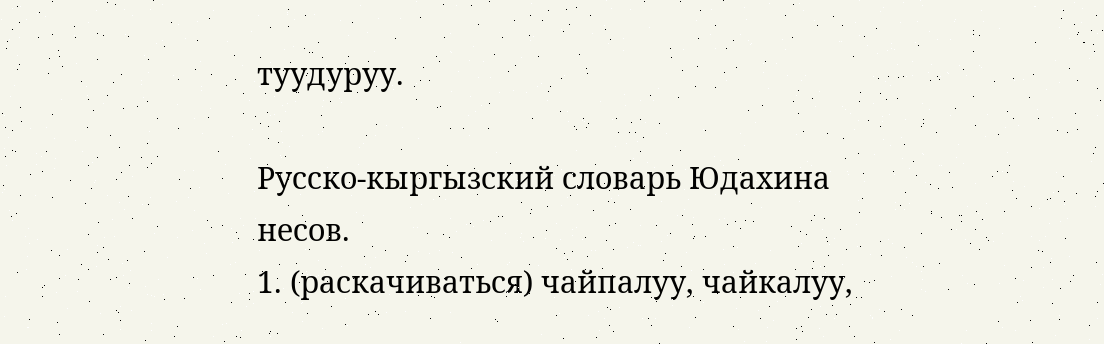туудуруу.

Русско-кыргызский словарь Юдахина
несов.
1. (раскачиваться) чайпалуу, чайкалуу,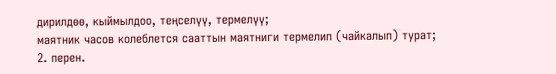дирилдөө, кыймылдоо, теңселүү, термелүү;
маятник часов колеблется сааттын маятниги термелип (чайкалып) турат;
2. перен.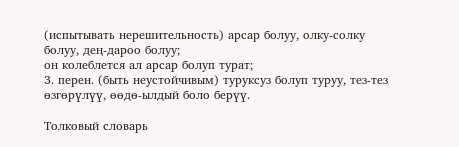(испытывать нерешительность) арсар болуу, олку-солку болуу, дең-дароо болуу;
он колеблется ал арсар болуп турат;
3. перен. (быть неустойчивым) туруксуз болуп туруу, тез-тез өзгөрүлүү, өөдө-ылдый боло берүү.

Толковый словарь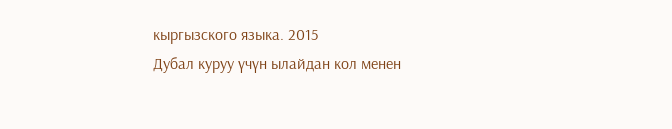кыргызского языка. 2015
Дубал куруу үчүн ылайдан кол менен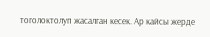тоголоктолуп жасалган кесек. Ар кайсы жерде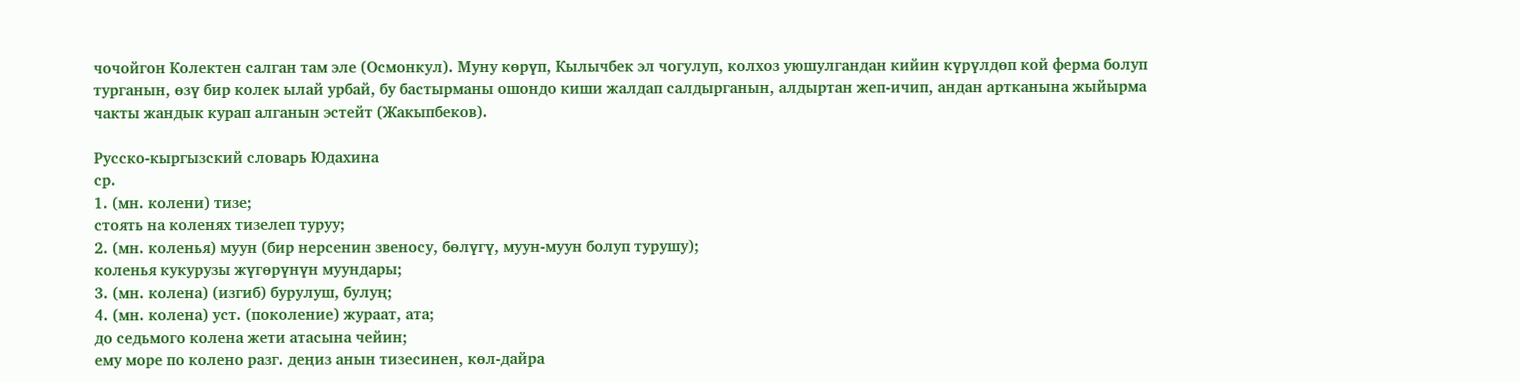чочойгон Колектен салган там эле (Осмонкул). Муну көрүп, Кылычбек эл чогулуп, колхоз уюшулгандан кийин күрүлдөп кой ферма болуп турганын, өзү бир колек ылай урбай, бу бастырманы ошондо киши жалдап салдырганын, алдыртан жеп-ичип, андан артканына жыйырма чакты жандык курап алганын эстейт (Жакыпбеков).

Русско-кыргызский словарь Юдахина
ср.
1. (мн. колени) тизе;
стоять на коленях тизелеп туруу;
2. (мн. коленья) муун (бир нерсенин звеносу, бөлүгү, муун-муун болуп турушу);
коленья кукурузы жүгөрүнүн муундары;
3. (мн. колена) (изгиб) бурулуш, булуң;
4. (мн. колена) уст. (поколение) жураат, ата;
до седьмого колена жети атасына чейин;
ему море по колено разг. деңиз анын тизесинен, көл-дайра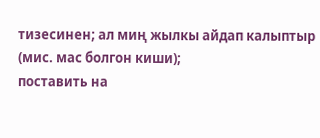тизесинен; ал миң жылкы айдап калыптыр (мис. мас болгон киши);
поставить на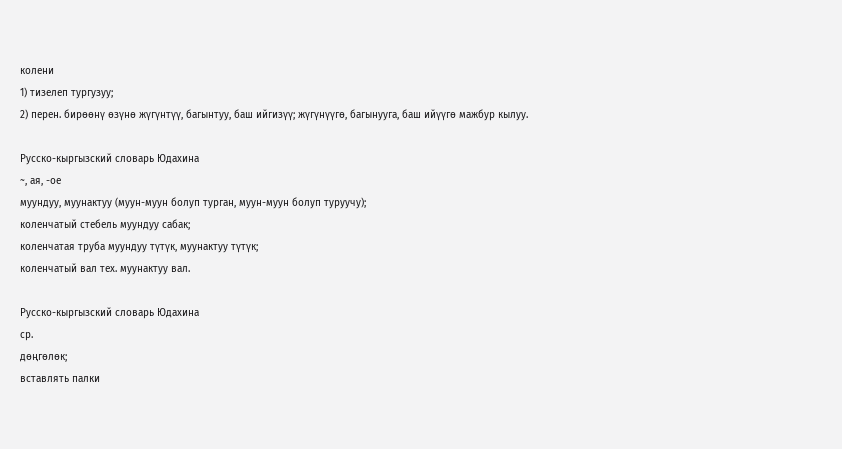колени
1) тизелеп тургузуу;
2) перен. бирөөнү өзүнө жүгүнтүү, багынтуу, баш ийгизүү; жүгүнүүгө, багынууга, баш ийүүгө мажбур кылуу.

Русско-кыргызский словарь Юдахина
~, ая, -ое
муундуу, муунактуу (муун-муун болуп турган, муун-муун болуп туруучу);
коленчатый стебель муундуу сабак;
коленчатая труба муундуу түтүк, муунактуу түтүк;
коленчатый вал тех. муунактуу вал.

Русско-кыргызский словарь Юдахина
ср.
дөңгөлөк;
вставлять палки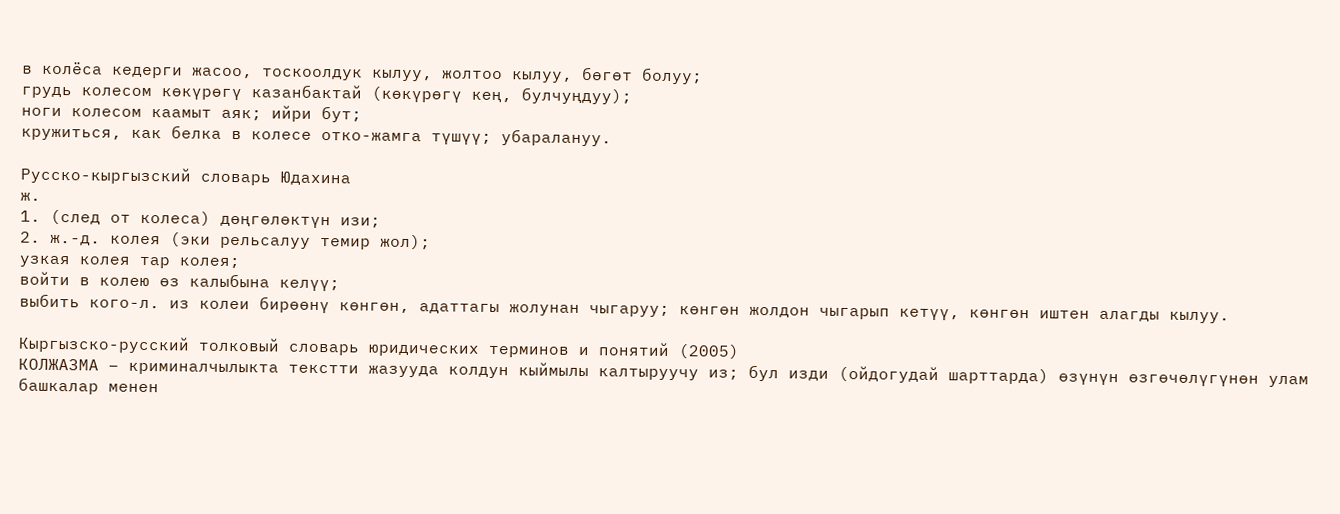в колёса кедерги жасоо, тоскоолдук кылуу, жолтоо кылуу, бөгөт болуу;
грудь колесом көкүрөгү казанбактай (көкүрөгү кең, булчуңдуу);
ноги колесом каамыт аяк; ийри бут;
кружиться, как белка в колесе отко-жамга түшүү; убаралануу.

Русско-кыргызский словарь Юдахина
ж.
1. (след от колеса) дөңгөлөктүн изи;
2. ж.-д. колея (эки рельсалуу темир жол);
узкая колея тар колея;
войти в колею өз калыбына келүү;
выбить кого-л. из колеи бирөөнү көнгөн, адаттагы жолунан чыгаруу; көнгөн жолдон чыгарып кетүү, көнгөн иштен алагды кылуу.

Кыргызско-русский толковый словарь юридических терминов и понятий (2005)
КОЛЖАЗМА – криминалчылыкта текстти жазууда колдун кыймылы калтыруучу из; бул изди (ойдогудай шарттарда) өзүнүн өзгөчөлүгүнөн улам башкалар менен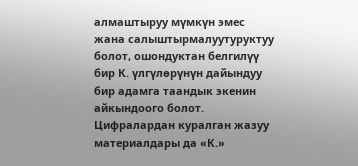алмаштыруу мүмкүн эмес жана салыштырмалуутуруктуу болот, ошондуктан белгилүү бир К. үлгүлөрүнүн дайындуу бир адамга таандык экенин айкындоого болот. Цифралардан куралган жазуу материалдары да «К.»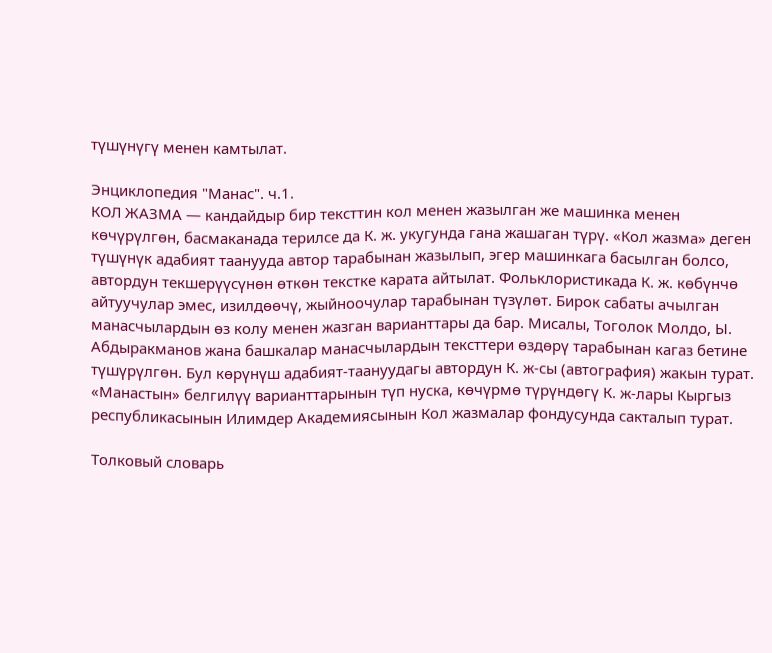түшүнүгү менен камтылат.

Энциклопедия "Манас". ч.1.
КОЛ ЖАЗМА — кандайдыр бир тексттин кол менен жазылган же машинка менен көчүрүлгөн, басмаканада терилсе да К. ж. укугунда гана жашаган түрү. «Кол жазма» деген түшүнүк адабият таанууда автор тарабынан жазылып, эгер машинкага басылган болсо, автордун текшерүүсүнөн өткөн текстке карата айтылат. Фольклористикада К. ж. көбүнчө айтуучулар эмес, изилдөөчү, жыйноочулар тарабынан түзүлөт. Бирок сабаты ачылган манасчылардын өз колу менен жазган варианттары да бар. Мисалы, Тоголок Молдо, Ы. Абдыракманов жана башкалар манасчылардын тексттери өздөрү тарабынан кагаз бетине түшүрүлгөн. Бул көрүнүш адабият-таануудагы автордун К. ж-сы (автография) жакын турат. «Манастын» белгилүү варианттарынын түп нуска, көчүрмө түрүндөгү К. ж-лары Кыргыз республикасынын Илимдер Академиясынын Кол жазмалар фондусунда сакталып турат.

Толковый словарь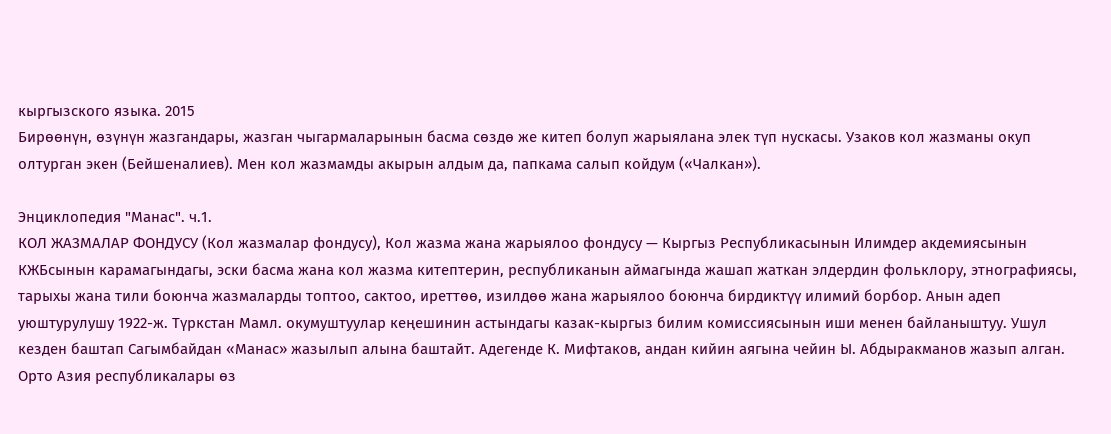кыргызского языка. 2015
Бирөөнүн, өзүнүн жазгандары, жазган чыгармаларынын басма сөздө же китеп болуп жарыялана элек түп нускасы. Узаков кол жазманы окуп олтурган экен (Бейшеналиев). Мен кол жазмамды акырын алдым да, папкама салып койдум («Чалкан»).

Энциклопедия "Манас". ч.1.
КОЛ ЖАЗМАЛАР ФОНДУСУ (Кол жазмалар фондусу), Кол жазма жана жарыялоо фондусу — Кыргыз Республикасынын Илимдер акдемиясынын КЖБсынын карамагындагы, эски басма жана кол жазма китептерин, республиканын аймагында жашап жаткан элдердин фольклору, этнографиясы, тарыхы жана тили боюнча жазмаларды топтоо, сактоо, иреттөө, изилдөө жана жарыялоо боюнча бирдиктүү илимий борбор. Анын адеп уюштурулушу 1922-ж. Түркстан Мамл. окумуштуулар кеңешинин астындагы казак-кыргыз билим комиссиясынын иши менен байланыштуу. Ушул кезден баштап Сагымбайдан «Манас» жазылып алына баштайт. Адегенде К. Мифтаков, андан кийин аягына чейин Ы. Абдыракманов жазып алган. Орто Азия республикалары өз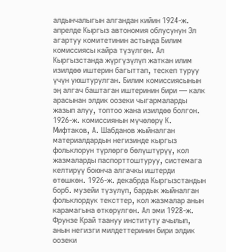алдынчалыгын алгандан кийин 1924-ж. апрелде Кыргыз автономия облусунун Эл агартуу комитетинин астында Билим комиссиясы кайра түзүлгөн. Ал Кыргызстанда жүргүзүлүп жаткан илим изилдөө иштерин багыттап, тескеп туруу үчүн уюштурулган. Билим комиссиясынын эң алгач баштаган иштеринин бири — калк арасынан элдик оозеки чыгармаларды жазып алуу, топтоо жана изилдөө болгон. 1926-ж. комиссиянын мүчөлөрү К. Мифтаков, А. Шабданов жыйналган материалдардын негизинде кыргыз фольклорун түрлөргө бөлүштүрүү, кол жазмаларды паспорттоштуруу, системага келтирүү боюнча алгачкы иштерди өтөшкөн. 1926-ж. декабрда Кыргызстандын борб. музейи түзүлүп, бардык жыйналган фольклордук тексттер, кол жазмалар анын карамагына өткөрүлгөн. Ал эми 1928-ж. Фрунзе Край таануу институту ачылып, анын негизги милдеттеринин бири элдик оозеки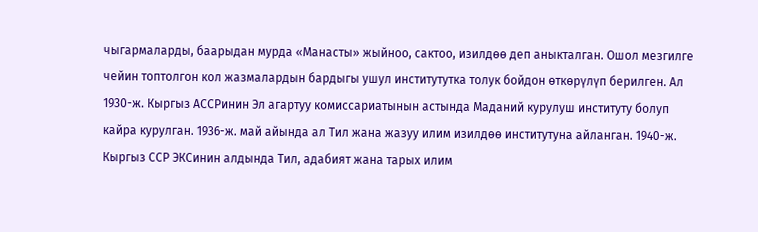чыгармаларды, баарыдан мурда «Манасты» жыйноо, сактоо, изилдөө деп аныкталган. Ошол мезгилге чейин топтолгон кол жазмалардын бардыгы ушул институтутка толук бойдон өткөрүлүп берилген. Ал 1930-ж. Кыргыз АССРинин Эл агартуу комиссариатынын астында Маданий курулуш институту болуп кайра курулган. 1936-ж. май айында ал Тил жана жазуу илим изилдөө институтуна айланган. 1940-ж. Кыргыз ССР ЭКСинин алдында Тил, адабият жана тарых илим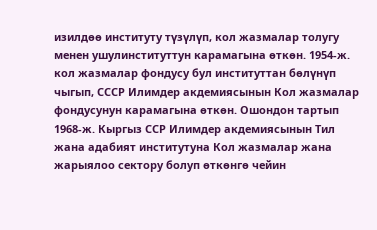изилдөө институту түзүлүп, кол жазмалар толугу менен ушулинституттун карамагына өткөн. 1954-ж. кол жазмалар фондусу бул институттан бөлүнүп чыгып, СССР Илимдер акдемиясынын Кол жазмалар фондусунун карамагына өткөн. Ошондон тартып 1968-ж. Кыргыз ССР Илимдер акдемиясынын Тил жана адабият институтуна Кол жазмалар жана жарыялоо сектору болуп өткөнгө чейин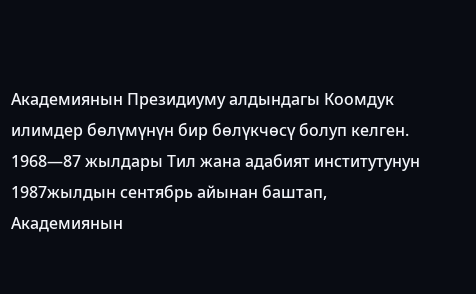Академиянын Президиуму алдындагы Коомдук илимдер бөлүмүнүн бир бөлүкчөсү болуп келген. 1968—87 жылдары Тил жана адабият институтунун 1987жылдын сентябрь айынан баштап, Академиянын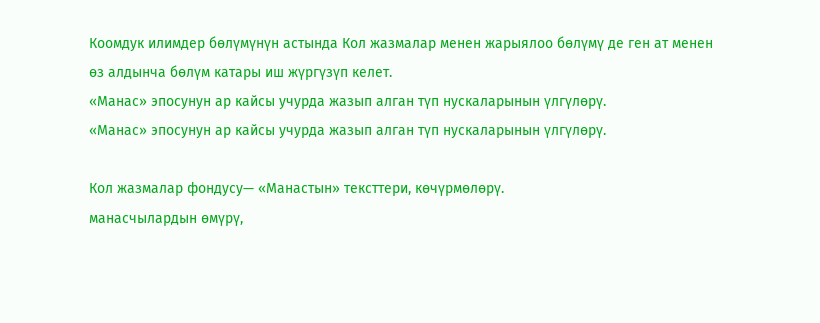Коомдук илимдер бөлүмүнүн астында Кол жазмалар менен жарыялоо бөлүмү де ген ат менен өз алдынча бөлүм катары иш жүргүзүп келет.
«Манас» эпосунун ар кайсы учурда жазып алган түп нускаларынын үлгүлөрү.
«Манас» эпосунун ар кайсы учурда жазып алган түп нускаларынын үлгүлөрү.

Кол жазмалар фондусу— «Манастын» тексттери, көчүрмөлөрү.
манасчылардын өмүрү,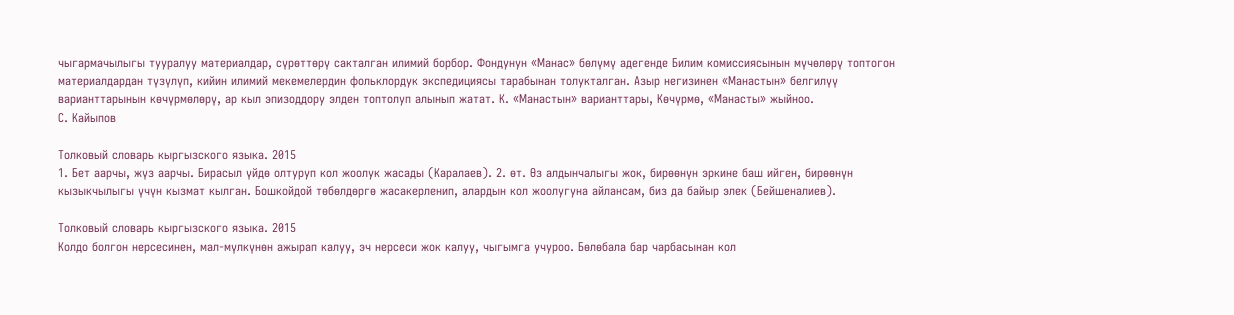чыгармачылыгы тууралуу материалдар, сүрөттөрү сакталган илимий борбор. Фондунун «Манас» бөлүмү адегенде Билим комиссиясынын мүчөлөрү топтогон материалдардан түзүлүп, кийин илимий мекемелердин фольклордук экспедициясы тарабынан толукталган. Азыр негизинен «Манастын» белгилүү варианттарынын көчүрмөлөрү, ар кыл эпизоддору элден топтолуп алынып жатат. К. «Манастын» варианттары, Көчүрмө, «Манасты» жыйноо.
С. Кайыпов

Толковый словарь кыргызского языка. 2015
1. Бет аарчы, жүз аарчы. Бирасыл үйдө олтуруп кол жоолук жасады (Каралаев). 2. өт. Өз алдынчалыгы жок, бирөөнүн эркине баш ийген, бирөөнүн кызыкчылыгы үчүн кызмат кылган. Бошкойдой төбөлдөргө жасакерленип, алардын кол жоолугуна айлансам, биз да байыр элек (Бейшеналиев).

Толковый словарь кыргызского языка. 2015
Колдо болгон нерсесинен, мал-мүлкүнөн ажырап калуу, эч нерсеси жок калуу, чыгымга учуроо. Бөлөбала бар чарбасынан кол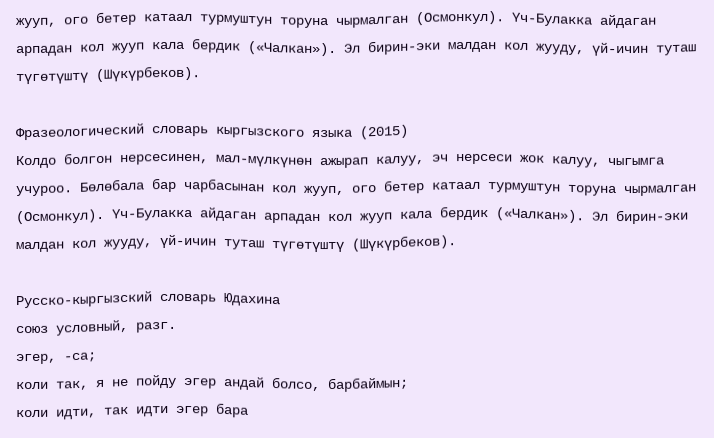жууп, ого бетер катаал турмуштун торуна чырмалган (Осмонкул). Үч-Булакка айдаган арпадан кол жууп кала бердик («Чалкан»). Эл бирин-эки малдан кол жууду, үй-ичин туташ түгөтүштү (Шүкүрбеков).

Фразеологический словарь кыргызского языка (2015)
Колдо болгон нерсесинен, мал-мүлкүнөн ажырап калуу, эч нерсеси жок калуу, чыгымга учуроо. Бөлөбала бар чарбасынан кол жууп, ого бетер катаал турмуштун торуна чырмалган (Осмонкул). Үч-Булакка айдаган арпадан кол жууп кала бердик («Чалкан»). Эл бирин-эки малдан кол жууду, үй-ичин туташ түгөтүштү (Шүкүрбеков).

Русско-кыргызский словарь Юдахина
союз условный, разг.
эгер, -са;
коли так, я не пойду эгер андай болсо, барбаймын;
коли идти, так идти эгер бара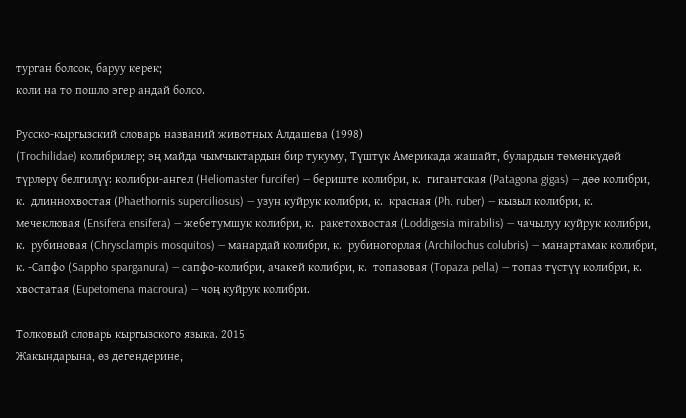турган болсок, баруу керек;
коли на то пошло эгер андай болсо.

Русско-кыргызский словарь названий животных Алдашева (1998)
(Trochilidae) колибрилер; эң майда чымчыктардын бир тукуму, Түштүк Америкада жашайт, булардын төмөнкүдөй түрлөрү белгилүү: колибри-ангел (Heliomaster furcifer) — бериште колибри, к.  гигантская (Patagona gigas) — дөө колибри, к.  длиннохвостая (Phaethornis superciliosus) — узун куйрук колибри, к.  красная (Ph. ruber) — кызыл колибри, к.  мечеклювая (Ensifera ensifera) — жебетумшук колибри, к.  ракетохвостая (Loddigesia mirabilis) — чачылуу куйрук колибри, к.  рубиновая (Chrysclampis mosquitos) — манардай колибри, к.  рубиногорлая (Archilochus colubris) — манартамак колибри, к. -Сапфо (Sappho sparganura) — сапфо-колибри, ачакей колибри, к.  топазовая (Topaza pella) — топаз түстүү колибри, к.  хвостатая (Eupetomena macroura) — чоң куйрук колибри.

Толковый словарь кыргызского языка. 2015
Жакындарына, өз дегендерине,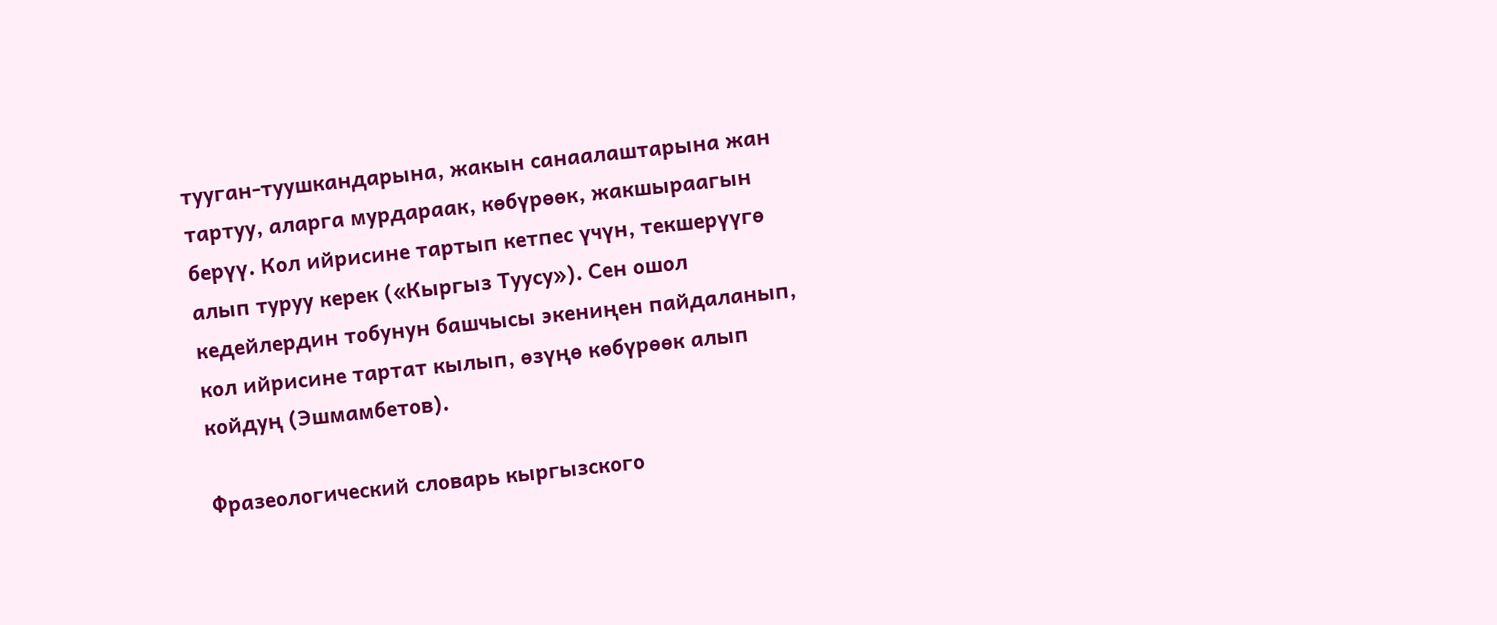тууган-туушкандарына, жакын санаалаштарына жан тартуу, аларга мурдараак, көбүрөөк, жакшыраагын берүү. Кол ийрисине тартып кетпес үчүн, текшерүүгө алып туруу керек («Кыргыз Туусу»). Сен ошол кедейлердин тобунун башчысы экениңен пайдаланып, кол ийрисине тартат кылып, өзүңө көбүрөөк алып койдуң (Эшмамбетов).

Фразеологический словарь кыргызского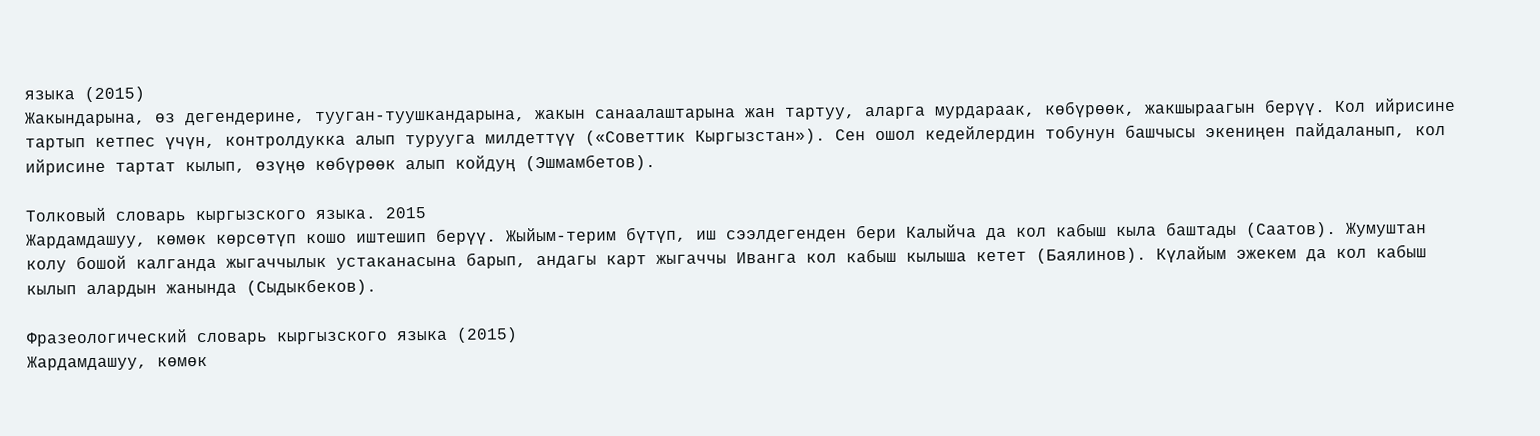языка (2015)
Жакындарына, өз дегендерине, тууган-туушкандарына, жакын санаалаштарына жан тартуу, аларга мурдараак, көбүрөөк, жакшыраагын берүү. Кол ийрисине тартып кетпес үчүн, контролдукка алып турууга милдеттүү («Советтик Кыргызстан»). Сен ошол кедейлердин тобунун башчысы экениңен пайдаланып, кол ийрисине тартат кылып, өзүңө көбүрөөк алып койдуң (Эшмамбетов).

Толковый словарь кыргызского языка. 2015
Жардамдашуу, көмөк көрсөтүп кошо иштешип берүү. Жыйым-терим бүтүп, иш сээлдегенден бери Калыйча да кол кабыш кыла баштады (Саатов). Жумуштан колу бошой калганда жыгаччылык устаканасына барып, андагы карт жыгаччы Иванга кол кабыш кылыша кетет (Баялинов). Күлайым эжекем да кол кабыш кылып алардын жанында (Сыдыкбеков).

Фразеологический словарь кыргызского языка (2015)
Жардамдашуу, көмөк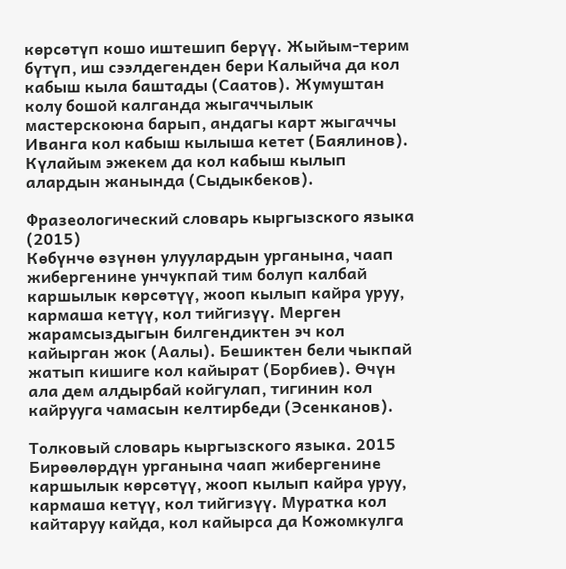көрсөтүп кошо иштешип берүү. Жыйым-терим бүтүп, иш сээлдегенден бери Калыйча да кол кабыш кыла баштады (Саатов). Жумуштан колу бошой калганда жыгаччылык мастерскоюна барып, андагы карт жыгаччы Иванга кол кабыш кылыша кетет (Баялинов). Күлайым эжекем да кол кабыш кылып алардын жанында (Сыдыкбеков).

Фразеологический словарь кыргызского языка (2015)
Көбүнчө өзүнөн улуулардын урганына, чаап жибергенине унчукпай тим болуп калбай каршылык көрсөтүү, жооп кылып кайра уруу, кармаша кетүү, кол тийгизүү. Мерген жарамсыздыгын билгендиктен эч кол кайырган жок (Аалы). Бешиктен бели чыкпай жатып кишиге кол кайырат (Борбиев). Өчүн ала дем алдырбай койгулап, тигинин кол кайрууга чамасын келтирбеди (Эсенканов).

Толковый словарь кыргызского языка. 2015
Бирөөлөрдүн урганына чаап жибергенине каршылык көрсөтүү, жооп кылып кайра уруу, кармаша кетүү, кол тийгизүү. Муратка кол кайтаруу кайда, кол кайырса да Кожомкулга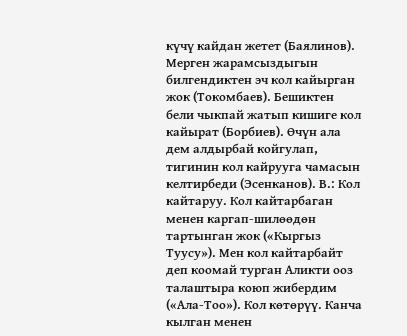күчү кайдан жетет (Баялинов). Мерген жарамсыздыгын билгендиктен эч кол кайырган жок (Токомбаев). Бешиктен бели чыкпай жатып кишиге кол кайырат (Борбиев). Өчүн ала дем алдырбай койгулап, тигинин кол кайрууга чамасын келтирбеди (Эсенканов). В.: Кол кайтаруу. Кол кайтарбаган менен каргап-шилөөдөн тартынган жок («Кыргыз Туусу»). Мен кол кайтарбайт деп коомай турган Аликти ооз талаштыра коюп жибердим («Ала-Тоо»). Кол көтөрүү. Канча кылган менен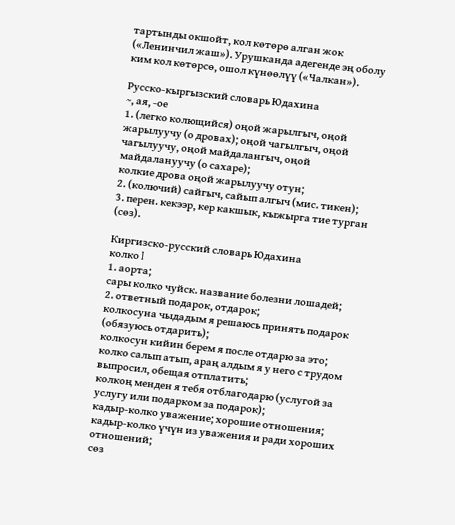тартынды окшойт, кол көтөрө алган жок («Ленинчил жаш»). Урушканда адегенде эң оболу ким кол көтөрсө, ошол күнөөлүү («Чалкан»).

Русско-кыргызский словарь Юдахина
~, ая, -ое
1. (легко колющийся) оңой жарылгыч, оңой жарылуучу (о дровах); оңой чагылгыч, оңой чагылуучу, оңой майдалангыч, оңой майдалануучу (о сахаре);
колкие дрова оңой жарылуучу отун;
2. (колючий) сайгыч, сайып алгыч (мис. тикен);
3. перен. кекээр, кер какшык, кыжырга тие турган (сөз).

Киргизско-русский словарь Юдахина
колко I
1. аорта;
сары колко чуйск. название болезни лошадей;
2. ответный подарок, отдарок;
колкосуна чыдадым я решаюсь принять подарок (обязуюсь отдарить);
колкосун кийин берем я после отдарю за это;
колко салып атып, араң алдым я у него с трудом выпросил, обещая отплатить;
колкоң менден я тебя отблагодарю (услугой за услугу или подарком за подарок);
кадыр-колко уважение; хорошие отношения;
кадыр-колко үчүн из уважения и ради хороших отношений;
сөз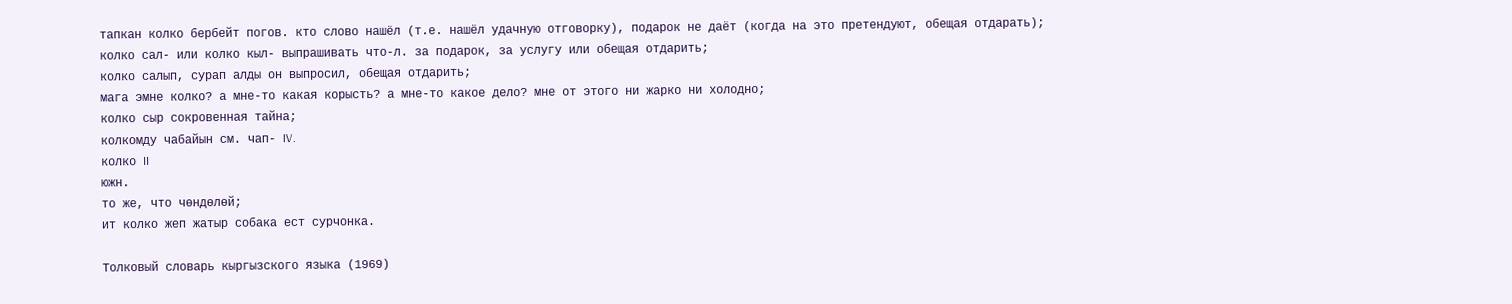тапкан колко бербейт погов. кто слово нашёл (т.е. нашёл удачную отговорку), подарок не даёт (когда на это претендуют, обещая отдарать);
колко сал- или колко кыл- выпрашивать что-л. за подарок, за услугу или обещая отдарить;
колко салып, сурап алды он выпросил, обещая отдарить;
мага эмне колко? а мне-то какая корысть? а мне-то какое дело? мне от этого ни жарко ни холодно;
колко сыр сокровенная тайна;
колкомду чабайын см. чап- IV.
колко II
южн.
то же, что чөндөлөй;
ит колко жеп жатыр собака ест сурчонка.

Толковый словарь кыргызского языка (1969)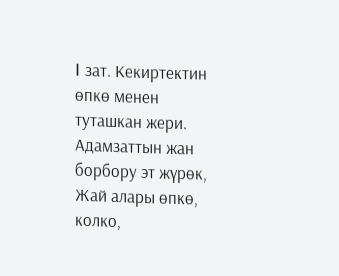I зат. Кекиртектин өпкө менен туташкан жери. Адамзаттын жан борбору эт жүрөк, Жай алары өпкө, колко,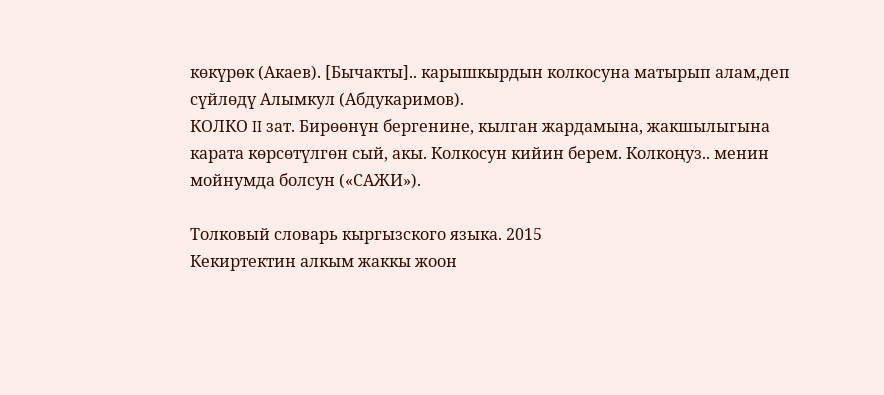көкүрөк (Акаев). [Бычакты].. карышкырдын колкосуна матырып алам,деп сүйлөдү Алымкул (Абдукаримов).
КОЛКО II зат. Бирөөнүн бергенине, кылган жардамына, жакшылыгына карата көрсөтүлгөн сый, акы. Колкосун кийин берем. Колкоңуз.. менин мойнумда болсун («САЖИ»).

Толковый словарь кыргызского языка. 2015
Кекиртектин алкым жаккы жоон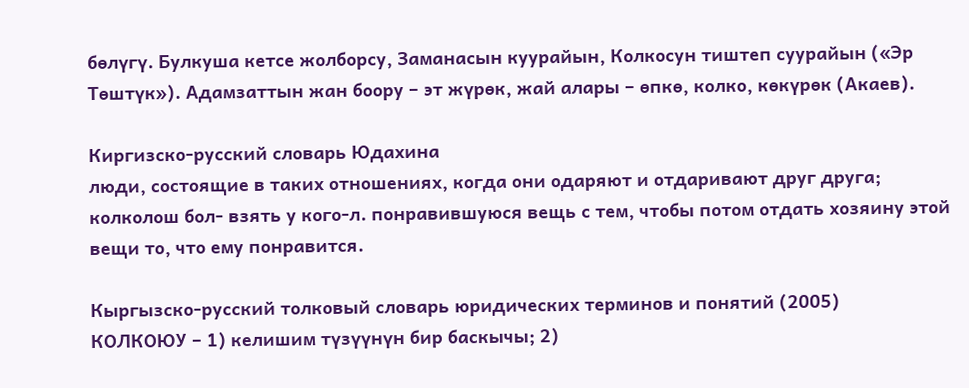бөлүгү. Булкуша кетсе жолборсу, Заманасын куурайын, Колкосун тиштеп суурайын («Эр Төштүк»). Адамзаттын жан боору – эт жүрөк, жай алары – өпкө, колко, көкүрөк (Акаев).

Киргизско-русский словарь Юдахина
люди, состоящие в таких отношениях, когда они одаряют и отдаривают друг друга;
колколош бол- взять у кого-л. понравившуюся вещь с тем, чтобы потом отдать хозяину этой вещи то, что ему понравится.

Кыргызско-русский толковый словарь юридических терминов и понятий (2005)
КОЛКОЮУ – 1) келишим түзүүнүн бир баскычы; 2)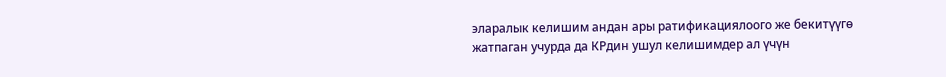эларалык келишим андан ары ратификациялоого же бекитүүгө жатпаган учурда да КРдин ушул келишимдер ал үчүн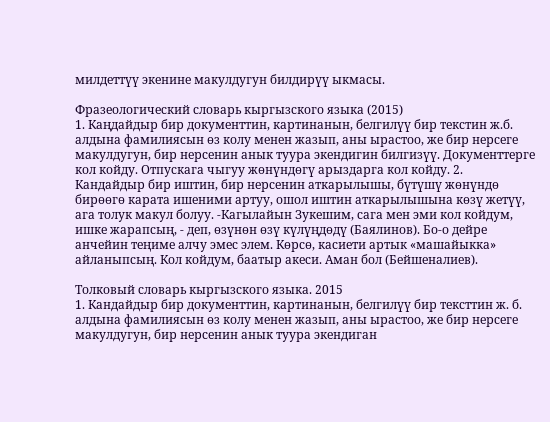милдеттүү экенине макулдугун билдирүү ыкмасы.

Фразеологический словарь кыргызского языка (2015)
1. Каңдайдыр бир документтин, картинанын, белгилүү бир текстин ж.б. алдына фамилиясын өз колу менен жазып, аны ырастоо, же бир нерсеге макулдугун, бир нерсенин анык туура экендигин билгизүү. Документтерге кол койду. Отпускага чыгуу жөнүндөгү арыздарга кол койду. 2. Кандайдыр бир иштин, бир нерсенин аткарылышы, бүтүшү жөнүндө бирөөгө карата ишеними артуу, ошол иштин аткарылышына көзү жетүү, ага толук макул болуу. -Кагылайын Зукешим, сага мен эми кол койдум, ишке жарапсың, - деп, өзүнөн өзү күлүңдөдү (Баялинов). Бо-о дейре анчейин теңиме алчу эмес элем. Көрсө, касиети артык «машайыкка» айланыпсың. Кол койдум, баатыр акеси. Аман бол (Бейшеналиев).

Толковый словарь кыргызского языка. 2015
1. Кандайдыр бир документтин, картинанын, белгилүү бир тексттин ж. б. алдына фамилиясын өз колу менен жазып, аны ырастоо, же бир нерсеге макулдугун, бир нерсенин анык туура экендиган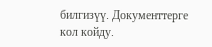билгизүү. Документтерге кол койду.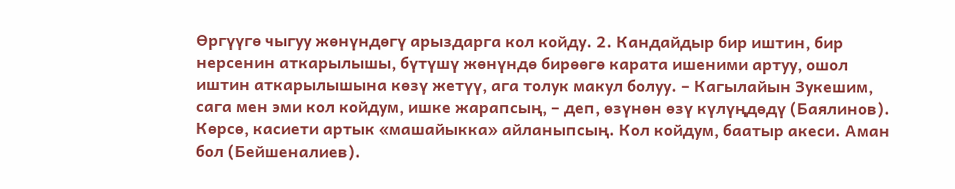Өргүүгө чыгуу жөнүндөгү арыздарга кол койду. 2. Кандайдыр бир иштин, бир нерсенин аткарылышы, бүтүшү жөнүндө бирөөгө карата ишеними артуу, ошол иштин аткарылышына көзү жетүү, ага толук макул болуу. – Кагылайын Зукешим, сага мен эми кол койдум, ишке жарапсың, – деп, өзүнөн өзү күлүңдөдү (Баялинов). Көрсө, касиети артык «машайыкка» айланыпсың. Кол койдум, баатыр акеси. Аман бол (Бейшеналиев).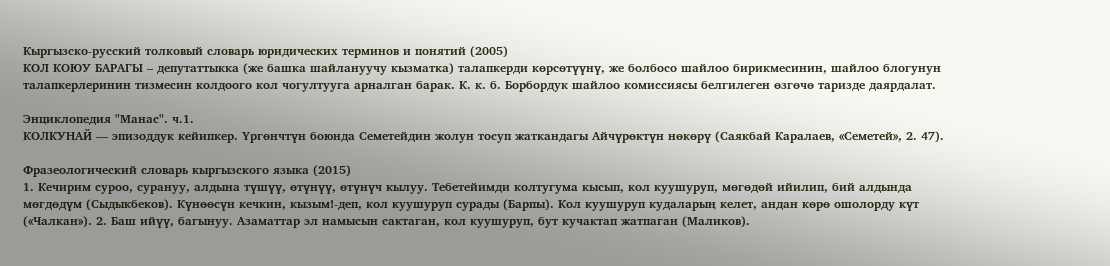Кыргызско-русский толковый словарь юридических терминов и понятий (2005)
КОЛ КОЮУ БАРАГЫ – депутаттыкка (же башка шайлануучу кызматка) талапкерди көрсөтүүнү, же болбосо шайлоо бирикмесинин, шайлоо блогунун талапкерлеринин тизмесин колдоого кол чогултууга арналган барак. К. к. б. Борбордук шайлоо комиссиясы белгилеген өзгөчө таризде даярдалат.

Энциклопедия "Манас". ч.1.
КОЛКУНАЙ — эпизоддук кейипкер. Үргөнчтүн боюнда Семетейдин жолун тосуп жаткандагы Айчүрөктүн нөкөрү (Саякбай Каралаев, «Семетей», 2. 47).

Фразеологический словарь кыргызского языка (2015)
1. Кечирим суроо, сурануу, алдына түшүү, өтүнүү, өтүнүч кылуу. Тебетейимди колтугума кысып, кол куушуруп, мөгөдөй ийилип, бий алдында мөгдөдүм (Сыдыкбеков). Күнөөсүн кечкин, кызым!-деп, кол куушуруп сурады (Барпы). Кол куушуруп кудаларың келет, андан көрө ошолорду күт («Чалкан»). 2. Баш ийүү, багынуу. Азаматтар эл намысын сактаган, кол куушуруп, бут кучактап жатпаган (Маликов).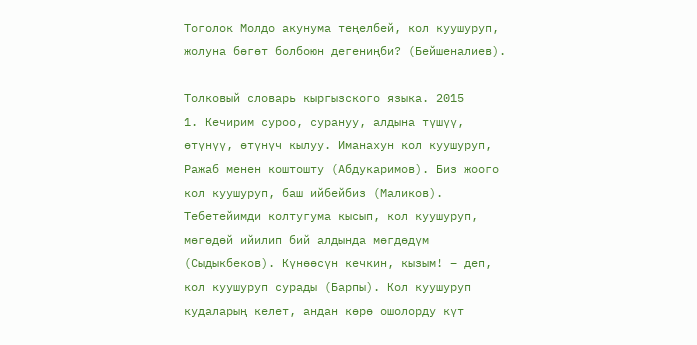Тоголок Молдо акунума теңелбей, кол куушуруп, жолуна бөгөт болбоюн дегениңби? (Бейшеналиев).

Толковый словарь кыргызского языка. 2015
1. Кечирим суроо, сурануу, алдына түшүү, өтүнүү, өтүнүч кылуу. Иманахун кол куушуруп, Ражаб менен коштошту (Абдукаримов). Биз жоого кол куушуруп, баш ийбейбиз (Маликов). Тебетейимди колтугума кысып, кол куушуруп, мөгөдөй ийилип бий алдында мөгдөдүм (Сыдыкбеков). Күнөөсүн кечкин, кызым! – деп, кол куушуруп сурады (Барпы). Кол куушуруп кудаларың келет, андан көрө ошолорду күт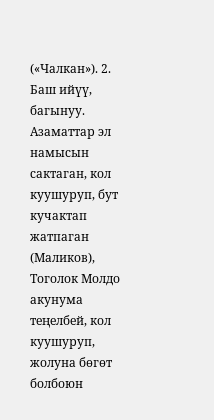(«Чалкан»). 2. Баш ийүү, багынуу. Азаматтар эл намысын сактаган, кол куушуруп, бут кучактап жатпаган (Маликов), Тоголок Молдо акунума теңелбей, кол куушуруп, жолуна бөгөт болбоюн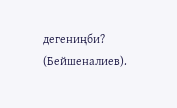дегениңби? (Бейшеналиев).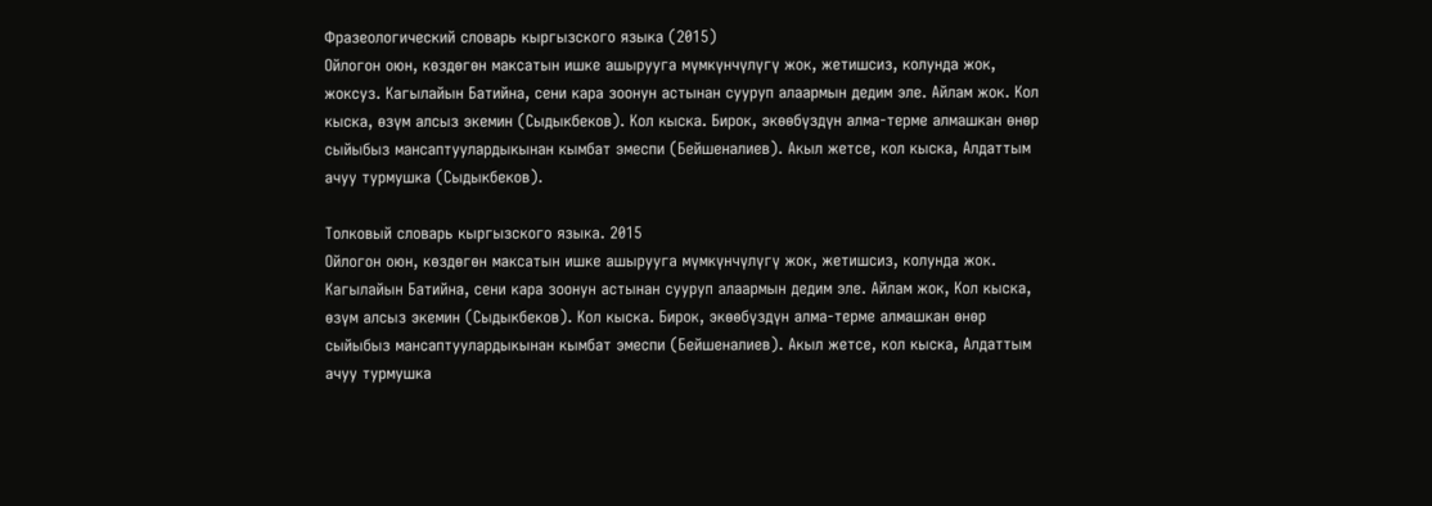Фразеологический словарь кыргызского языка (2015)
Ойлогон оюн, көздөгөн максатын ишке ашырууга мүмкүнчүлүгү жок, жетишсиз, колунда жок, жоксуз. Кагылайын Батийна, сени кара зоонун астынан сууруп алаармын дедим эле. Айлам жок. Кол кыска, өзүм алсыз экемин (Сыдыкбеков). Кол кыска. Бирок, экөөбүздүн алма-терме алмашкан өнөр сыйыбыз мансаптуулардыкынан кымбат эмеспи (Бейшеналиев). Акыл жетсе, кол кыска, Алдаттым ачуу турмушка (Сыдыкбеков).

Толковый словарь кыргызского языка. 2015
Ойлогон оюн, көздөгөн максатын ишке ашырууга мүмкүнчүлүгү жок, жетишсиз, колунда жок. Кагылайын Батийна, сени кара зоонун астынан сууруп алаармын дедим эле. Айлам жок, Кол кыска, өзүм алсыз экемин (Сыдыкбеков). Кол кыска. Бирок, экөөбүздүн алма-терме алмашкан өнөр сыйыбыз мансаптуулардыкынан кымбат эмеспи (Бейшеналиев). Акыл жетсе, кол кыска, Алдаттым ачуу турмушка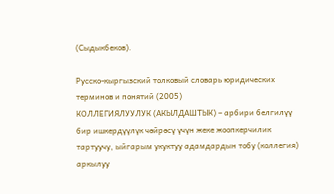(Сыдыкбеков).

Русско-кыргызский толковый словарь юридических терминов и понятий (2005)
КОЛЛЕГИЯЛУУЛУК (АКЫЛДАШТЫК) – арбири белгилүү бир ишкердүүлүк чөйрөсү үчүн жеке жоопкерчилик тартуучу, ыйгарым укуктуу адамдардын тобу (коллегия) аркылуу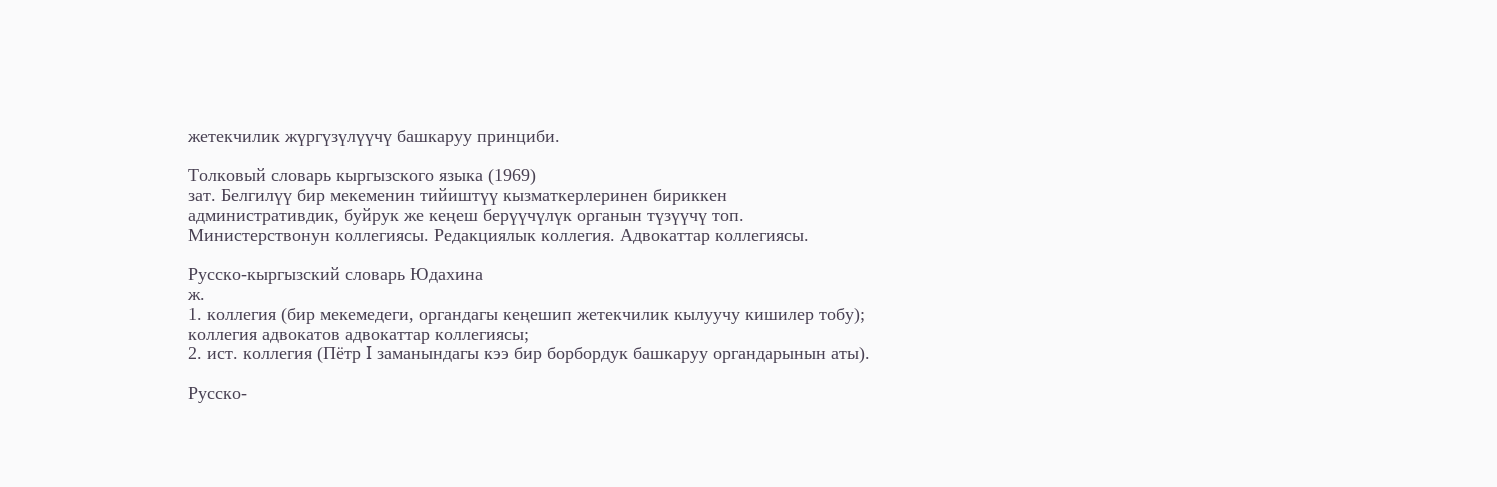жетекчилик жүргүзүлүүчү башкаруу принциби.

Толковый словарь кыргызского языка (1969)
зат. Белгилүү бир мекеменин тийиштүү кызматкерлеринен бириккен административдик, буйрук же кеңеш берүүчүлүк органын түзүүчү топ.
Министерствонун коллегиясы. Редакциялык коллегия. Адвокаттар коллегиясы.

Русско-кыргызский словарь Юдахина
ж.
1. коллегия (бир мекемедеги, органдагы кеңешип жетекчилик кылуучу кишилер тобу);
коллегия адвокатов адвокаттар коллегиясы;
2. ист. коллегия (Пётр I заманындагы кээ бир борбордук башкаруу органдарынын аты).

Русско-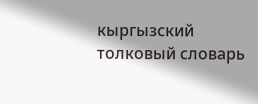кыргызский толковый словарь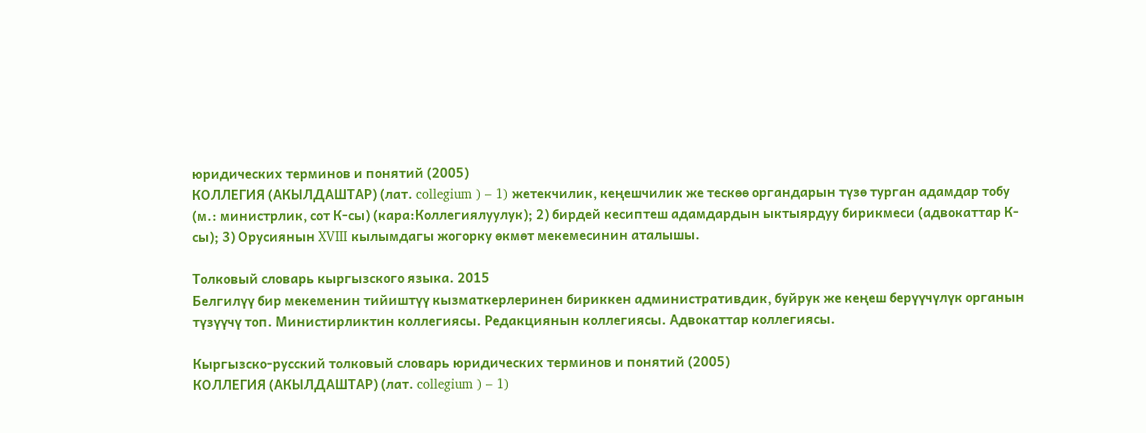юридических терминов и понятий (2005)
КОЛЛЕГИЯ (АКЫЛДАШТАР) (лат. collegium ) – 1) жетекчилик, кеңешчилик же тескөө органдарын түзө турган адамдар тобу (м.: министрлик, сот К-сы) (кара:Коллегиялуулук); 2) бирдей кесиптеш адамдардын ыктыярдуу бирикмеси (адвокаттар К-сы); 3) Орусиянын XVIII кылымдагы жогорку өкмөт мекемесинин аталышы.

Толковый словарь кыргызского языка. 2015
Белгилүү бир мекеменин тийиштүү кызматкерлеринен бириккен административдик, буйрук же кеңеш берүүчүлүк органын түзүүчү топ. Министирликтин коллегиясы. Редакциянын коллегиясы. Адвокаттар коллегиясы.

Кыргызско-русский толковый словарь юридических терминов и понятий (2005)
КОЛЛЕГИЯ (АКЫЛДАШТАР) (лат. collegium ) – 1)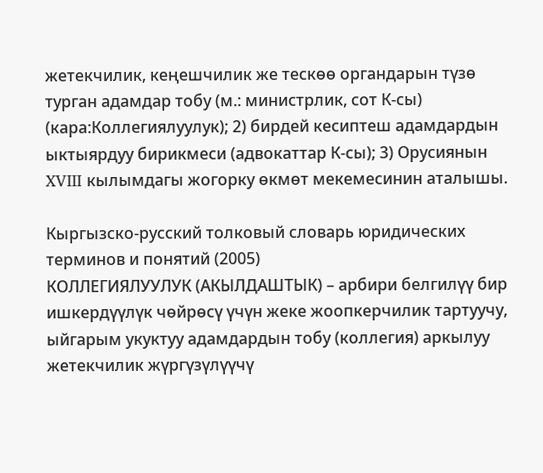жетекчилик, кеңешчилик же тескөө органдарын түзө турган адамдар тобу (м.: министрлик, сот К-сы) (кара:Коллегиялуулук); 2) бирдей кесиптеш адамдардын ыктыярдуу бирикмеси (адвокаттар К-сы); 3) Орусиянын XVIII кылымдагы жогорку өкмөт мекемесинин аталышы.

Кыргызско-русский толковый словарь юридических терминов и понятий (2005)
КОЛЛЕГИЯЛУУЛУК (АКЫЛДАШТЫК) – арбири белгилүү бир ишкердүүлүк чөйрөсү үчүн жеке жоопкерчилик тартуучу, ыйгарым укуктуу адамдардын тобу (коллегия) аркылуу жетекчилик жүргүзүлүүчү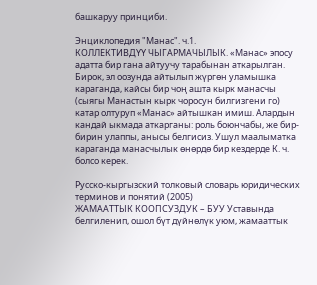башкаруу принциби.

Энциклопедия "Манас". ч.1.
КОЛЛЕКТИВДҮҮ ЧЫГАРМАЧЫЛЫК. «Манас» эпосу адатта бир гана айтуучу тарабынан аткарылган. Бирок, эл оозунда айтылып жүргөн уламышка караганда, кайсы бир чоң ашта кырк манасчы (сыягы Манастын кырк чоросун билгизгени го) катар олтуруп «Манас» айтышкан имиш. Алардын кандай ыкмада аткарганы: роль боюнчабы, же бир-бирин улаппы, анысы белгисиз. Ушул маалыматка караганда манасчылык өнөрдө бир кездерде К. ч. болсо керек.

Русско-кыргызский толковый словарь юридических терминов и понятий (2005)
ЖАМААТТЫК КООПСУЗДУК – БУУ Уставында белгиленип, ошол бүт дүйнөлүк уюм, жамааттык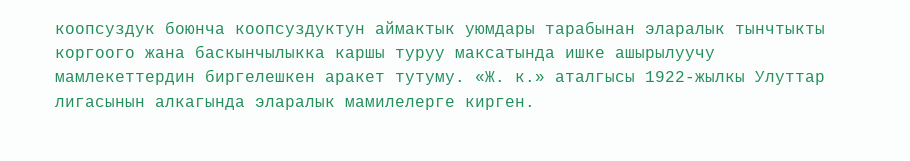коопсуздук боюнча коопсуздуктун аймактык уюмдары тарабынан эларалык тынчтыкты коргоого жана баскынчылыкка каршы туруу максатында ишке ашырылуучу мамлекеттердин биргелешкен аракет тутуму. «Ж. к.» аталгысы 1922-жылкы Улуттар лигасынын алкагында эларалык мамилелерге кирген.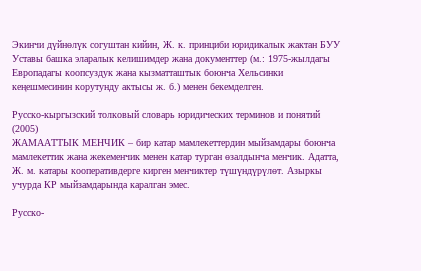Экинчи дүйнөлүк согуштан кийин, Ж. к. принциби юридикалык жактан БУУ Уставы башка эларалык келишимдер жана документтер (м.: 1975-жылдагы Европадагы коопсуздук жана кызматташтык боюнча Хельсинки кеңешмесинин корутунду актысы ж. б.) менен бекемделген.

Русско-кыргызский толковый словарь юридических терминов и понятий (2005)
ЖАМААТТЫК МЕНЧИК – бир катар мамлекеттердин мыйзамдары боюнча мамлекеттик жана жекеменчик менен катар турган өзалдынча менчик. Адатта, Ж. м. катары кооперативдерге кирген менчиктер түшүндүрүлөт. Азыркы учурда КР мыйзамдарында каралган эмес.

Русско-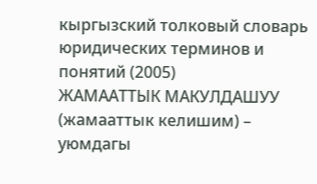кыргызский толковый словарь юридических терминов и понятий (2005)
ЖАМААТТЫК МАКУЛДАШУУ (жамааттык келишим) – уюмдагы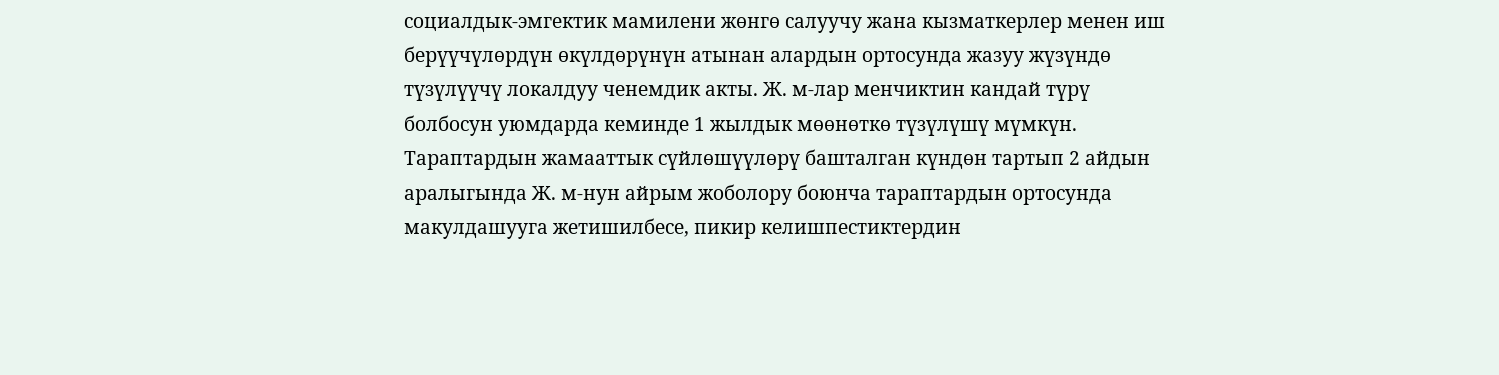социалдык-эмгектик мамилени жөнгө салуучу жана кызматкерлер менен иш берүүчүлөрдүн өкүлдөрүнүн атынан алардын ортосунда жазуу жүзүндө түзүлүүчү локалдуу ченемдик акты. Ж. м-лар менчиктин кандай түрү болбосун уюмдарда кеминде 1 жылдык мөөнөткө түзүлүшү мүмкүн. Тараптардын жамааттык сүйлөшүүлөрү башталган күндөн тартып 2 айдын аралыгында Ж. м-нун айрым жоболору боюнча тараптардын ортосунда макулдашууга жетишилбесе, пикир келишпестиктердин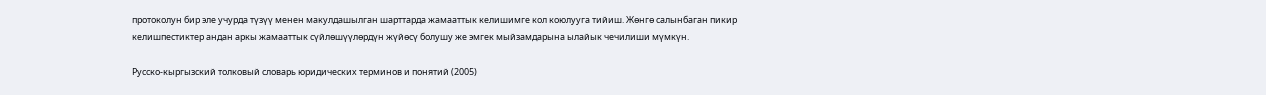протоколун бир эле учурда түзүү менен макулдашылган шарттарда жамааттык келишимге кол коюлууга тийиш. Жөнгө салынбаган пикир келишпестиктер андан аркы жамааттык сүйлөшүүлөрдүн жүйөсү болушу же эмгек мыйзамдарына ылайык чечилиши мүмкүн.

Русско-кыргызский толковый словарь юридических терминов и понятий (2005)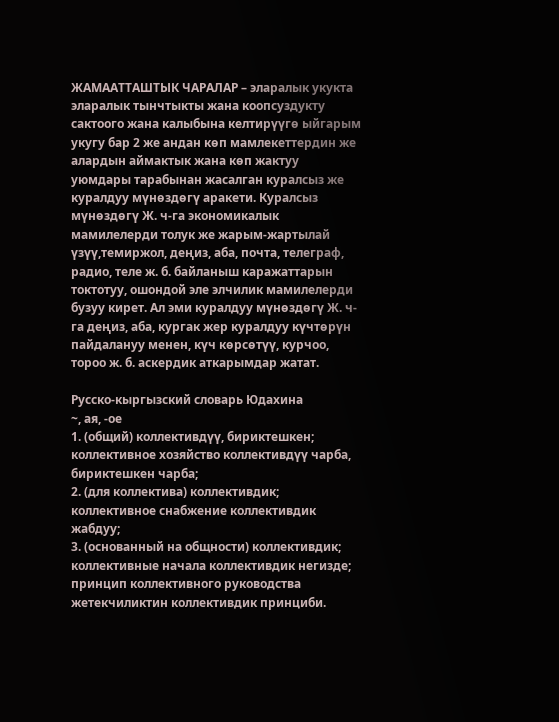ЖАМААТТАШТЫК ЧАРАЛАР – эларалык укукта эларалык тынчтыкты жана коопсуздукту сактоого жана калыбына келтирүүгө ыйгарым укугу бар 2 же андан көп мамлекеттердин же алардын аймактык жана көп жактуу уюмдары тарабынан жасалган куралсыз же куралдуу мүнөздөгү аракети. Куралсыз мүнөздөгү Ж. ч-га экономикалык мамилелерди толук же жарым-жартылай үзүү,темиржол, деңиз, аба, почта, телеграф, радио, теле ж. б. байланыш каражаттарын токтотуу, ошондой эле элчилик мамилелерди бузуу кирет. Ал эми куралдуу мүнөздөгү Ж. ч-га деңиз, аба, кургак жер куралдуу күчтөрүн пайдалануу менен, күч көрсөтүү, курчоо, тороо ж. б. аскердик аткарымдар жатат.

Русско-кыргызский словарь Юдахина
~, ая, -ое
1. (общий) коллективдүү, бириктешкен;
коллективное хозяйство коллективдүү чарба, бириктешкен чарба;
2. (для коллектива) коллективдик;
коллективное снабжение коллективдик жабдуу;
3. (основанный на общности) коллективдик;
коллективные начала коллективдик негизде;
принцип коллективного руководства жетекчиликтин коллективдик принциби.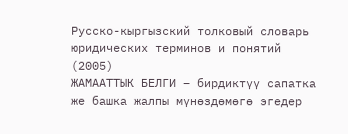Русско-кыргызский толковый словарь юридических терминов и понятий (2005)
ЖАМААТТЫК БЕЛГИ – бирдиктүү сапатка же башка жалпы мүнөздөмөгө эгедер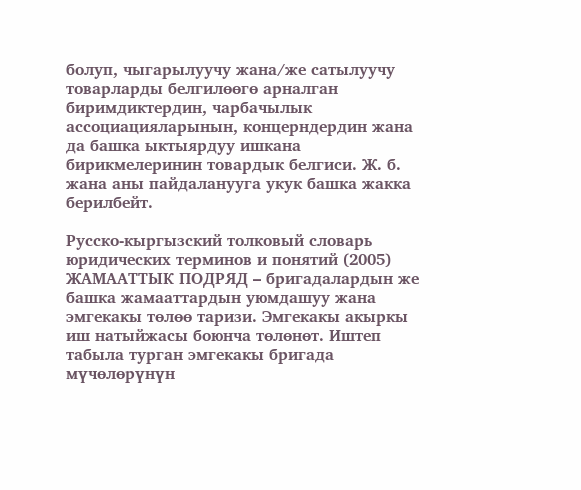болуп, чыгарылуучу жана/же сатылуучу товарларды белгилөөгө арналган биримдиктердин, чарбачылык ассоциацияларынын, концерндердин жана да башка ыктыярдуу ишкана бирикмелеринин товардык белгиси. Ж. б. жана аны пайдаланууга укук башка жакка берилбейт.

Русско-кыргызский толковый словарь юридических терминов и понятий (2005)
ЖАМААТТЫК ПОДРЯД – бригадалардын же башка жамааттардын уюмдашуу жана эмгекакы төлөө таризи. Эмгекакы акыркы иш натыйжасы боюнча төлөнөт. Иштеп табыла турган эмгекакы бригада мүчөлөрүнүн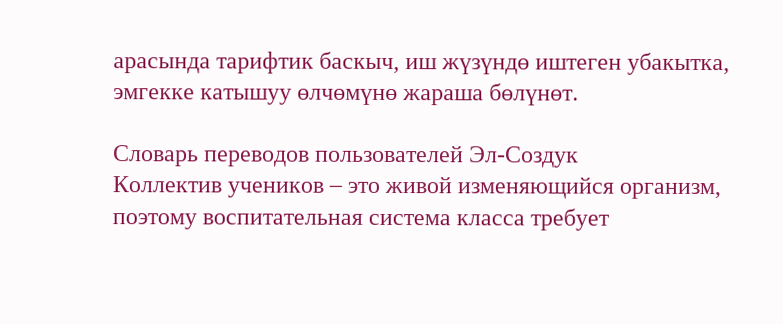арасында тарифтик баскыч, иш жүзүндө иштеген убакытка, эмгекке катышуу өлчөмүнө жараша бөлүнөт.

Словарь переводов пользователей Эл-Создук
Коллектив учеников – это живой изменяющийся организм, поэтому воспитательная система класса требует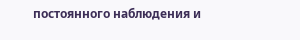постоянного наблюдения и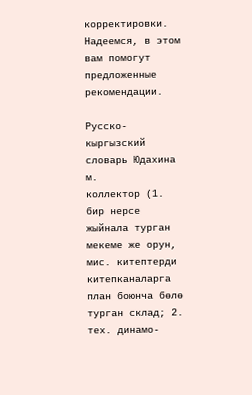корректировки. Надеемся, в этом вам помогут предложенные рекомендации.

Русско-кыргызский словарь Юдахина
м.
коллектор (1. бир нерсе жыйнала турган мекеме же орун, мис. китептерди китепканаларга план боюнча бөлө турган склад; 2. тех. динамо-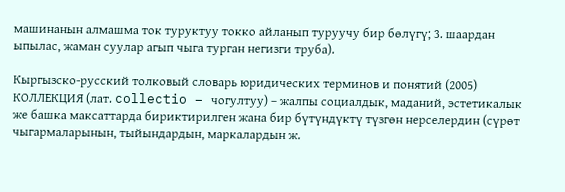машинанын алмашма ток туруктуу токко айланып туруучу бир бөлүгү; 3. шаардан ыпылас, жаман суулар агып чыга турган негизги труба).

Кыргызско-русский толковый словарь юридических терминов и понятий (2005)
КОЛЛЕКЦИЯ (лат. collectio – чогултуу) – жалпы социалдык, маданий, эстетикалык же башка максаттарда бириктирилген жана бир бүтүндүктү түзгөн нерселердин (сүрөт чыгармаларынын, тыйындардын, маркалардын ж.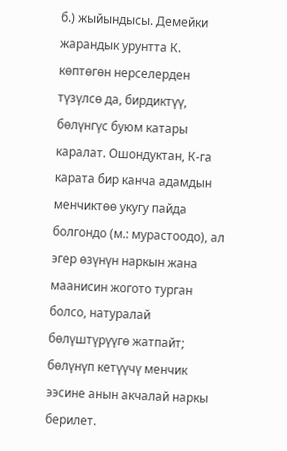б.) жыйындысы. Демейки жарандык урунтта К. көптөгөн нерселерден түзүлсө да, бирдиктүү, бөлүнгүс буюм катары каралат. Ошондуктан, К-га карата бир канча адамдын менчиктөө укугу пайда болгондо (м.: мурастоодо), ал эгер өзүнүн наркын жана маанисин жогото турган болсо, натуралай бөлүштүрүүгө жатпайт; бөлүнүп кетүүчү менчик ээсине анын акчалай наркы берилет.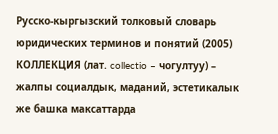Русско-кыргызский толковый словарь юридических терминов и понятий (2005)
КОЛЛЕКЦИЯ (лат. collectio – чогултуу) – жалпы социалдык, маданий, эстетикалык же башка максаттарда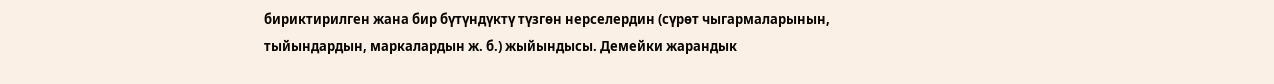бириктирилген жана бир бүтүндүктү түзгөн нерселердин (сүрөт чыгармаларынын, тыйындардын, маркалардын ж. б.) жыйындысы. Демейки жарандык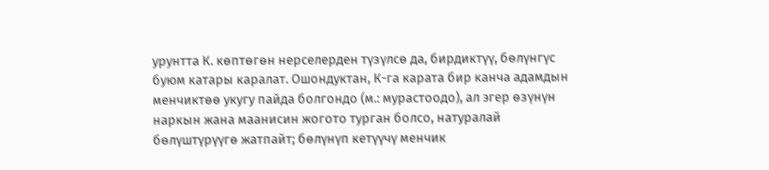урунтта К. көптөгөн нерселерден түзүлсө да, бирдиктүү, бөлүнгүс буюм катары каралат. Ошондуктан, К-га карата бир канча адамдын менчиктөө укугу пайда болгондо (м.: мурастоодо), ал эгер өзүнүн наркын жана маанисин жогото турган болсо, натуралай бөлүштүрүүгө жатпайт; бөлүнүп кетүүчү менчик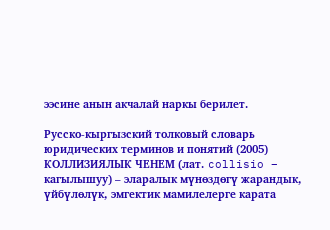ээсине анын акчалай наркы берилет.

Русско-кыргызский толковый словарь юридических терминов и понятий (2005)
КОЛЛИЗИЯЛЫК ЧЕНЕМ (лат. collisio – кагылышуу) – эларалык мүнөздөгү жарандык, үйбүлөлүк, эмгектик мамилелерге карата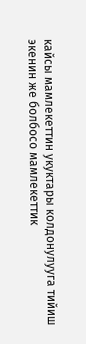кайсы мамлекеттин укуктары колдонулууга тийиш экенин же болбосо мамлекеттик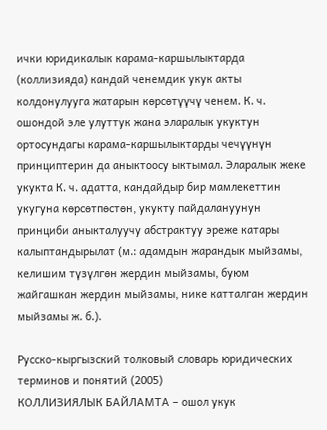ички юридикалык карама-каршылыктарда (коллизияда) кандай ченемдик укук акты колдонулууга жатарын көрсөтүүчү ченем. К. ч. ошондой эле улуттук жана эларалык укуктун ортосундагы карама-каршылыктарды чечүүнүн принциптерин да аныктоосу ыктымал. Эларалык жеке укукта К. ч. адатта, кандайдыр бир мамлекеттин укугуна көрсөтпөстөн, укукту пайдалануунун принциби аныкталуучу абстрактуу эреже катары калыптандырылат (м.: адамдын жарандык мыйзамы, келишим түзүлгөн жердин мыйзамы, буюм жайгашкан жердин мыйзамы, нике катталган жердин мыйзамы ж. б.).

Русско-кыргызский толковый словарь юридических терминов и понятий (2005)
КОЛЛИЗИЯЛЫК БАЙЛАМТА – ошол укук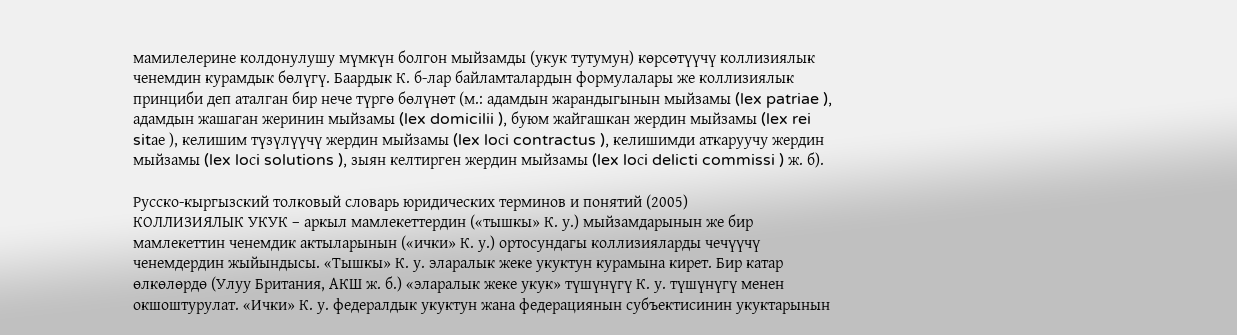мамилелерине колдонулушу мүмкүн болгон мыйзамды (укук тутумун) көрсөтүүчү коллизиялык ченемдин курамдык бөлүгү. Баардык К. б-лар байламталардын формулалары же коллизиялык принциби деп аталган бир нече түргө бөлүнөт (м.: адамдын жарандыгынын мыйзамы (lex patriae ), адамдын жашаган жеринин мыйзамы (lex domicilii ), буюм жайгашкан жердин мыйзамы (lex rei sitае ), келишим түзүлүүчү жердин мыйзамы (lex loсi contractus ), келишимди аткаруучу жердин мыйзамы (lex loсi solutions ), зыян келтирген жердин мыйзамы (lex loсi delicti commissi ) ж. б).

Русско-кыргызский толковый словарь юридических терминов и понятий (2005)
КОЛЛИЗИЯЛЫК УКУК – аркыл мамлекеттердин («тышкы» К. у.) мыйзамдарынын же бир мамлекеттин ченемдик актыларынын («ички» К. у.) ортосундагы коллизияларды чечүүчү ченемдердин жыйындысы. «Тышкы» К. у. эларалык жеке укуктун курамына кирет. Бир катар өлкөлөрдө (Улуу Британия, АКШ ж. б.) «эларалык жеке укук» түшүнүгү К. у. түшүнүгү менен окшоштурулат. «Ички» К. у. федералдык укуктун жана федерациянын субъектисинин укуктарынын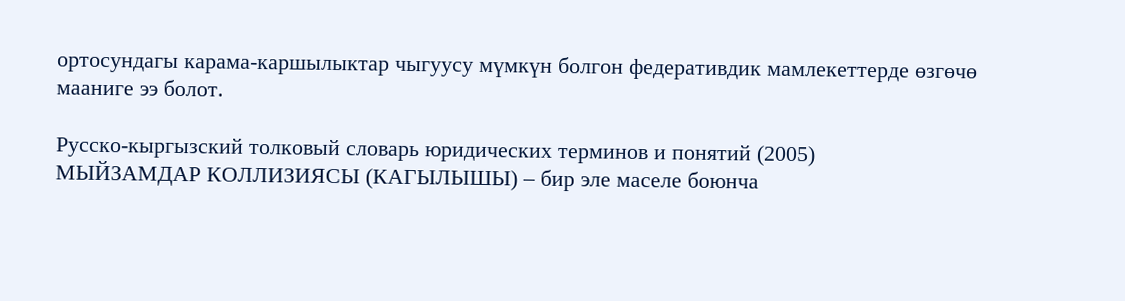ортосундагы карама-каршылыктар чыгуусу мүмкүн болгон федеративдик мамлекеттерде өзгөчө мааниге ээ болот.

Русско-кыргызский толковый словарь юридических терминов и понятий (2005)
МЫЙЗАМДАР КОЛЛИЗИЯСЫ (КАГЫЛЫШЫ) – бир эле маселе боюнча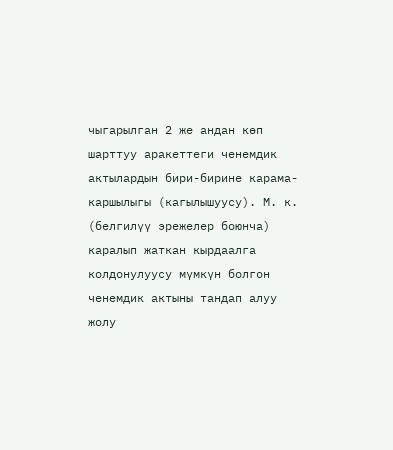чыгарылган 2 же андан көп шарттуу аракеттеги ченемдик актылардын бири-бирине карама-каршылыгы (кагылышуусу). М. к. (белгилүү эрежелер боюнча) каралып жаткан кырдаалга колдонулуусу мүмкүн болгон ченемдик актыны тандап алуу жолу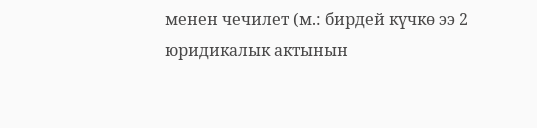менен чечилет (м.: бирдей күчкө ээ 2 юридикалык актынын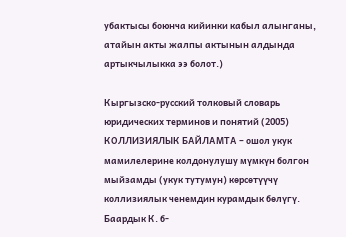убактысы боюнча кийинки кабыл алынганы, атайын акты жалпы актынын алдында артыкчылыкка ээ болот.)

Кыргызско-русский толковый словарь юридических терминов и понятий (2005)
КОЛЛИЗИЯЛЫК БАЙЛАМТА – ошол укук мамилелерине колдонулушу мүмкүн болгон мыйзамды (укук тутумун) көрсөтүүчү коллизиялык ченемдин курамдык бөлүгү. Баардык К. б-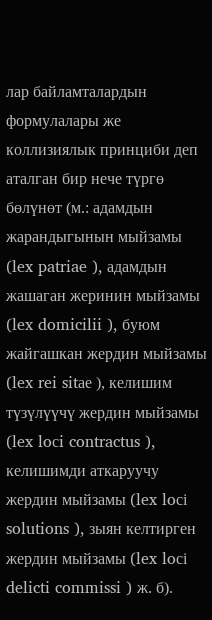лар байламталардын формулалары же коллизиялык принциби деп аталган бир нече түргө бөлүнөт (м.: адамдын жарандыгынын мыйзамы (lex patriae ), адамдын жашаган жеринин мыйзамы (lex domicilii ), буюм жайгашкан жердин мыйзамы (lex rei sitае ), келишим түзүлүүчү жердин мыйзамы (lex loсi contractus ), келишимди аткаруучу жердин мыйзамы (lex loсi solutions ), зыян келтирген жердин мыйзамы (lex loсi delicti commissi ) ж. б).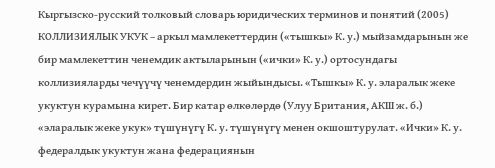Кыргызско-русский толковый словарь юридических терминов и понятий (2005)
КОЛЛИЗИЯЛЫК УКУК – аркыл мамлекеттердин («тышкы» К. у.) мыйзамдарынын же бир мамлекеттин ченемдик актыларынын («ички» К. у.) ортосундагы коллизияларды чечүүчү ченемдердин жыйындысы. «Тышкы» К. у. эларалык жеке укуктун курамына кирет. Бир катар өлкөлөрдө (Улуу Британия, АКШ ж. б.) «эларалык жеке укук» түшүнүгү К. у. түшүнүгү менен окшоштурулат. «Ички» К. у. федералдык укуктун жана федерациянын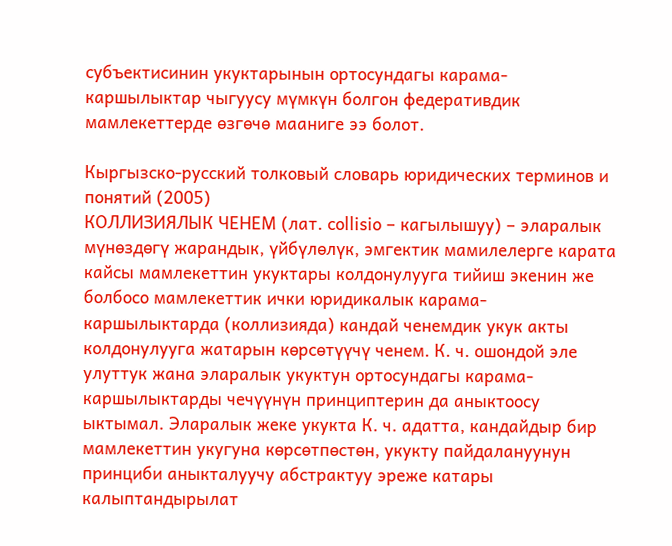субъектисинин укуктарынын ортосундагы карама-каршылыктар чыгуусу мүмкүн болгон федеративдик мамлекеттерде өзгөчө мааниге ээ болот.

Кыргызско-русский толковый словарь юридических терминов и понятий (2005)
КОЛЛИЗИЯЛЫК ЧЕНЕМ (лат. collisio – кагылышуу) – эларалык мүнөздөгү жарандык, үйбүлөлүк, эмгектик мамилелерге карата кайсы мамлекеттин укуктары колдонулууга тийиш экенин же болбосо мамлекеттик ички юридикалык карама-каршылыктарда (коллизияда) кандай ченемдик укук акты колдонулууга жатарын көрсөтүүчү ченем. К. ч. ошондой эле улуттук жана эларалык укуктун ортосундагы карама-каршылыктарды чечүүнүн принциптерин да аныктоосу ыктымал. Эларалык жеке укукта К. ч. адатта, кандайдыр бир мамлекеттин укугуна көрсөтпөстөн, укукту пайдалануунун принциби аныкталуучу абстрактуу эреже катары калыптандырылат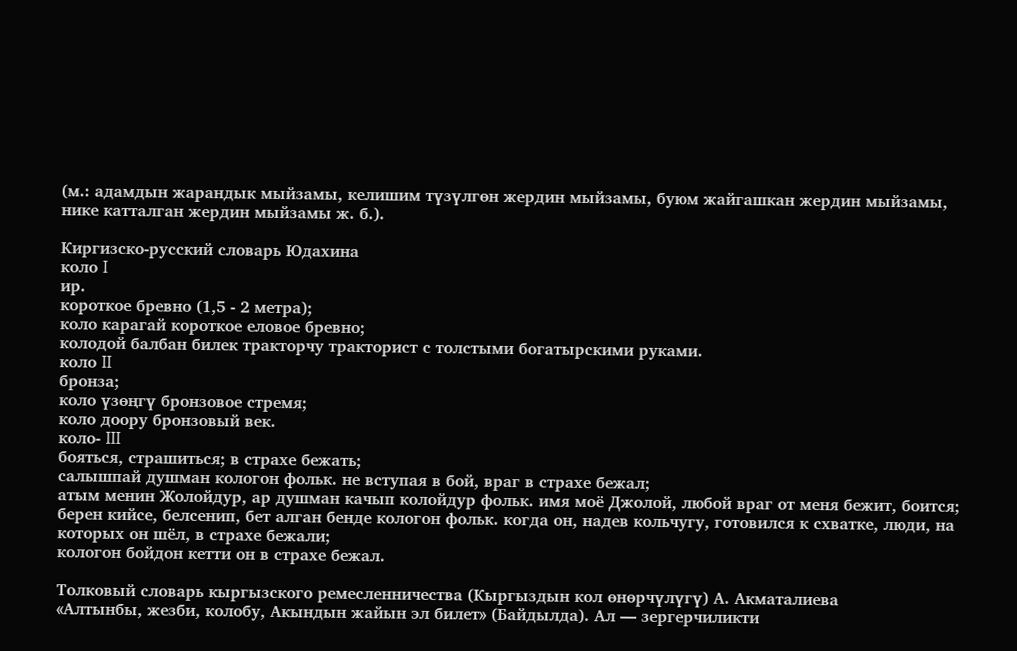(м.: адамдын жарандык мыйзамы, келишим түзүлгөн жердин мыйзамы, буюм жайгашкан жердин мыйзамы, нике катталган жердин мыйзамы ж. б.).

Киргизско-русский словарь Юдахина
коло I
ир.
короткое бревно (1,5 - 2 метра);
коло карагай короткое еловое бревно;
колодой балбан билек тракторчу тракторист с толстыми богатырскими руками.
коло II
бронза;
коло үзөңгү бронзовое стремя;
коло доору бронзовый век.
коло- III
бояться, страшиться; в страхе бежать;
салышпай душман кологон фольк. не вступая в бой, враг в страхе бежал;
атым менин Жолойдур, ар душман качып колойдур фольк. имя моё Джолой, любой враг от меня бежит, боится;
берен кийсе, белсенип, бет алган бенде кологон фольк. когда он, надев кольчугу, готовился к схватке, люди, на которых он шёл, в страхе бежали;
кологон бойдон кетти он в страхе бежал.

Толковый словарь кыргызского ремесленничества (Кыргыздын кол өнөрчүлүгү) А. Акматалиева
«Алтынбы, жезби, колобу, Акындын жайын эл билет» (Байдылда). Ал — зергерчиликти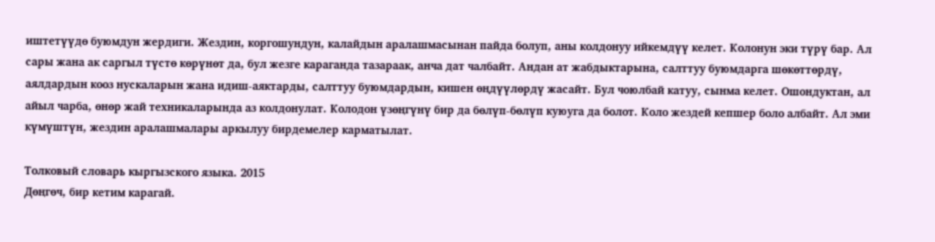иштетүүдө буюмдун жердиги. Жездин, коргошундун, калайдын аралашмасынан пайда болуп, аны колдонуу ийкемдүү келет. Колонун эки түрү бар. Ал сары жана ак саргыл түстө көрүнөт да, бул жезге караганда тазараак, анча дат чалбайт. Андан ат жабдыктарына, салттуу буюмдарга шөкөттөрдү, аялдардын кооз нускаларын жана идиш-аяктарды, салттуу буюмдардын, кишен өңдүүлөрдү жасайт. Бул чоюлбай катуу, сынма келет. Ошондуктан, ал айыл чарба, өнөр жай техникаларында аз колдонулат. Колодон үзөңгүнү бир да бөлүп-бөлүп куюуга да болот. Коло жездей кепшер боло албайт. Ал эми күмүштүн, жездин аралашмалары аркылуу бирдемелер карматылат.

Толковый словарь кыргызского языка. 2015
Дөңгөч, бир кетим карагай.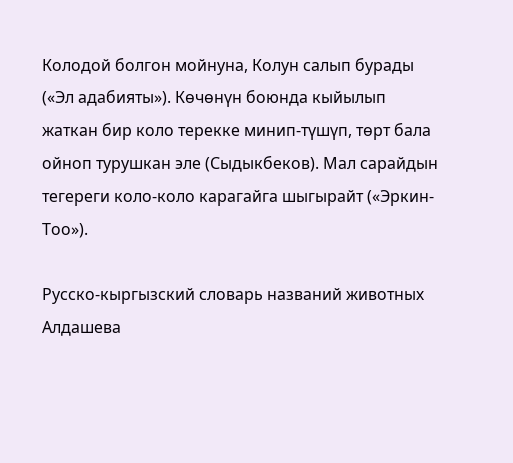Колодой болгон мойнуна, Колун салып бурады («Эл адабияты»). Көчөнүн боюнда кыйылып жаткан бир коло терекке минип-түшүп, төрт бала ойноп турушкан эле (Сыдыкбеков). Мал сарайдын тегереги коло-коло карагайга шыгырайт («Эркин-Тоо»).

Русско-кыргызский словарь названий животных Алдашева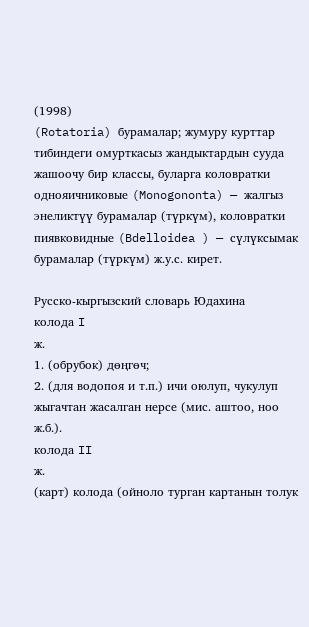(1998)
(Rotatoria) бурамалар; жумуру курттар тибиндеги омурткасыз жандыктардын сууда жашоочу бир классы, буларга коловратки однояичниковые (Monogononta) — жалгыз энеликтүү бурамалар (түркүм), коловратки пиявковидные (Bdelloidea ) — сүлүксымак бурамалар (түркүм) ж.у.с. кирет.

Русско-кыргызский словарь Юдахина
колода I
ж.
1. (обрубок) дөңгөч;
2. (для водопоя и т.п.) ичи оюлуп, чукулуп жыгачтан жасалган нерсе (мис. аштоо, ноо ж.б.).
колода II
ж.
(карт) колода (ойноло турган картанын толук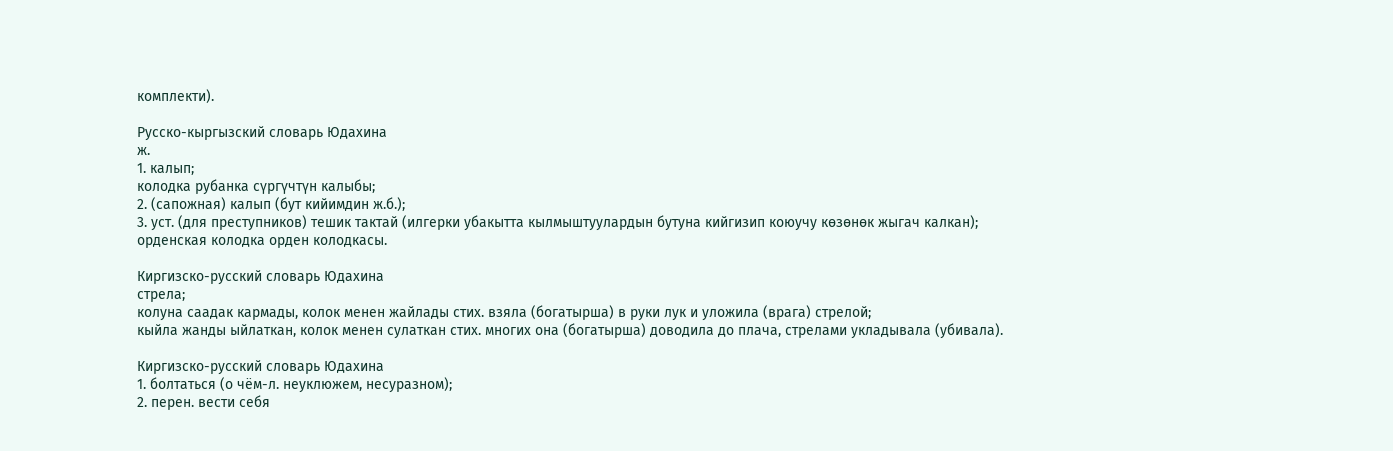комплекти).

Русско-кыргызский словарь Юдахина
ж.
1. калып;
колодка рубанка сүргүчтүн калыбы;
2. (сапожная) калып (бут кийимдин ж.б.);
3. уст. (для преступников) тешик тактай (илгерки убакытта кылмыштуулардын бутуна кийгизип коюучу көзөнөк жыгач калкан);
орденская колодка орден колодкасы.

Киргизско-русский словарь Юдахина
стрела;
колуна саадак кармады, колок менен жайлады стих. взяла (богатырша) в руки лук и уложила (врага) стрелой;
кыйла жанды ыйлаткан, колок менен сулаткан стих. многих она (богатырша) доводила до плача, стрелами укладывала (убивала).

Киргизско-русский словарь Юдахина
1. болтаться (о чём-л. неуклюжем, несуразном);
2. перен. вести себя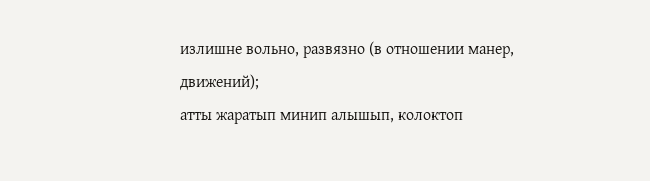излишне вольно, развязно (в отношении манер, движений);
атты жаратып минип алышып, колоктоп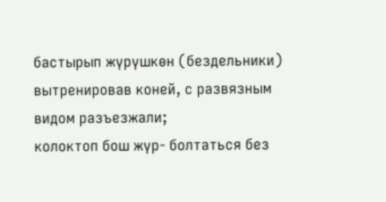бастырып жүрүшкөн (бездельники) вытренировав коней, с развязным видом разъезжали;
колоктоп бош жүр- болтаться без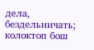дела, бездельничать;
колоктоп бош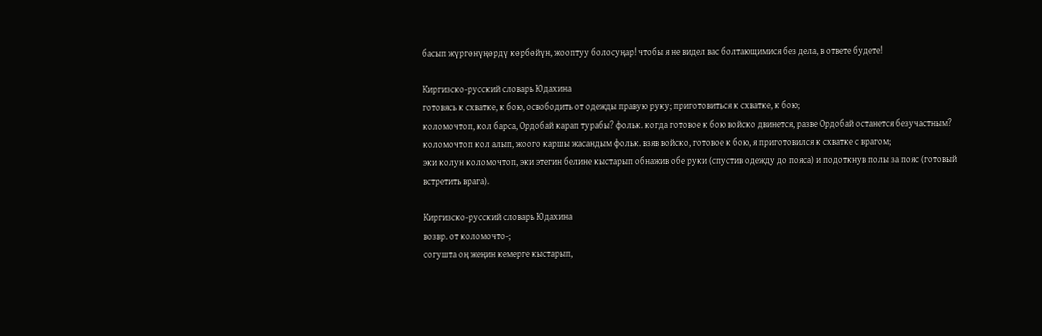басып жүргөнүңөрдү көрбөйүн, жооптуу болосуңар! чтобы я не видел вас болтающимися без дела, в ответе будете!

Киргизско-русский словарь Юдахина
готовясь к схватке, к бою, освободить от одежды правую руку; приготовиться к схватке, к бою;
коломочтоп, кол барса, Ордобай карап турабы? фольк. когда готовое к бою войско двинется, разве Ордобай останется безучастным?
коломочтоп кол алып, жоого каршы жасандым фольк. взяв войско, готовое к бою, я приготовился к схватке с врагом;
эки колун коломочтоп, эки этегин белине кыстарып обнажив обе руки (спустив одежду до пояса) и подоткнув полы за пояс (готовый встретить врага).

Киргизско-русский словарь Юдахина
возвр. от коломочто-;
согушта оң жеңин кемерге кыстарып,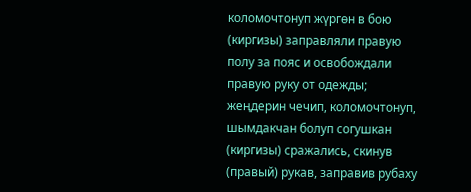коломочтонуп жүргөн в бою (киргизы) заправляли правую полу за пояс и освобождали правую руку от одежды;
жеңдерин чечип, коломочтонуп, шымдакчан болуп согушкан (киргизы) сражались, скинув (правый) рукав, заправив рубаху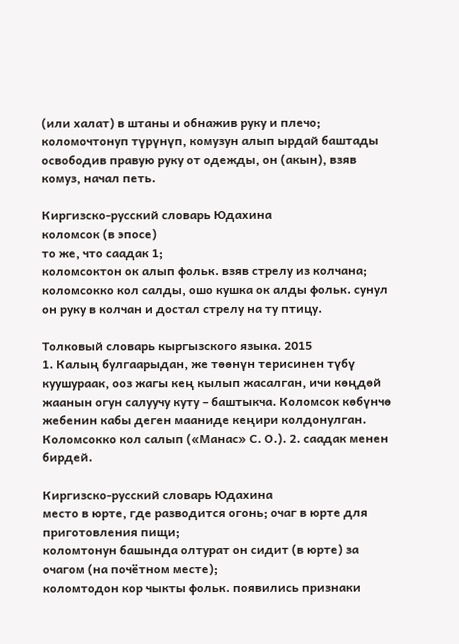(или халат) в штаны и обнажив руку и плечо;
коломочтонуп түрүнүп, комузун алып ырдай баштады освободив правую руку от одежды, он (акын), взяв комуз, начал петь.

Киргизско-русский словарь Юдахина
коломсок (в эпосе)
то же, что саадак 1;
коломсоктон ок алып фольк. взяв стрелу из колчана;
коломсокко кол салды, ошо кушка ок алды фольк. сунул он руку в колчан и достал стрелу на ту птицу.

Толковый словарь кыргызского языка. 2015
1. Калың булгаарыдан, же төөнүн терисинен түбү куушураак, ооз жагы кең кылып жасалган, ичи көңдөй жаанын огун салуучу куту – баштыкча. Коломсок көбүнчө жебенин кабы деген мааниде кеңири колдонулган. Коломсокко кол салып («Манас» С. О.). 2. саадак менен бирдей.

Киргизско-русский словарь Юдахина
место в юрте, где разводится огонь; очаг в юрте для приготовления пищи;
коломтонун башында олтурат он сидит (в юрте) за очагом (на почётном месте);
коломтодон кор чыкты фольк. появились признаки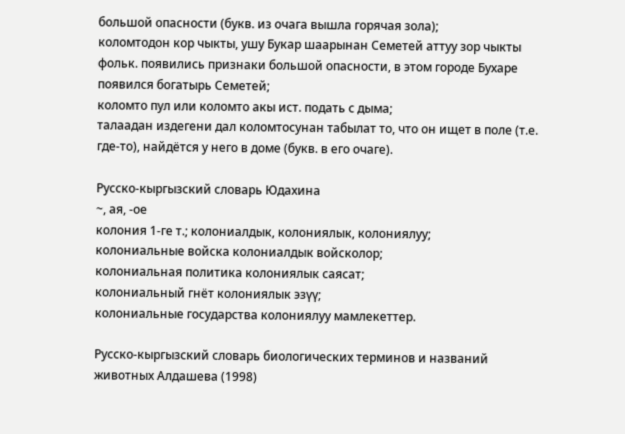большой опасности (букв. из очага вышла горячая зола);
коломтодон кор чыкты, ушу Букар шаарынан Семетей аттуу зор чыкты фольк. появились признаки большой опасности, в этом городе Бухаре появился богатырь Семетей;
коломто пул или коломто акы ист. подать с дыма;
талаадан издегени дал коломтосунан табылат то, что он ищет в поле (т.е. где-то), найдётся у него в доме (букв. в его очаге).

Русско-кыргызский словарь Юдахина
~, ая, -ое
колония 1-ге т.; колониалдык, колониялык, колониялуу;
колониальные войска колониалдык войсколор;
колониальная политика колониялык саясат;
колониальный гнёт колониялык эзүү;
колониальные государства колониялуу мамлекеттер.

Русско-кыргызский словарь биологических терминов и названий животных Алдашева (1998)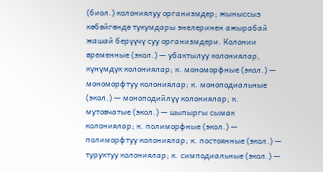(биол.) колониялуу организмдер; жыныссыз көбөйгөндө тукумдары энелеринен ажырабай жашай берүүчү суу организмдери. Колонии временные (экол.) — убактылуу колониялар, күнүмдүк колониялар; к. мономорфные (экол.) — мономорфтуу колониялар; к. моноподиальные (экол.) — моноподийлүү колониялар; к. мутовчатые (экол.) — шыпыргы сымак колониялар; к. полиморфные (экол.) — полиморфтуу колониялар; к. постоянные (экол.) — туруктуу колониялар; к. симподиальные (экол.) —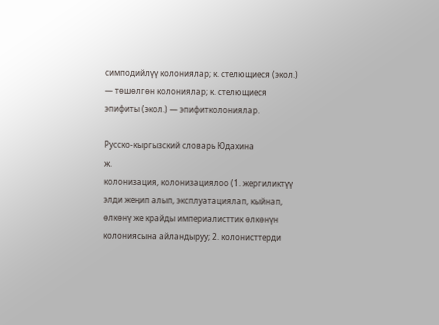симподийлүү колониялар; к. стелющиеся (экол.) — төшөлгөн колониялар; к. стелющиеся эпифиты (экол.) — эпифитколониялар.

Русско-кыргызский словарь Юдахина
ж.
колонизация, колонизациялоо (1. жергиликтүү элди жеңип алып, эксплуатациялап, кыйнап, өлкөнү же крайды империалисттик өлкөнүн колониясына айландыруу; 2. колонисттерди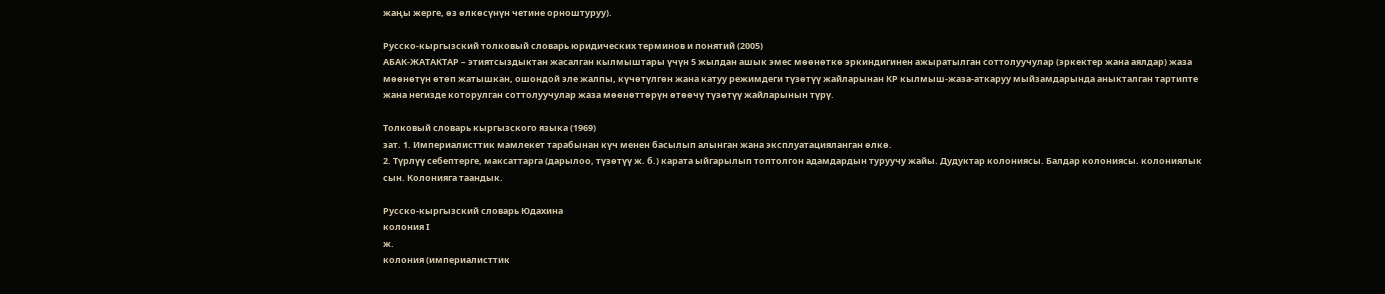жаңы жерге, өз өлкөсүнүн четине орноштуруу).

Русско-кыргызский толковый словарь юридических терминов и понятий (2005)
АБАК-ЖАТАКТАР – этиятсыздыктан жасалган кылмыштары үчүн 5 жылдан ашык эмес мөөнөткө эркиндигинен ажыратылган соттолуучулар (эркектер жана аялдар) жаза мөөнөтүн өтөп жатышкан, ошондой эле жалпы, күчөтүлгөн жана катуу режимдеги түзөтүү жайларынан КР кылмыш-жаза-аткаруу мыйзамдарында аныкталган тартипте жана негизде которулган соттолуучулар жаза мөөнөттөрүн өтөөчү түзөтүү жайларынын түрү.

Толковый словарь кыргызского языка (1969)
зат. 1. Империалисттик мамлекет тарабынан күч менен басылып алынган жана эксплуатацияланган өлкө.
2. Түрлүү себептерге, максаттарга (дарылоо, түзөтүү ж. б.) карата ыйгарылып топтолгон адамдардын туруучу жайы. Дудуктар колониясы. Балдар колониясы. колониялык сын. Колонияга таандык.

Русско-кыргызский словарь Юдахина
колония I
ж.
колония (империалисттик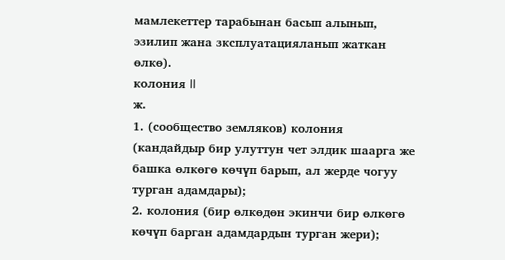мамлекеттер тарабынан басып алынып, эзилип жана зксплуатацияланып жаткан өлкө).
колония II
ж.
1. (сообщество земляков) колония (кандайдыр бир улуттун чет элдик шаарга же башка өлкөгө көчүп барып, ал жерде чогуу турган адамдары);
2. колония (бир өлкөдөн экинчи бир өлкөгө көчүп барган адамдардын турган жери);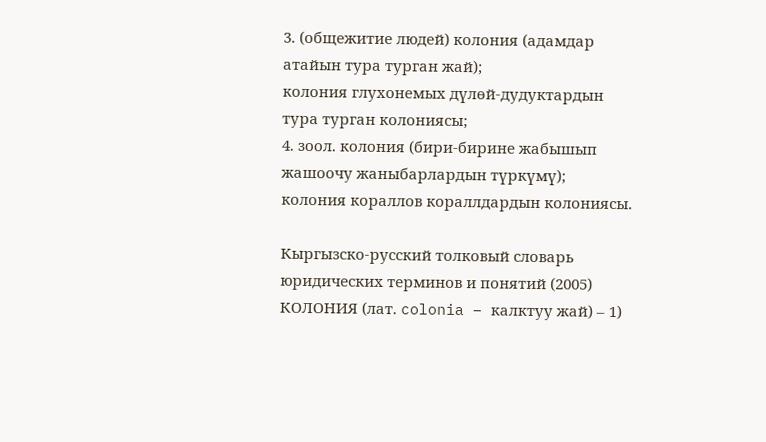3. (общежитие людей) колония (адамдар атайын тура турган жай);
колония глухонемых дүлөй-дудуктардын тура турган колониясы;
4. зоол. колония (бири-бирине жабышып жашоочу жаныбарлардын түркүмү);
колония кораллов кораллдардын колониясы.

Кыргызско-русский толковый словарь юридических терминов и понятий (2005)
КОЛОНИЯ (лат. colonia – калктуу жай) – 1)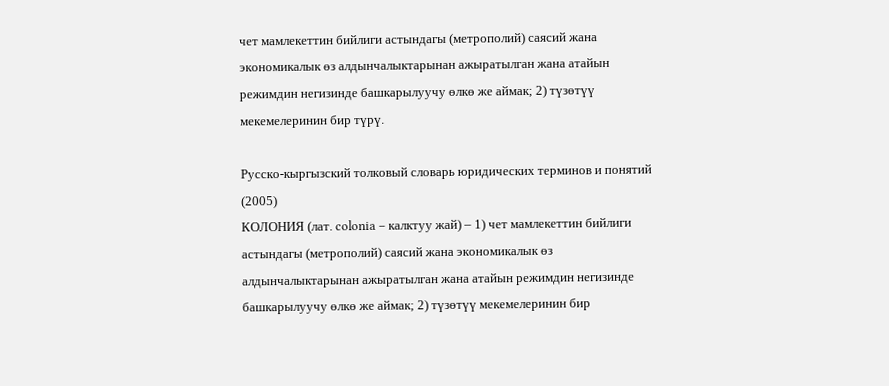чет мамлекеттин бийлиги астындагы (метрополий) саясий жана экономикалык өз алдынчалыктарынан ажыратылган жана атайын режимдин негизинде башкарылуучу өлкө же аймак; 2) түзөтүү мекемелеринин бир түрү.

Русско-кыргызский толковый словарь юридических терминов и понятий (2005)
КОЛОНИЯ (лат. colonia – калктуу жай) – 1) чет мамлекеттин бийлиги астындагы (метрополий) саясий жана экономикалык өз алдынчалыктарынан ажыратылган жана атайын режимдин негизинде башкарылуучу өлкө же аймак; 2) түзөтүү мекемелеринин бир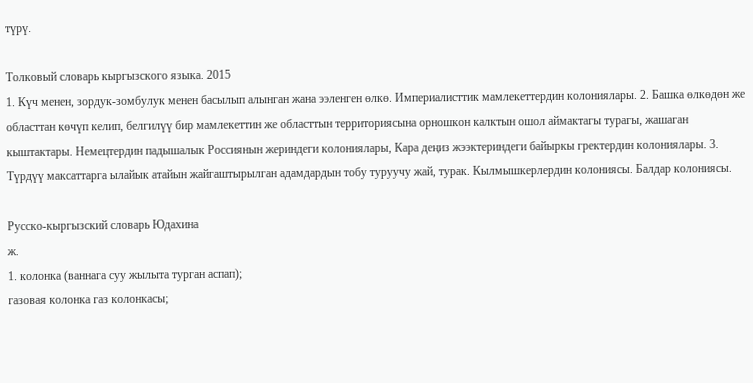түрү.

Толковый словарь кыргызского языка. 2015
1. Күч менен, зордук-зомбулук менен басылып алынган жана ээленген өлкө. Империалисттик мамлекеттердин колониялары. 2. Башка өлкөдөн же областтан көчүп келип, белгилүү бир мамлекеттин же областтын территориясына орношкон калктын ошол аймактагы турагы, жашаган кыштактары. Немецтердин падышалык Россиянын жериндеги колониялары, Кара деңиз жээктериндеги байыркы гректердин колониялары. 3. Түрдүү максаттарга ылайык атайын жайгаштырылган адамдардын тобу туруучу жай, турак. Кылмышкерлердин колониясы. Балдар колониясы.

Русско-кыргызский словарь Юдахина
ж.
1. колонка (ваннага суу жылыта турган аспап);
газовая колонка газ колонкасы;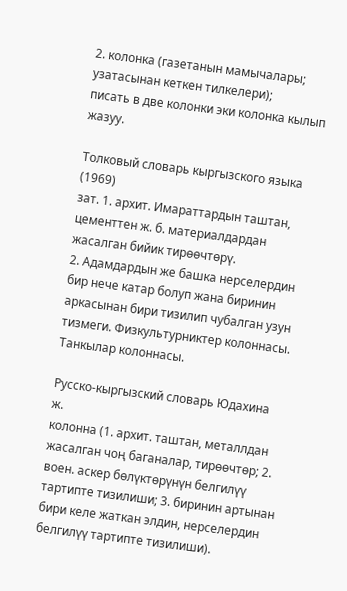2. колонка (газетанын мамычалары; узатасынан кеткен тилкелери);
писать в две колонки эки колонка кылып жазуу.

Толковый словарь кыргызского языка (1969)
зат. 1. архит. Имараттардын таштан, цементтен ж. б. материалдардан жасалган бийик тирөөчтөрү.
2. Адамдардын же башка нерселердин бир нече катар болуп жана биринин аркасынан бири тизилип чубалган узун тизмеги. Физкультурниктер колоннасы. Танкылар колоннасы.

Русско-кыргызский словарь Юдахина
ж.
колонна (1. архит. таштан, металлдан жасалган чоң баганалар, тирөөчтөр; 2. воен. аскер бөлүктөрүнүн белгилүү тартипте тизилиши; 3. биринин артынан бири келе жаткан элдин, нерселердин белгилүү тартипте тизилиши).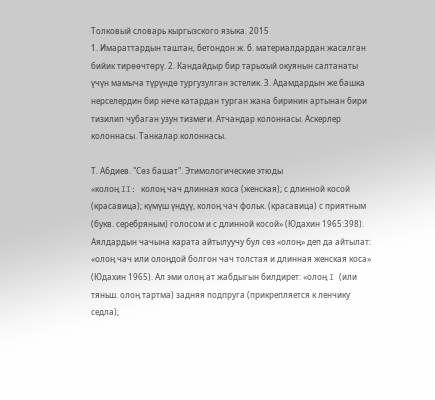Толковый словарь кыргызского языка. 2015
1. Имараттардын таштан, бетондон ж. б. материалдардан жасалган бийик тирөөчтөрү. 2. Кандайдыр бир тарыхый окуянын салтанаты үчүн мамыча түрүндө тургузулган эстелик. 3. Адамдардын же башка нерселердин бир нече катардан турган жана биринин артынан бири тизилип чубаган узун тизмеги. Атчандар колоннасы. Аскерлер колоннасы. Танкалар колоннасы.

Т. Абдиев. "Сөз башат". Этимологические этюды
«колоң II: колоң чач длинная коса (женская); с длинной косой (красавица); күмүш үндүү, колоң чач фольк. (красавица) с приятным (букв. серебряным) голосом и с длинной косой» (Юдахин 1965:398). Аялдардын чачына карата айтылуучу бул сөз «олоӊ» деп да айтылат: «олоң чач или олоңдой болгон чач толстая и длинная женская коса» (Юдахин 1965). Ал эми олоӊ ат жабдыгын билдирет: «олоң I (или тяньш. олоң тартма) задняя подпруга (прикрепляется к ленчику седла);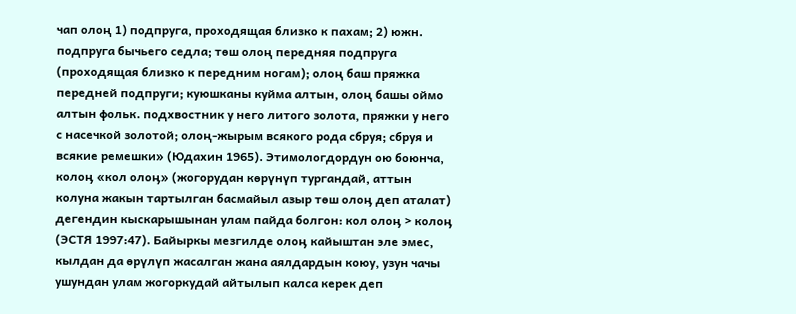чап олоң 1) подпруга, проходящая близко к пахам; 2) южн. подпруга бычьего седла; төш олоң передняя подпруга (проходящая близко к передним ногам); олоң баш пряжка передней подпруги; куюшканы куйма алтын, олоң башы оймо алтын фольк. подхвостник у него литого золота, пряжки у него с насечкой золотой; олоң-жырым всякого рода сбруя; сбруя и всякие ремешки» (Юдахин 1965). Этимологдордун ою боюнча, колоӊ «кол олоӊ» (жогорудан көрүнүп тургандай, аттын колуна жакын тартылган басмайыл азыр төш олоӊ деп аталат) дегендин кыскарышынан улам пайда болгон: кол олоӊ > колоӊ (ЭСТЯ 1997:47). Байыркы мезгилде олоӊ кайыштан эле эмес, кылдан да өрүлүп жасалган жана аялдардын коюу, узун чачы ушундан улам жогоркудай айтылып калса керек деп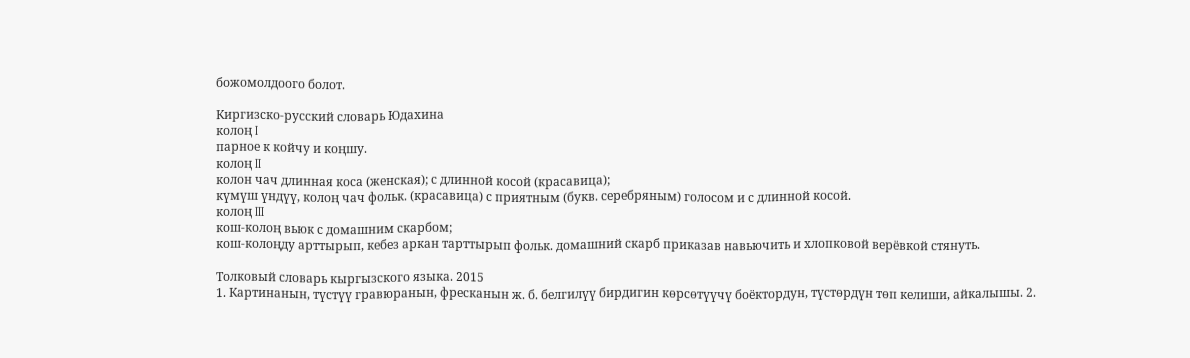божомолдоого болот.

Киргизско-русский словарь Юдахина
колоң I
парное к койчу и коңшу.
колоң II
колон чач длинная коса (женская); с длинной косой (красавица);
күмүш үндүү, колоң чач фольк. (красавица) с приятным (букв. серебряным) голосом и с длинной косой.
колоң III
кош-колоң вьюк с домашним скарбом;
кош-колоңду арттырып, кебез аркан тарттырып фольк. домашний скарб приказав навьючить и хлопковой верёвкой стянуть.

Толковый словарь кыргызского языка. 2015
1. Картинанын, түстүү гравюранын, фресканын ж. б. белгилүү бирдигин көрсөтүүчү боёктордун, түстөрдүн төп келиши, айкалышы. 2.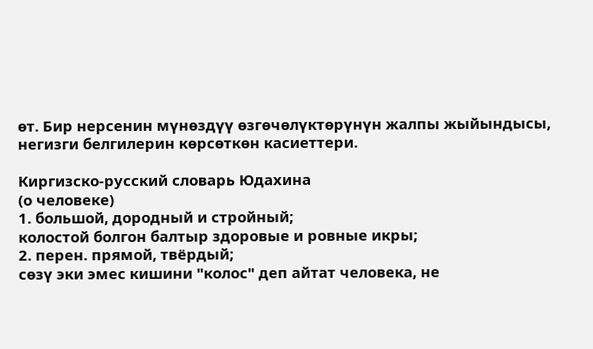өт. Бир нерсенин мүнөздүү өзгөчөлүктөрүнүн жалпы жыйындысы, негизги белгилерин көрсөткөн касиеттери.

Киргизско-русский словарь Юдахина
(о человеке)
1. большой, дородный и стройный;
колостой болгон балтыр здоровые и ровные икры;
2. перен. прямой, твёрдый;
сөзү эки эмес кишини "колос" деп айтат человека, не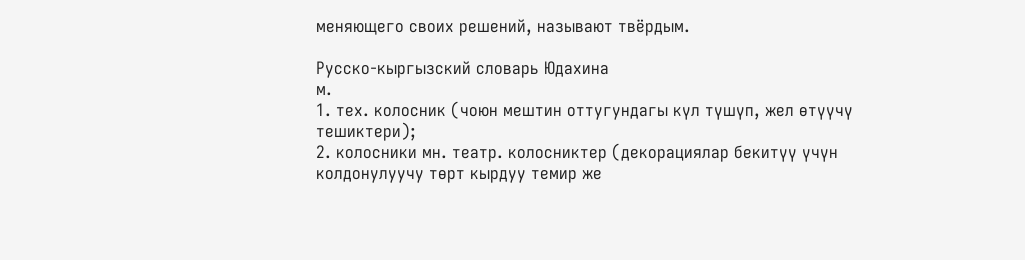меняющего своих решений, называют твёрдым.

Русско-кыргызский словарь Юдахина
м.
1. тех. колосник (чоюн мештин оттугундагы күл түшүп, жел өтүүчү тешиктери);
2. колосники мн. театр. колосниктер (декорациялар бекитүү үчүн колдонулуучу төрт кырдуу темир же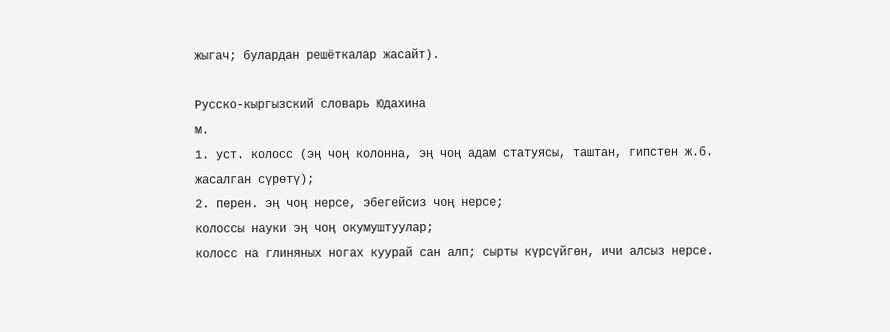жыгач; булардан решёткалар жасайт).

Русско-кыргызский словарь Юдахина
м.
1. уст. колосс (эң чоң колонна, эң чоң адам статуясы, таштан, гипстен ж.б. жасалган сүрөтү);
2. перен. эң чоң нерсе, эбегейсиз чоң нерсе;
колоссы науки эң чоң окумуштуулар;
колосс на глиняных ногах куурай сан алп; сырты күрсүйгөн, ичи алсыз нерсе.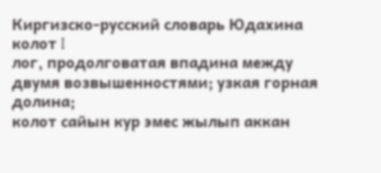Киргизско-русский словарь Юдахина
колот I
лог, продолговатая впадина между двумя возвышенностями; узкая горная долина;
колот сайын кур эмес жылып аккан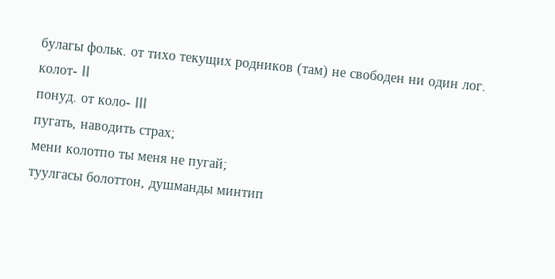булагы фольк. от тихо текущих родников (там) не свободен ни один лог.
колот- II
понуд. от коло- III
пугать, наводить страх;
мени колотпо ты меня не пугай;
туулгасы болоттон, душманды минтип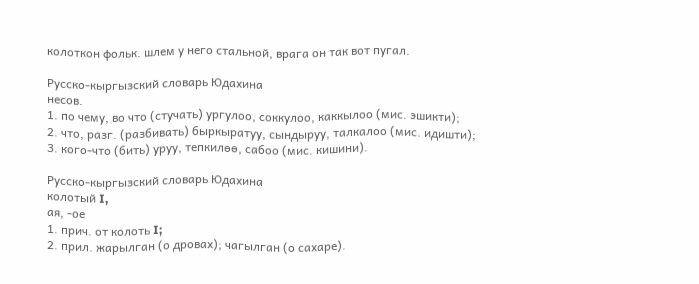колоткон фольк. шлем у него стальной, врага он так вот пугал.

Русско-кыргызский словарь Юдахина
несов.
1. по чему, во что (стучать) ургулоо, соккулоо, каккылоо (мис. эшикти);
2. что, разг. (разбивать) быркыратуу, сындыруу, талкалоо (мис. идишти);
3. кого-что (бить) уруу, тепкилөө, сабоо (мис. кишини).

Русско-кыргызский словарь Юдахина
колотый I,
ая, -ое
1. прич. от колоть I;
2. прил. жарылган (о дровах); чагылган (о сахаре).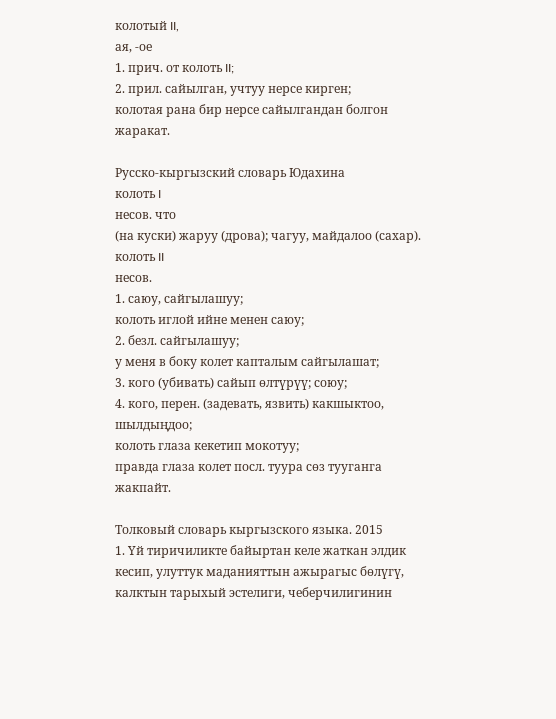колотый II,
ая, -ое
1. прич. от колоть II;
2. прил. сайылган, учтуу нерсе кирген;
колотая рана бир нерсе сайылгандан болгон жаракат.

Русско-кыргызский словарь Юдахина
колоть I
несов. что
(на куски) жаруу (дрова); чагуу, майдалоо (сахар).
колоть II
несов.
1. саюу, сайгылашуу;
колоть иглой ийне менен саюу;
2. безл. сайгылашуу;
у меня в боку колет капталым сайгылашат;
3. кого (убивать) сайып өлтүрүү; союу;
4. кого, перен. (задевать, язвить) какшыктоо, шылдыңдоо;
колоть глаза кекетип мокотуу;
правда глаза колет посл. туура сөз тууганга жакпайт.

Толковый словарь кыргызского языка. 2015
1. Үй тиричиликте байыртан келе жаткан элдик кесип, улуттук маданияттын ажырагыс бөлүгү, калктын тарыхый эстелиги, чеберчилигинин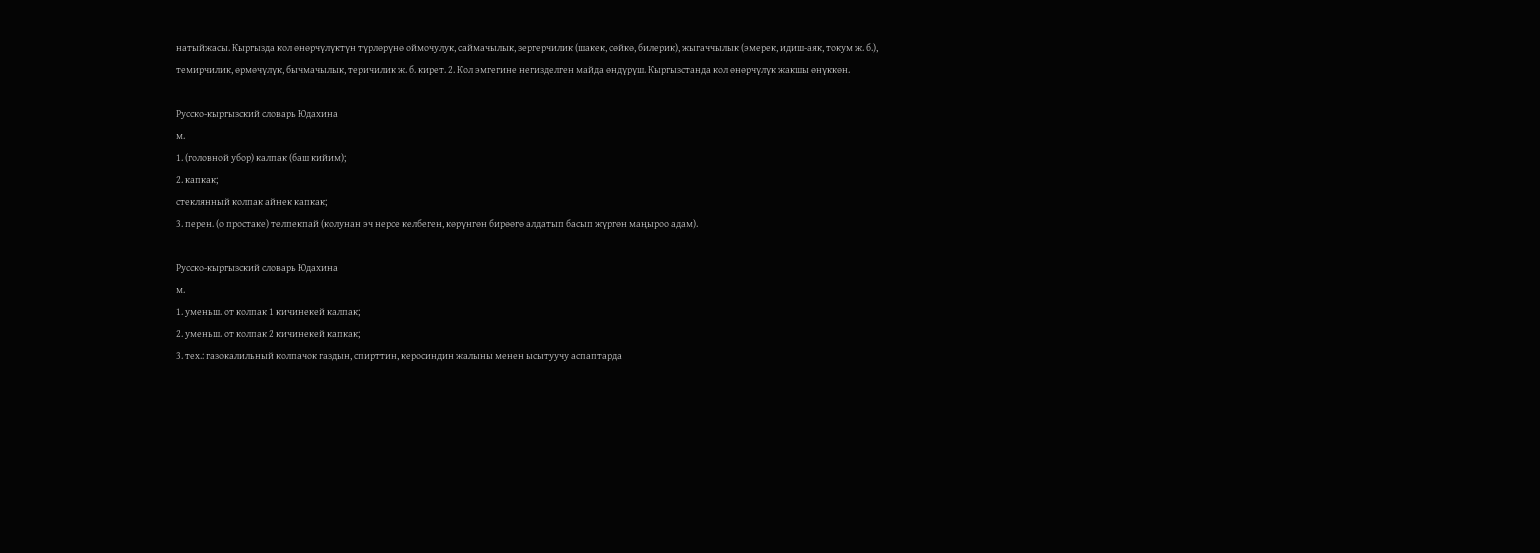натыйжасы. Кыргызда кол өнөрчүлүктүн түрлөрүнө оймочулук, саймачылык, зергерчилик (шакек, сөйкө, билерик), жыгаччылык (эмерек, идиш-аяк, токум ж. б.), темирчилик, өрмөчүлүк, бычмачылык, теричилик ж. б. кирет. 2. Кол эмгегине негизделген майда өндүрүш. Кыргызстанда кол өнөрчүлүк жакшы өнүккөн.

Русско-кыргызский словарь Юдахина
м.
1. (головной убор) калпак (баш кийим);
2. капкак;
стеклянный колпак айнек капкак;
3. перен. (о простаке) телпекпай (колунан эч нерсе келбеген, көрүнгөн бирөөгө алдатып басып жүргөн маңыроо адам).

Русско-кыргызский словарь Юдахина
м.
1. уменьш. от колпак 1 кичинекей калпак;
2. уменьш. от колпак 2 кичинекей капкак;
3. тех.: газокалильный колпачок газдын, спирттин, керосиндин жалыны менен ысытуучу аспаптарда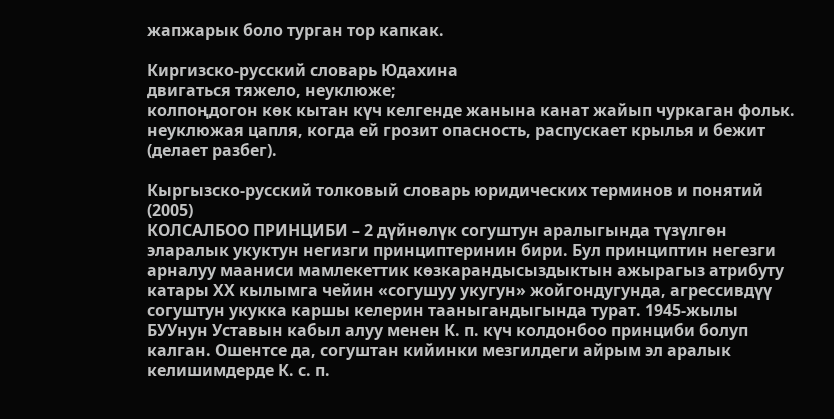жапжарык боло турган тор капкак.

Киргизско-русский словарь Юдахина
двигаться тяжело, неуклюже;
колпоңдогон көк кытан күч келгенде жанына канат жайып чуркаган фольк. неуклюжая цапля, когда ей грозит опасность, распускает крылья и бежит (делает разбег).

Кыргызско-русский толковый словарь юридических терминов и понятий (2005)
КОЛСАЛБОО ПРИНЦИБИ – 2 дүйнөлүк согуштун аралыгында түзүлгөн эларалык укуктун негизги принциптеринин бири. Бул принциптин негезги арналуу мааниси мамлекеттик көзкарандысыздыктын ажырагыз атрибуту катары ХХ кылымга чейин «согушуу укугун» жойгондугунда, агрессивдүү согуштун укукка каршы келерин тааныгандыгында турат. 1945-жылы БУУнун Уставын кабыл алуу менен К. п. күч колдонбоо принциби болуп калган. Ошентсе да, согуштан кийинки мезгилдеги айрым эл аралык келишимдерде К. с. п.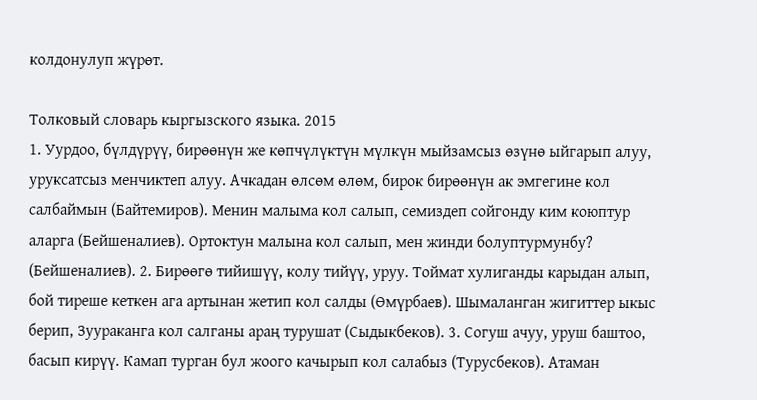колдонулуп жүрөт.

Толковый словарь кыргызского языка. 2015
1. Уурдоо, бүлдүрүү, бирөөнүн же көпчүлүктүн мүлкүн мыйзамсыз өзүнө ыйгарып алуу, уруксатсыз менчиктеп алуу. Ачкадан өлсөм өлөм, бирок бирөөнүн ак эмгегине кол салбаймын (Байтемиров). Менин малыма кол салып, семиздеп сойгонду ким коюптур аларга (Бейшеналиев). Ортоктун малына кол салып, мен жинди болуптурмунбу? (Бейшеналиев). 2. Бирөөгө тийишүү, колу тийүү, уруу. Тоймат хулиганды карыдан алып, бой тиреше кеткен ага артынан жетип кол салды (Өмүрбаев). Шымаланган жигиттер ыкыс берип, Зуураканга кол салганы араң турушат (Сыдыкбеков). 3. Согуш ачуу, уруш баштоо, басып кирүү. Камап турган бул жоого качырып кол салабыз (Турусбеков). Атаман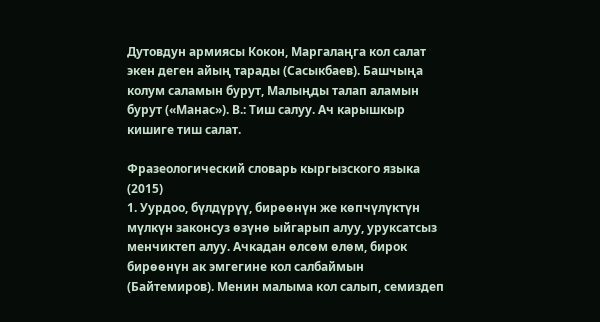Дутовдун армиясы Кокон, Маргалаңга кол салат экен деген айың тарады (Сасыкбаев). Башчыңа колум саламын бурут, Малыңды талап аламын бурут («Манас»). В.: Тиш салуу. Ач карышкыр кишиге тиш салат.

Фразеологический словарь кыргызского языка (2015)
1. Уурдоо, бүлдүрүү, бирөөнүн же көпчүлүктүн мүлкүн законсуз өзүнө ыйгарып алуу, уруксатсыз менчиктеп алуу. Ачкадан өлсөм өлөм, бирок бирөөнүн ак эмгегине кол салбаймын (Байтемиров). Менин малыма кол салып, семиздеп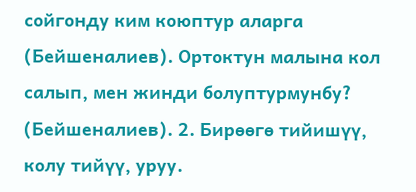сойгонду ким коюптур аларга (Бейшеналиев). Ортоктун малына кол салып, мен жинди болуптурмунбу? (Бейшеналиев). 2. Бирөөгө тийишүү, колу тийүү, уруу.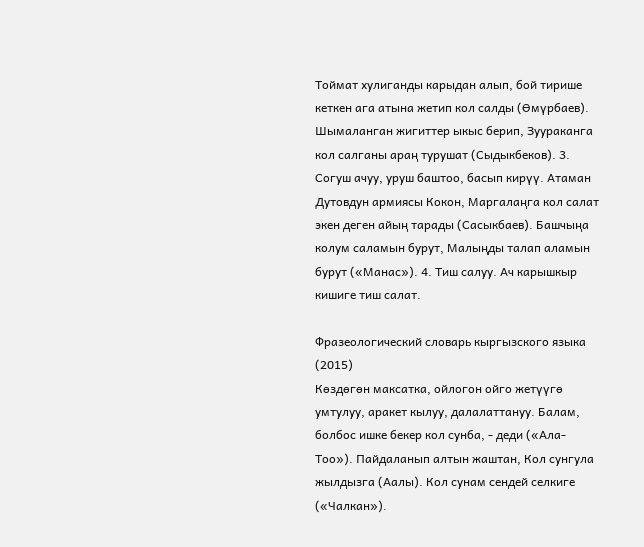Тоймат хулиганды карыдан алып, бой тирише кеткен ага атына жетип кол салды (Өмүрбаев). Шымаланган жигиттер ыкыс берип, Зуураканга кол салганы араң турушат (Сыдыкбеков). 3. Согуш ачуу, уруш баштоо, басып кирүү. Атаман Дутовдун армиясы Кокон, Маргалаңга кол салат экен деген айың тарады (Сасыкбаев). Башчыңа колум саламын бурут, Малыңды талап аламын бурут («Манас»). 4. Тиш салуу. Ач карышкыр кишиге тиш салат.

Фразеологический словарь кыргызского языка (2015)
Көздөгөн максатка, ойлогон ойго жетүүгө умтулуу, аракет кылуу, далалаттануу. Балам, болбос ишке бекер кол сунба, - деди («Ала-Тоо»). Пайдаланып алтын жаштан, Кол сунгула жылдызга (Аалы). Кол сунам сендей селкиге («Чалкан»).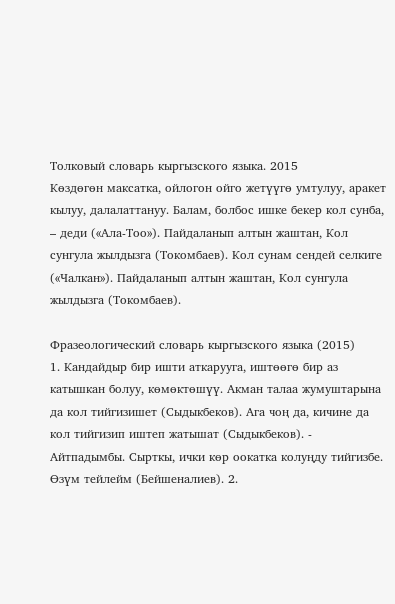Толковый словарь кыргызского языка. 2015
Көздөгөн максатка, ойлогон ойго жетүүгө умтулуу, аракет кылуу, далалаттануу. Балам, болбос ишке бекер кол сунба, – деди («Ала-Тоо»). Пайдаланып алтын жаштан, Кол сунгула жылдызга (Токомбаев). Кол сунам сендей селкиге («Чалкан»). Пайдаланып алтын жаштан, Кол сунгула жылдызга (Токомбаев).

Фразеологический словарь кыргызского языка (2015)
1. Кандайдыр бир ишти аткарууга, иштөөгө бир аз катышкан болуу, көмөктөшүү. Акман талаа жумуштарына да кол тийгизишет (Сыдыкбеков). Ага чоң да, кичине да кол тийгизип иштеп жатышат (Сыдыкбеков). - Айтпадымбы. Сырткы, ички көр оокатка колуңду тийгизбе. Өзүм тейлейм (Бейшеналиев). 2.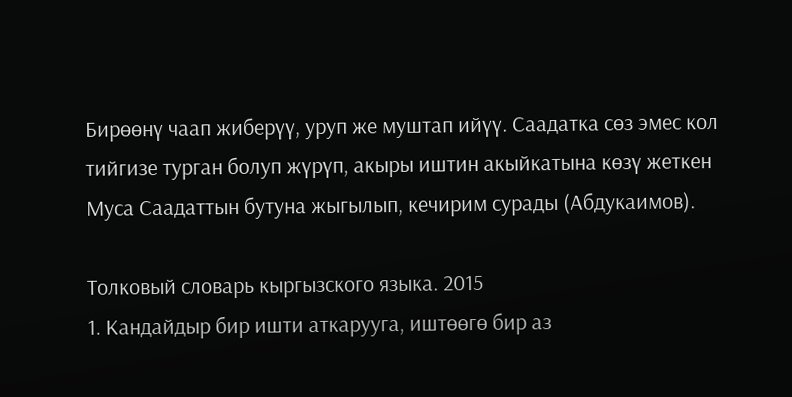Бирөөнү чаап жиберүү, уруп же муштап ийүү. Саадатка сөз эмес кол тийгизе турган болуп жүрүп, акыры иштин акыйкатына көзү жеткен Муса Саадаттын бутуна жыгылып, кечирим сурады (Абдукаимов).

Толковый словарь кыргызского языка. 2015
1. Кандайдыр бир ишти аткарууга, иштөөгө бир аз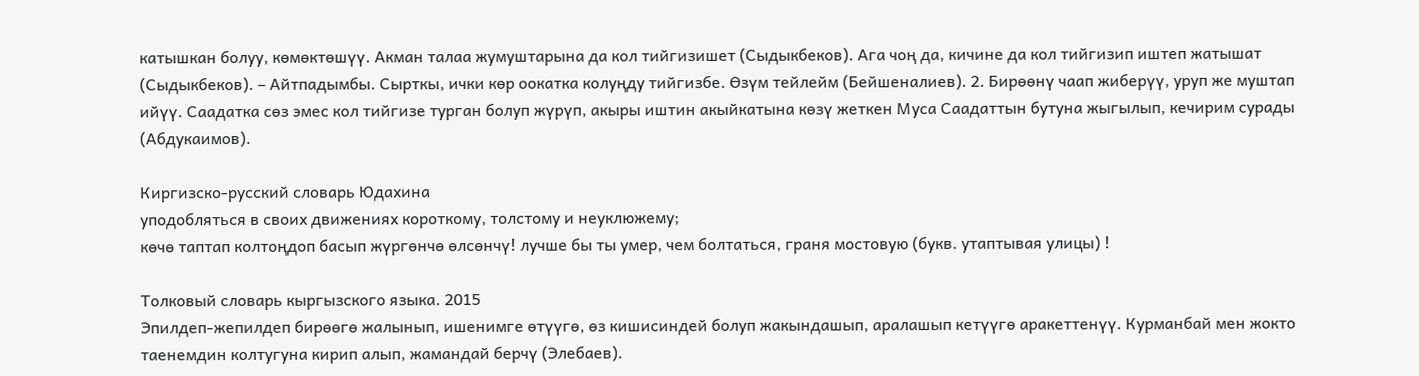катышкан болуу, көмөктөшүү. Акман талаа жумуштарына да кол тийгизишет (Сыдыкбеков). Ага чоң да, кичине да кол тийгизип иштеп жатышат (Сыдыкбеков). – Айтпадымбы. Сырткы, ички көр оокатка колуңду тийгизбе. Өзүм тейлейм (Бейшеналиев). 2. Бирөөнү чаап жиберүү, уруп же муштап ийүү. Саадатка сөз эмес кол тийгизе турган болуп жүрүп, акыры иштин акыйкатына көзү жеткен Муса Саадаттын бутуна жыгылып, кечирим сурады (Абдукаимов).

Киргизско-русский словарь Юдахина
уподобляться в своих движениях короткому, толстому и неуклюжему;
көчө таптап колтоңдоп басып жүргөнчө өлсөнчү! лучше бы ты умер, чем болтаться, граня мостовую (букв. утаптывая улицы) !

Толковый словарь кыргызского языка. 2015
Эпилдеп-жепилдеп бирөөгө жалынып, ишенимге өтүүгө, өз кишисиндей болуп жакындашып, аралашып кетүүгө аракеттенүү. Курманбай мен жокто таенемдин колтугуна кирип алып, жамандай берчү (Элебаев).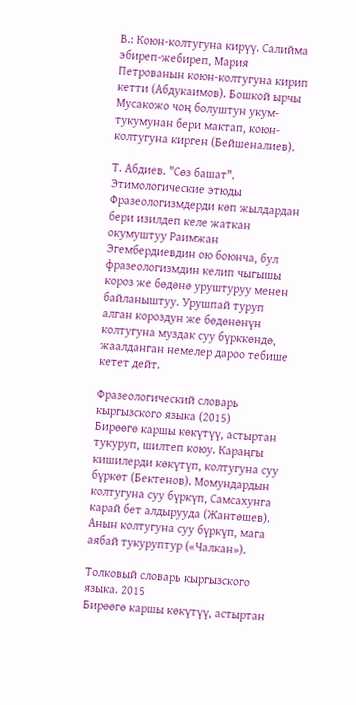В.: Коюн-колтугуна кирүү. Салийма эбиреп-жебиреп, Мария Петрованын коюн-колтугуна кирип кетти (Абдукаимов). Бошкой ырчы Мусакожо чоң болуштун укум-тукумунан бери мактап, коюн-колтугуна кирген (Бейшеналиев).

Т. Абдиев. "Сөз башат". Этимологические этюды
Фразеологизмдерди көп жылдардан бери изилдеп келе жаткан окумуштуу Раимжан Эгембердиевдин ою боюнча, бул фразеологизмдин келип чыгышы короз же бөдөнө уруштуруу менен байланыштуу. Урушпай туруп алган короздун же бөдөнөнүн колтугуна муздак суу бүрккөндө, жаалданган немелер дароо тебише кетет дейт.

Фразеологический словарь кыргызского языка (2015)
Бирөөгө каршы көкүтүү, астыртан тукуруп, шилтеп коюу. Караңгы кишилерди көкүтүп, колтугуна суу бүркөт (Бектенов). Момундардын колтугуна суу бүркүп, Самсахунга карай бет алдырууда (Жантөшев). Анын колтугуна суу бүркүп, мага аябай тукуруптур («Чалкан»).

Толковый словарь кыргызского языка. 2015
Бирөөгө каршы көкүтүү, астыртан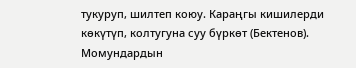тукуруп, шилтеп коюу. Караңгы кишилерди көкүтүп, колтугуна суу бүркөт (Бектенов). Момундардын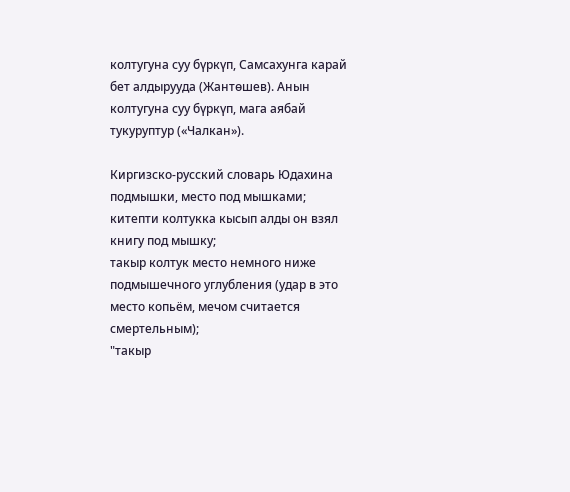колтугуна суу бүркүп, Самсахунга карай бет алдырууда (Жантөшев). Анын колтугуна суу бүркүп, мага аябай тукуруптур («Чалкан»).

Киргизско-русский словарь Юдахина
подмышки, место под мышками;
китепти колтукка кысып алды он взял книгу под мышку;
такыр колтук место немного ниже подмышечного углубления (удар в это место копьём, мечом считается смертельным);
"такыр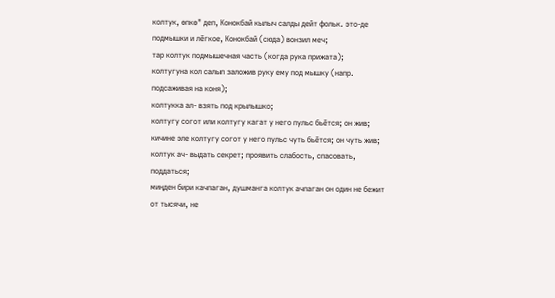колтук, өпкө" деп, Конокбай кылыч салды дейт фольк. это-де подмышки и лёгкое, Конокбай (сюда) вонзил меч;
тар колтук подмышечная часть (когда рука прижата);
колтугуна кол салып заложив руку ему под мышку (напр. подсаживая на коня);
колтукка ал- взять под крылышко;
колтугу согот или колтугу кагат у него пульс бьётся; он жив;
кичине эле колтугу согот у него пульс чуть бьётся; он чуть жив;
колтук ач- выдать секрет; проявить слабость, спасовать, поддаться;
миңден бири качпаган, душманга колтук ачпаган он один не бежит от тысячи, не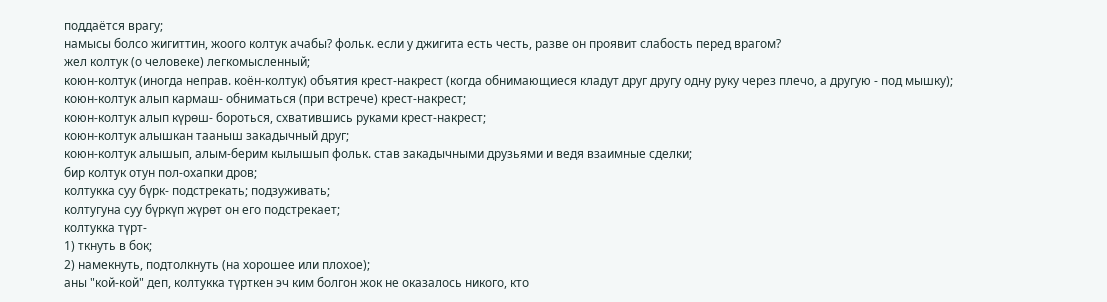поддаётся врагу;
намысы болсо жигиттин, жоого колтук ачабы? фольк. если у джигита есть честь, разве он проявит слабость перед врагом?
жел колтук (о человеке) легкомысленный;
коюн-колтук (иногда неправ. коён-колтук) объятия крест-накрест (когда обнимающиеся кладут друг другу одну руку через плечо, а другую - под мышку);
коюн-колтук алып кармаш- обниматься (при встрече) крест-накрест;
коюн-колтук алып күрөш- бороться, схватившись руками крест-накрест;
коюн-колтук алышкан тааныш закадычный друг;
коюн-колтук алышып, алым-берим кылышып фольк. став закадычными друзьями и ведя взаимные сделки;
бир колтук отун пол-охапки дров;
колтукка суу бүрк- подстрекать; подзуживать;
колтугуна суу бүркүп жүрөт он его подстрекает;
колтукка түрт-
1) ткнуть в бок;
2) намекнуть, подтолкнуть (на хорошее или плохое);
аны "кой-кой" деп, колтукка түрткен эч ким болгон жок не оказалось никого, кто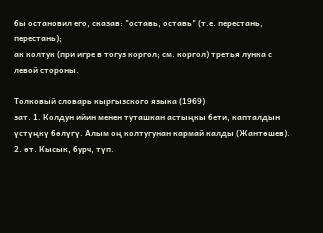бы остановил его, сказав: "оставь, оставь" (т.е. перестань, перестань);
ак колтук (при игре в тогуз коргол; см. коргол) третья лунка с левой стороны.

Толковый словарь кыргызского языка (1969)
зат. 1. Колдун ийин менен туташкан астыңкы бети, капталдын үстүңкү бөлүгү. Алым оң колтугунан кармай калды (Жантөшев).
2. өт. Кысык, бурч, түп.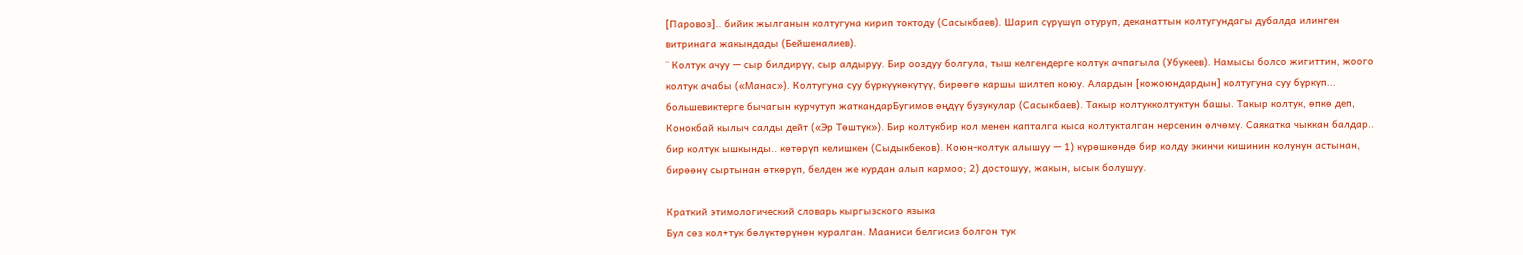[Паровоз].. бийик жылганын колтугуна кирип токтоду (Сасыкбаев). Шарип сүрүшүп отуруп, деканаттын колтугундагы дубалда илинген витринага жакындады (Бейшеналиев).
¨ Колтук ачуу — сыр билдирүү, сыр алдыруу. Бир ооздуу болгула, тыш келгендерге колтук ачпагыла (Убукеев). Намысы болсо жигиттин, жоого колтук ачабы («Манас»). Колтугуна суу бүркүүкөкүтүү, бирөөгө каршы шилтеп коюу. Алардын [кожоюндардын] колтугуна суу бүркүп... большевиктерге бычагын курчутуп жаткандарБугимов өңдүү бузукулар (Сасыкбаев). Такыр колтукколтуктун башы. Такыр колтук, өпкө деп, Конокбай кылыч салды дейт («Эр Төштүк»). Бир колтукбир кол менен капталга кыса колтукталган нерсенин өлчөмү. Саякатка чыккан балдар.. бир колтук ышкынды.. көтөрүп келишкен (Сыдыкбеков). Коюн-колтук алышуу — 1) күрөшкөндө бир колду экинчи кишинин колунун астынан, бирөөнү сыртынан өткөрүп, белден же курдан алып кармоо; 2) достошуу, жакын, ысык болушуу.

Краткий этимологический словарь кыргызского языка
Бул сөз кол+тук бөлүктөрүнөн куралган. Мааниси белгисиз болгон тук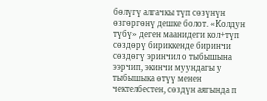бөлүгү алгачкы түп сөзүнүн өзгөргөнү дешке болот. «Колдун түбү» деген маанидеги кол+түп сөздөрү бириккенде биринчи сөздөгү эринчил о тыбышына ээрчип, экинчи муундагы у тыбышыка өтүү менен чектелбестен, сөздүн аягында п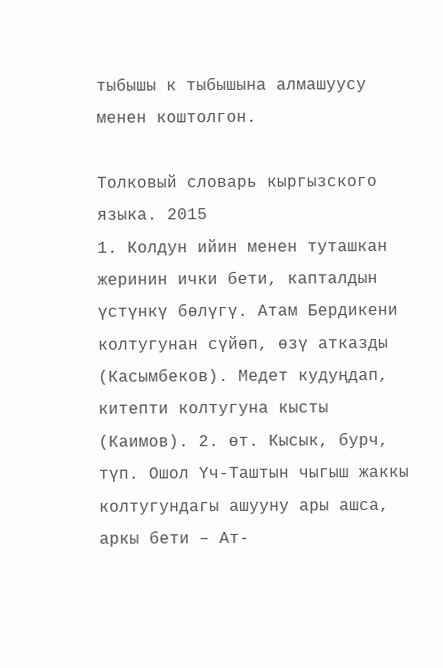тыбышы к тыбышына алмашуусу менен коштолгон.

Толковый словарь кыргызского языка. 2015
1. Колдун ийин менен туташкан жеринин ички бети, капталдын үстүнкү бөлүгү. Атам Бердикени колтугунан сүйөп, өзү атказды (Касымбеков). Медет кудуңдап, китепти колтугуна кысты (Каимов). 2. өт. Кысык, бурч, түп. Ошол Үч-Таштын чыгыш жаккы колтугундагы ашууну ары ашса, аркы бети – Ат-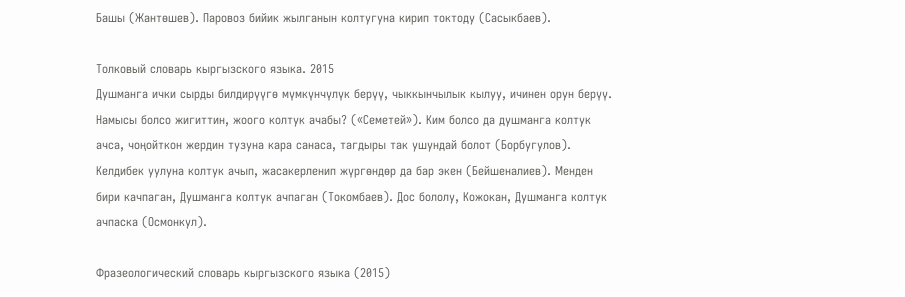Башы (Жантөшев). Паровоз бийик жылганын колтугуна кирип токтоду (Сасыкбаев).

Толковый словарь кыргызского языка. 2015
Душманга ички сырды билдирүүгө мүмкүнчүлүк берүү, чыккынчылык кылуу, ичинен орун берүү. Намысы болсо жигиттин, жоого колтук ачабы? («Семетей»). Ким болсо да душманга колтук ачса, чоңойткон жердин тузуна кара санаса, тагдыры так ушундай болот (Борбугулов). Келдибек уулуна колтук ачып, жасакерленип жүргөндөр да бар экен (Бейшеналиев). Менден бири качпаган, Душманга колтук ачпаган (Токомбаев). Дос бололу, Кожокан, Душманга колтук ачпаска (Осмонкул).

Фразеологический словарь кыргызского языка (2015)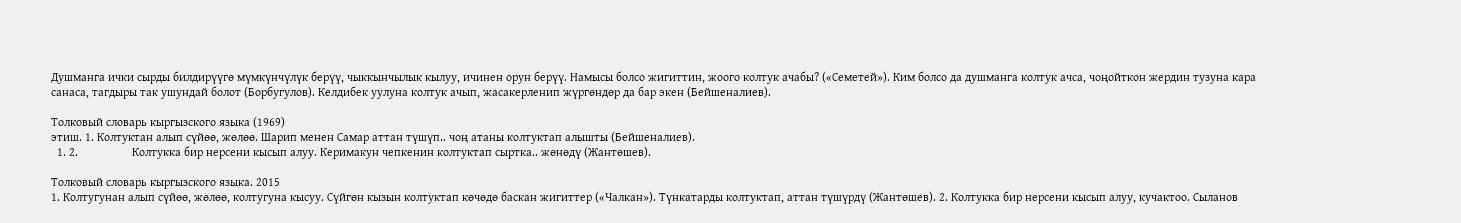Душманга ички сырды билдирүүгө мүмкүнчүлүк берүү, чыккынчылык кылуу, ичинен орун берүү. Намысы болсо жигиттин, жоого колтук ачабы? («Семетей»). Ким болсо да душманга колтук ачса, чоңойткон жердин тузуна кара санаса, тагдыры так ушундай болот (Борбугулов). Келдибек уулуна колтук ачып, жасакерленип жүргөндөр да бар экен (Бейшеналиев).

Толковый словарь кыргызского языка (1969)
этиш. 1. Колтуктан алып сүйөө, жөлөө. Шарип менен Самар аттан түшүп.. чоң атаны колтуктап алышты (Бейшеналиев).
  1. 2.                  Колтукка бир нерсени кысып алуу. Керимакун чепкенин колтуктап сыртка.. жөнөдү (Жантөшев).

Толковый словарь кыргызского языка. 2015
1. Колтугунан алып сүйөө, жөлөө, колтугуна кысуу. Сүйгөн кызын колтуктап көчөдө баскан жигиттер («Чалкан»). Түнкатарды колтуктап, аттан түшүрдү (Жантөшев). 2. Колтукка бир нерсени кысып алуу, кучактоо. Сыланов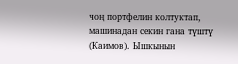чоң портфелин колтуктап, машинадан секин гана түштү (Каимов). Ышкынын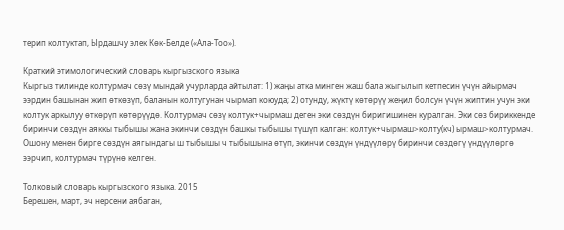терип колтуктап, Ырдашчу элек Көк-Белде («Ала-Тоо»).

Краткий этимологический словарь кыргызского языка
Кыргыз тилинде колтурмач сөзү мындай учурларда айтылат: 1) жаңы атка минген жаш бала жыгылып кетпесин үчүн айырмач ээрдин башынан жип өткөзүп, баланын колтугунан чырмап коюуда; 2) отунду, жүктү көтөрүү жеңил болсун үчүн жиптин учун эки колтук аркылуу өткөрүп көтөрүүдө. Колтурмач сөзү колтук+чырмаш деген эки сөздүн биригишинен куралган. Эки сөз бириккенде биринчи сөздүн аяккы тыбышы жана экинчи сөздүн башкы тыбышы түшүп калган: колтук+чырмаш>колту(кч) ырмаш>колтурмач. Ошону менен бирге сөздүн аягындагы ш тыбышы ч тыбышына өтүп, экинчи сөздүн үндүүлөрү биринчи сөздөгү үндүүлөргө ээрчип, колтурмач түрүнө келген.

Толковый словарь кыргызского языка. 2015
Берешен, март, эч нерсени аябаган,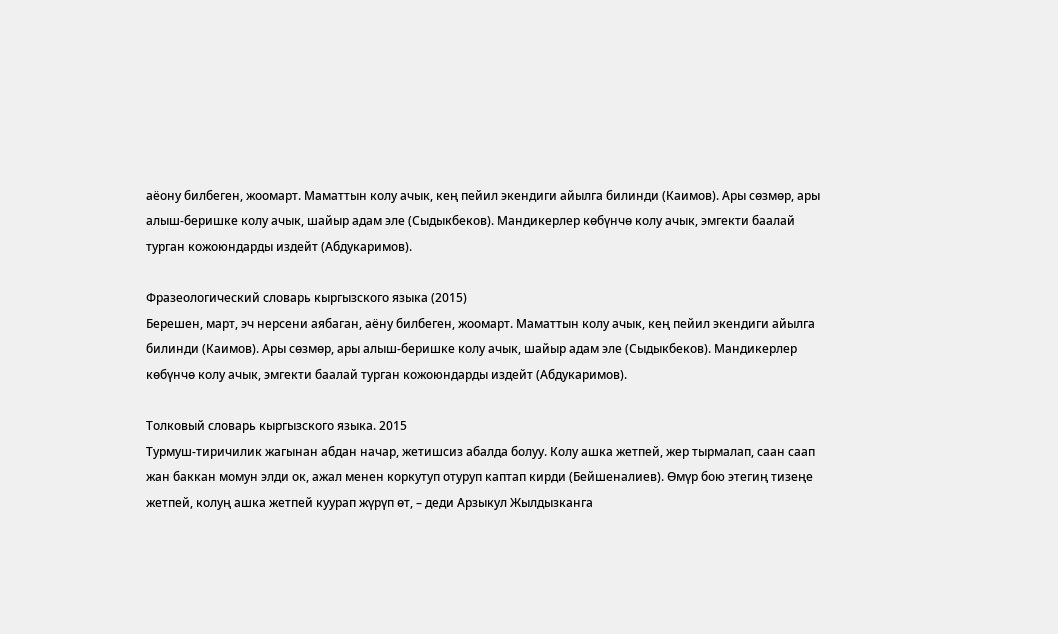аёону билбеген, жоомарт. Маматтын колу ачык, кең пейил экендиги айылга билинди (Каимов). Ары сөзмөр, ары алыш-беришке колу ачык, шайыр адам эле (Сыдыкбеков). Мандикерлер көбүнчө колу ачык, эмгекти баалай турган кожоюндарды издейт (Абдукаримов).

Фразеологический словарь кыргызского языка (2015)
Берешен, март, эч нерсени аябаган, аёну билбеген, жоомарт. Маматтын колу ачык, кең пейил экендиги айылга билинди (Каимов). Ары сөзмөр, ары алыш-беришке колу ачык, шайыр адам эле (Сыдыкбеков). Мандикерлер көбүнчө колу ачык, эмгекти баалай турган кожоюндарды издейт (Абдукаримов).

Толковый словарь кыргызского языка. 2015
Турмуш-тиричилик жагынан абдан начар, жетишсиз абалда болуу. Колу ашка жетпей, жер тырмалап, саан саап жан баккан момун элди ок, ажал менен коркутуп отуруп каптап кирди (Бейшеналиев). Өмүр бою этегиң тизеңе жетпей, колуң ашка жетпей куурап жүрүп өт, – деди Арзыкул Жылдызканга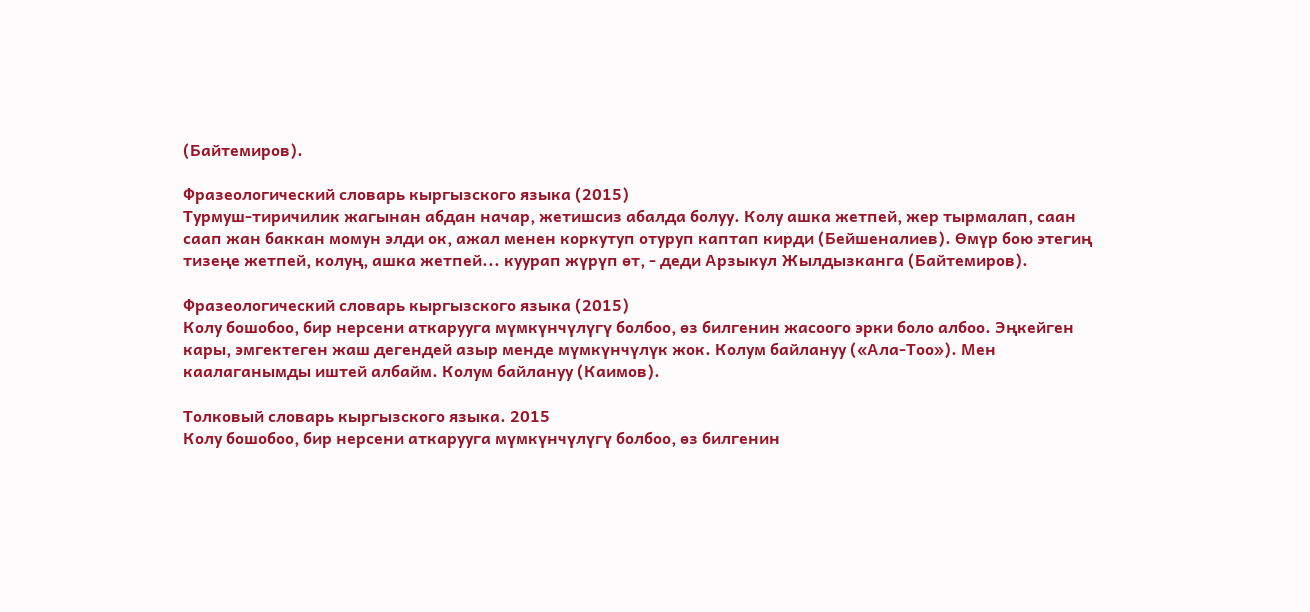(Байтемиров).

Фразеологический словарь кыргызского языка (2015)
Турмуш-тиричилик жагынан абдан начар, жетишсиз абалда болуу. Колу ашка жетпей, жер тырмалап, саан саап жан баккан момун элди ок, ажал менен коркутуп отуруп каптап кирди (Бейшеналиев). Өмүр бою этегиң тизеңе жетпей, колуң, ашка жетпей... куурап жүрүп өт, - деди Арзыкул Жылдызканга (Байтемиров).

Фразеологический словарь кыргызского языка (2015)
Колу бошобоо, бир нерсени аткарууга мүмкүнчүлүгү болбоо, өз билгенин жасоого эрки боло албоо. Эңкейген кары, эмгектеген жаш дегендей азыр менде мүмкүнчүлүк жок. Колум байлануу («Ала-Тоо»). Мен каалаганымды иштей албайм. Колум байлануу (Каимов).

Толковый словарь кыргызского языка. 2015
Колу бошобоо, бир нерсени аткарууга мүмкүнчүлүгү болбоо, өз билгенин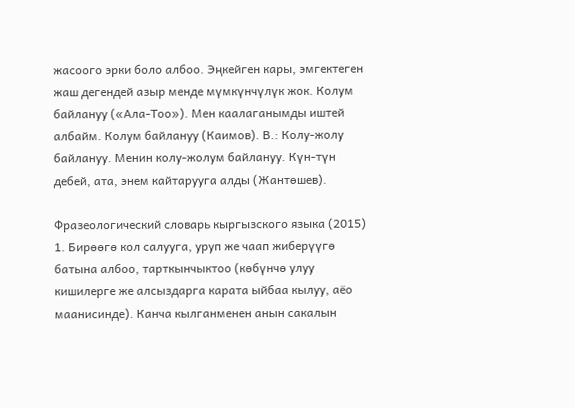жасоого эрки боло албоо. Эңкейген кары, эмгектеген жаш дегендей азыр менде мүмкүнчүлүк жок. Колум байлануу («Ала-Тоо»). Мен каалаганымды иштей албайм. Колум байлануу (Каимов). В.: Колу-жолу байлануу. Менин колу-жолум байлануу. Күн-түн дебей, ата, энем кайтарууга алды (Жантөшев).

Фразеологический словарь кыргызского языка (2015)
1. Бирөөгө кол салууга, уруп же чаап жиберүүгө батына албоо, тарткынчыктоо (көбүнчө улуу кишилерге же алсыздарга карата ыйбаа кылуу, аёо маанисинде). Канча кылганменен анын сакалын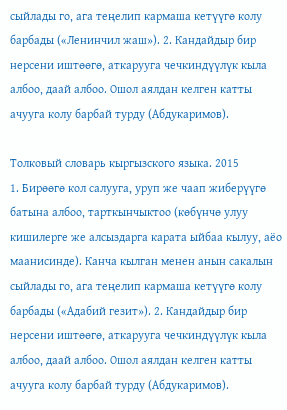сыйлады го, ага теңелип кармаша кетүүгө колу барбады («Ленинчил жаш»). 2. Кандайдыр бир нерсени иштөөгө, аткарууга чечкиндүүлүк кыла албоо, даай албоо. Ошол аялдан келген катты ачууга колу барбай турду (Абдукаримов).

Толковый словарь кыргызского языка. 2015
1. Бирөөгө кол салууга, уруп же чаап жиберүүгө батына албоо, тарткынчыктоо (көбүнчө улуу кишилерге же алсыздарга карата ыйбаа кылуу, аёо маанисинде). Канча кылган менен анын сакалын сыйлады го, ага теңелип кармаша кетүүгө колу барбады («Адабий гезит»). 2. Кандайдыр бир нерсени иштөөгө, аткарууга чечкиндүүлүк кыла албоо, даай албоо. Ошол аялдан келген катты ачууга колу барбай турду (Абдукаримов).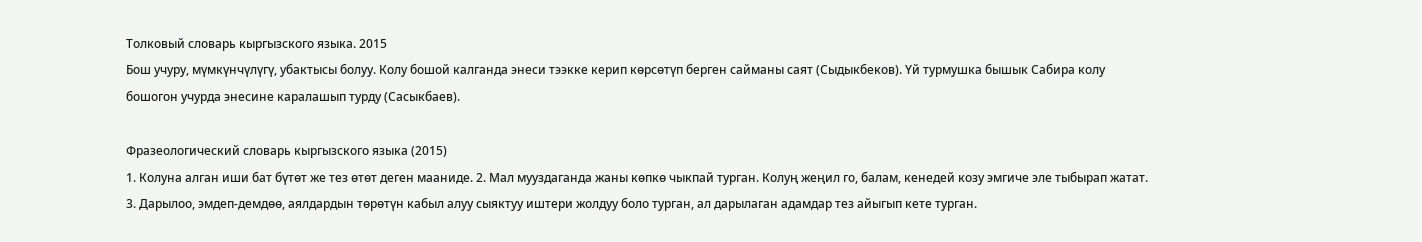Толковый словарь кыргызского языка. 2015
Бош учуру, мүмкүнчүлүгү, убактысы болуу. Колу бошой калганда энеси тээкке керип көрсөтүп берген сайманы саят (Сыдыкбеков). Үй турмушка бышык Сабира колу бошогон учурда энесине каралашып турду (Сасыкбаев).

Фразеологический словарь кыргызского языка (2015)
1. Колуна алган иши бат бүтөт же тез өтөт деген мааниде. 2. Мал мууздаганда жаны көпкө чыкпай турган. Колуң жеңил го, балам, кенедей козу эмгиче эле тыбырап жатат. 3. Дарылоо, эмдеп-демдөө, аялдардын төрөтүн кабыл алуу сыяктуу иштери жолдуу боло турган, ал дарылаган адамдар тез айыгып кете турган.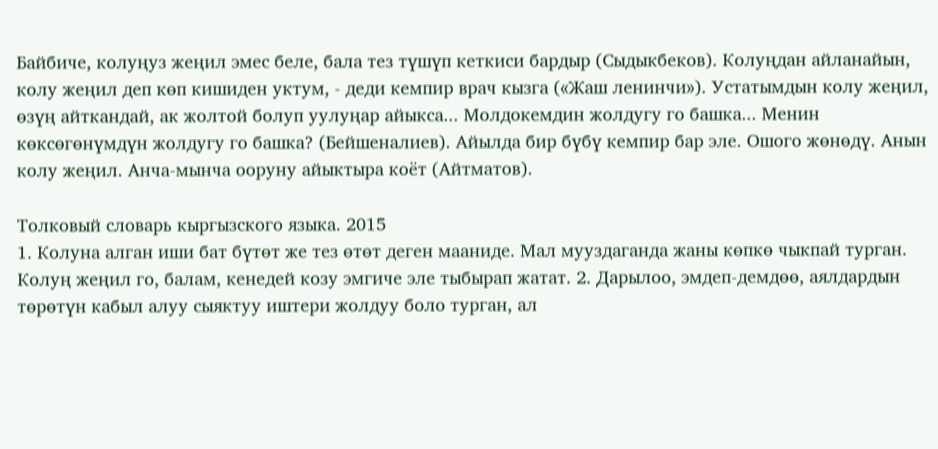Байбиче, колуңуз жеңил эмес беле, бала тез түшүп кеткиси бардыр (Сыдыкбеков). Колуңдан айланайын, колу жеңил деп көп кишиден уктум, - деди кемпир врач кызга («Жаш ленинчи»). Устатымдын колу жеңил, өзүң айткандай, ак жолтой болуп уулуңар айыкса... Молдокемдин жолдугу го башка... Менин көксөгөнүмдүн жолдугу го башка? (Бейшеналиев). Айылда бир бүбү кемпир бар эле. Ошого жөнөдү. Анын колу жеңил. Анча-мынча ооруну айыктыра коёт (Айтматов).

Толковый словарь кыргызского языка. 2015
1. Колуна алган иши бат бүтөт же тез өтөт деген мааниде. Мал мууздаганда жаны көпкө чыкпай турган. Колуң жеңил го, балам, кенедей козу эмгиче эле тыбырап жатат. 2. Дарылоо, эмдеп-демдөө, аялдардын төрөтүн кабыл алуу сыяктуу иштери жолдуу боло турган, ал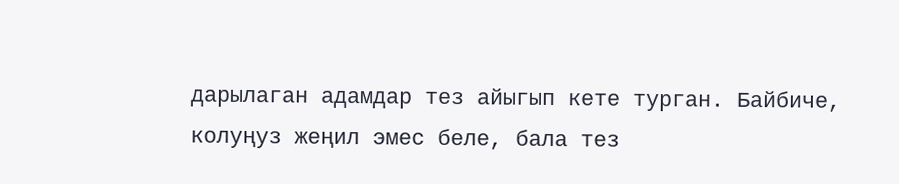дарылаган адамдар тез айыгып кете турган. Байбиче, колуңуз жеңил эмес беле, бала тез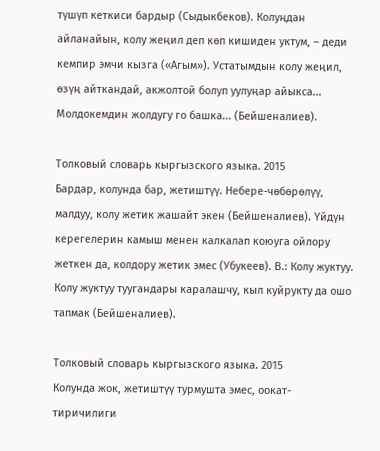түшүп кеткиси бардыр (Сыдыкбеков). Колуңдан айланайын, колу жеңил деп көп кишиден уктум, – деди кемпир эмчи кызга («Агым»). Устатымдын колу жеңил, өзүң айткандай, акжолтой болуп уулуңар айыкса... Молдокемдин жолдугу го башка... (Бейшеналиев).

Толковый словарь кыргызского языка. 2015
Бардар, колунда бар, жетиштүү. Небере-чөбөрөлүү, малдуу, колу жетик жашайт экен (Бейшеналиев). Үйдүн керегелерин камыш менен калкалап коюуга ойлору жеткен да, колдору жетик эмес (Убукеев). В.: Колу жуктуу. Колу жуктуу туугандары каралашчу, кыл куйрукту да ошо тапмак (Бейшеналиев).

Толковый словарь кыргызского языка. 2015
Колунда жок, жетиштүү турмушта эмес, оокат-тиричилиги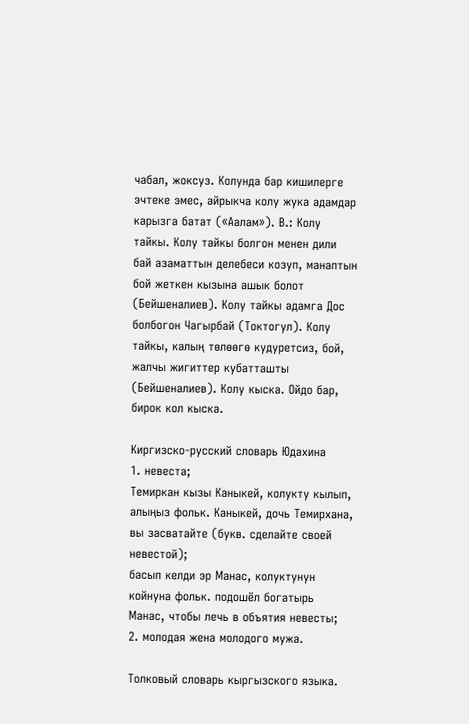чабал, жоксуз. Колунда бар кишилерге эчтеке эмес, айрыкча колу жука адамдар карызга батат («Аалам»). В.: Колу тайкы. Колу тайкы болгон менен дили бай азаматтын делебеси козуп, манаптын бой жеткен кызына ашык болот (Бейшеналиев). Колу тайкы адамга Дос болбогон Чагырбай (Токтогул). Колу тайкы, калың төлөөгө кудуретсиз, бой, жалчы жигиттер кубатташты (Бейшеналиев). Колу кыска. Ойдо бар, бирок кол кыска.

Киргизско-русский словарь Юдахина
1. невеста;
Темиркан кызы Каныкей, колукту кылып, алыңыз фольк. Каныкей, дочь Темирхана, вы засватайте (букв. сделайте своей невестой);
басып келди эр Манас, колуктунун койнуна фольк. подошёл богатырь Манас, чтобы лечь в объятия невесты;
2. молодая жена молодого мужа.

Толковый словарь кыргызского языка.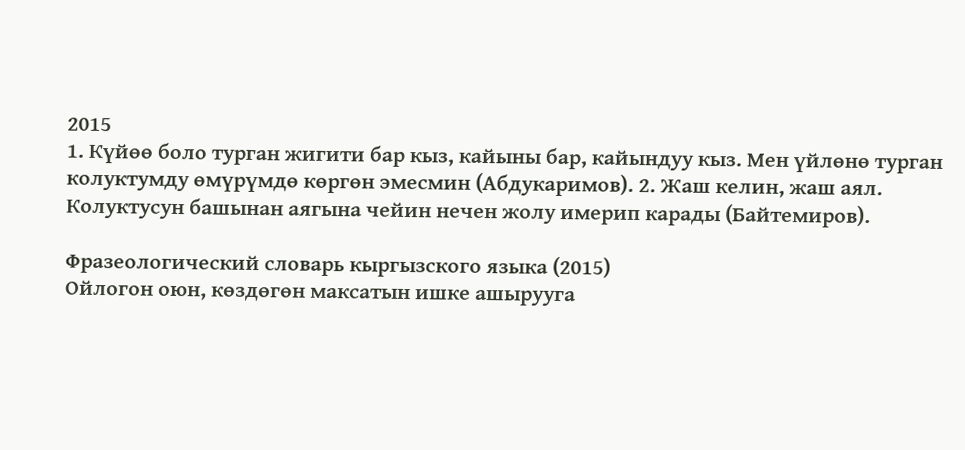2015
1. Күйөө боло турган жигити бар кыз, кайыны бар, кайындуу кыз. Мен үйлөнө турган колуктумду өмүрүмдө көргөн эмесмин (Абдукаримов). 2. Жаш келин, жаш аял. Колуктусун башынан аягына чейин нечен жолу имерип карады (Байтемиров).

Фразеологический словарь кыргызского языка (2015)
Ойлогон оюн, көздөгөн максатын ишке ашырууга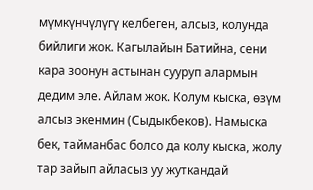мүмкүнчүлүгү келбеген, алсыз, колунда бийлиги жок. Кагылайын Батийна, сени кара зоонун астынан сууруп алармын дедим эле. Айлам жок. Колум кыска, өзүм алсыз экенмин (Сыдыкбеков). Намыска бек, тайманбас болсо да колу кыска, жолу тар зайып айласыз уу жуткандай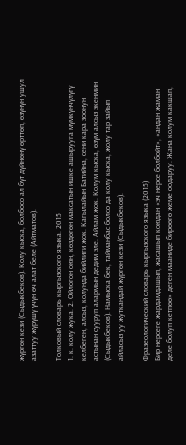жүргөн кези (Сыдыкбеков). Колу кыска, болбосо ал бүт дүйнөнү өрттөп, өзүнүн ушул азаттуу жүрүшү үчүн өч алат беле (Айтматов).

Толковый словарь кыргызского языка. 2015
1. к. колу жука. 2. Ойлогон оюн, көздөгөн максатын ишке ашырууга мүмкүнчүлүгү келбеген, алсыз, колунда бийлиги жок. Кагылайын Батийна, сени кара зоонун астынан сууруп алармын дедим эле. Айлам жок. Колум кыска, өзүм алсыз экенмин (Сыдыкбеков). Намыска бек, тайманбас болсо да колу кыска, жолу тар зайып айласыз уу жуткандай жүргөн кези (Сыдыкбеков).

Фразеологический словарь кыргызского языка (2015)
Бир нерсеге жардамдашып, жасашып коюдан «эч нерсе болбойт», «андан жаман деле болуп кетпөө» деген мааниде бирөөгө жеме оодаруу. Жана колум какшап,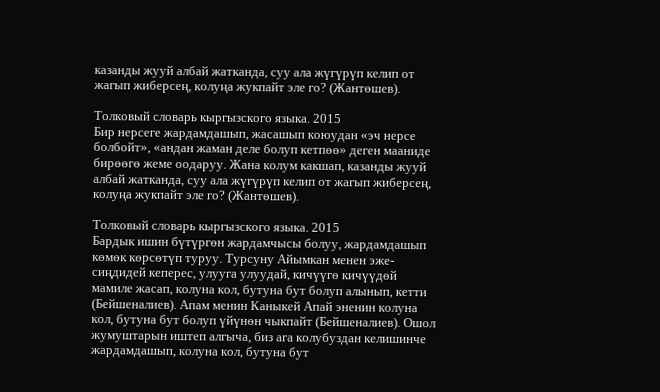казанды жууй албай жатканда, суу ала жүгүрүп келип от жагып жиберсең, колуңа жукпайт эле го? (Жантөшев).

Толковый словарь кыргызского языка. 2015
Бир нерсеге жардамдашып, жасашып коюудан «эч нерсе болбойт», «андан жаман деле болуп кетпөө» деген мааниде бирөөгө жеме оодаруу. Жана колум какшап, казанды жууй албай жатканда, суу ала жүгүрүп келип от жагып жиберсең, колуңа жукпайт эле го? (Жантөшев).

Толковый словарь кыргызского языка. 2015
Бардык ишин бүтүргөн жардамчысы болуу, жардамдашып көмөк көрсөтүп туруу. Турсуну Айымкан менен эже-сиңдидей кеперес, улууга улуудай, кичүүгө кичүүдөй мамиле жасап, колуна кол, бутуна бут болуп алынып, кетти (Бейшеналиев). Апам менин Каныкей Апай эненин колуна кол, бутуна бут болуп үйүнөн чыкпайт (Бейшеналиев). Ошол жумуштарын иштеп алгыча, биз ага колубуздан келишинче жардамдашып, колуна кол, бутуна бут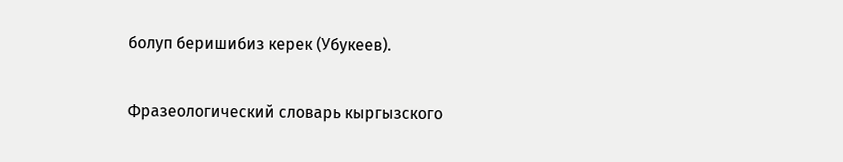болуп беришибиз керек (Убукеев).

Фразеологический словарь кыргызского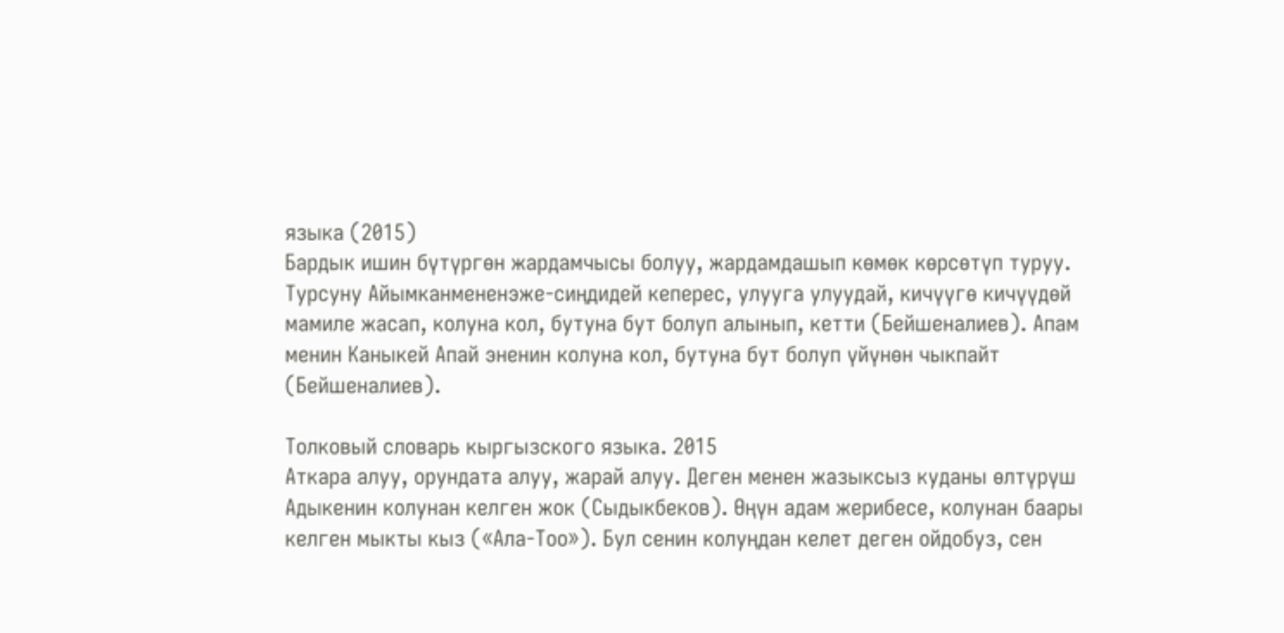языка (2015)
Бардык ишин бүтүргөн жардамчысы болуу, жардамдашып көмөк көрсөтүп туруу. Турсуну Айымканмененэже-сиңдидей кеперес, улууга улуудай, кичүүгө кичүүдөй мамиле жасап, колуна кол, бутуна бут болуп алынып, кетти (Бейшеналиев). Апам менин Каныкей Апай эненин колуна кол, бутуна бут болуп үйүнөн чыкпайт (Бейшеналиев).

Толковый словарь кыргызского языка. 2015
Аткара алуу, орундата алуу, жарай алуу. Деген менен жазыксыз куданы өлтүрүш Адыкенин колунан келген жок (Сыдыкбеков). Өңүн адам жерибесе, колунан баары келген мыкты кыз («Ала-Тоо»). Бул сенин колуңдан келет деген ойдобуз, сен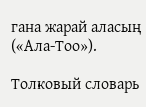гана жарай аласың («Ала-Тоо»).

Толковый словарь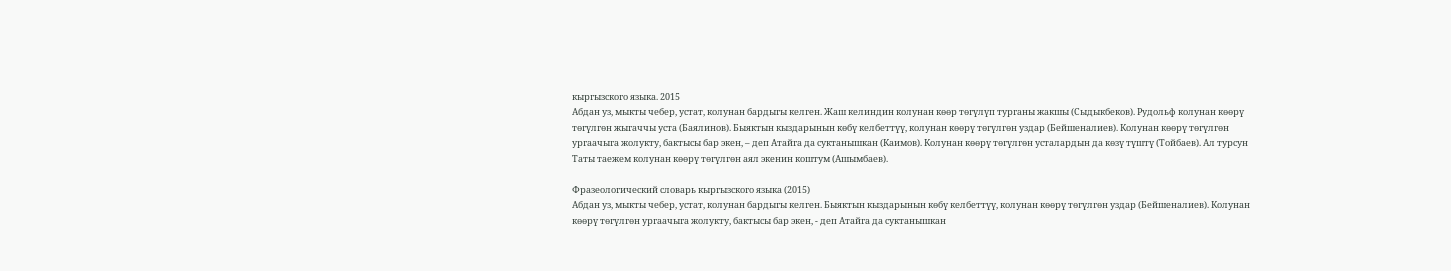кыргызского языка. 2015
Абдан уз, мыкты чебер, устат, колунан бардыгы келген. Жаш келиндин колунан көөр төгүлүп турганы жакшы (Сыдыкбеков). Рудольф колунан көөрү төгүлгөн жыгаччы уста (Баялинов). Быяктын кыздарынын көбү келбеттүү, колунан көөрү төгүлгөн уздар (Бейшеналиев). Колунан көөрү төгүлгөн ургаачыга жолукту, бактысы бар экен, – деп Атайга да суктанышкан (Каимов). Колунан көөрү төгүлгөн усталардын да көзү түштү (Тойбаев). Ал турсун Таты таежем колунан көөрү төгүлгөн аял экенин коштум (Ашымбаев).

Фразеологический словарь кыргызского языка (2015)
Абдан уз, мыкты чебер, устат, колунан бардыгы келген. Быяктын кыздарынын көбү келбеттүү, колунан көөрү төгүлгөн уздар (Бейшеналиев). Колунан көөрү төгүлгөн ургаачыга жолукту, бактысы бар экен, - деп Атайга да суктанышкан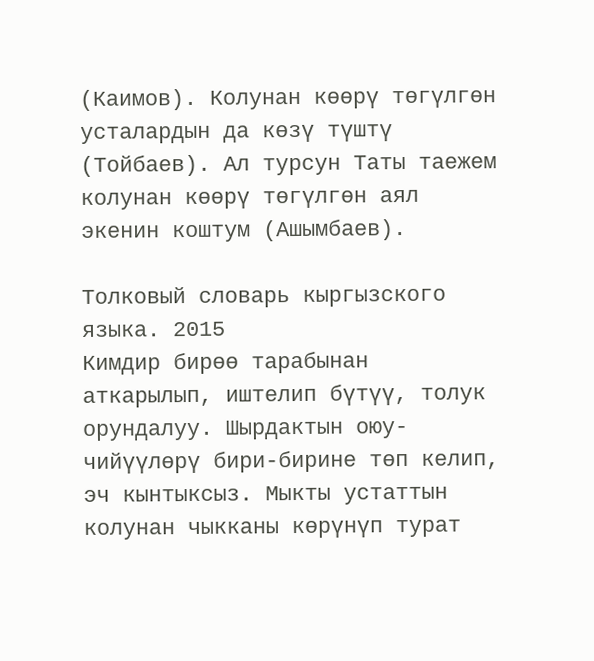(Каимов). Колунан көөрү төгүлгөн усталардын да көзү түштү (Тойбаев). Ал турсун Таты таежем колунан көөрү төгүлгөн аял экенин коштум (Ашымбаев).

Толковый словарь кыргызского языка. 2015
Кимдир бирөө тарабынан аткарылып, иштелип бүтүү, толук орундалуу. Шырдактын оюу-чийүүлөрү бири-бирине төп келип, эч кынтыксыз. Мыкты устаттын колунан чыкканы көрүнүп турат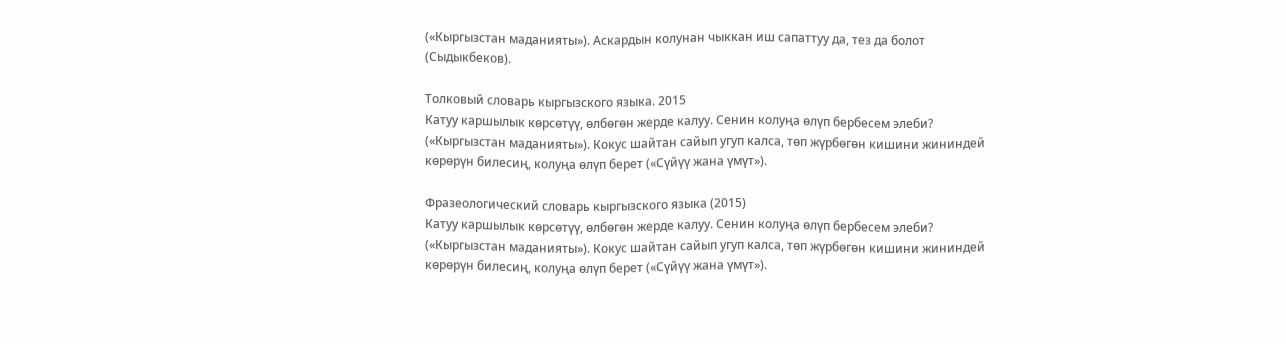(«Кыргызстан маданияты»). Аскардын колунан чыккан иш сапаттуу да, тез да болот (Сыдыкбеков).

Толковый словарь кыргызского языка. 2015
Катуу каршылык көрсөтүү, өлбөгөн жерде калуу. Сенин колуңа өлүп бербесем элеби? («Кыргызстан маданияты»). Кокус шайтан сайып угуп калса, төп жүрбөгөн кишини жининдей көрөрүн билесиң, колуңа өлүп берет («Сүйүү жана үмүт»).

Фразеологический словарь кыргызского языка (2015)
Катуу каршылык көрсөтүү, өлбөгөн жерде калуу. Сенин колуңа өлүп бербесем элеби? («Кыргызстан маданияты»). Кокус шайтан сайып угуп калса, төп жүрбөгөн кишини жининдей көрөрүн билесиң, колуңа өлүп берет («Сүйүү жана үмүт»).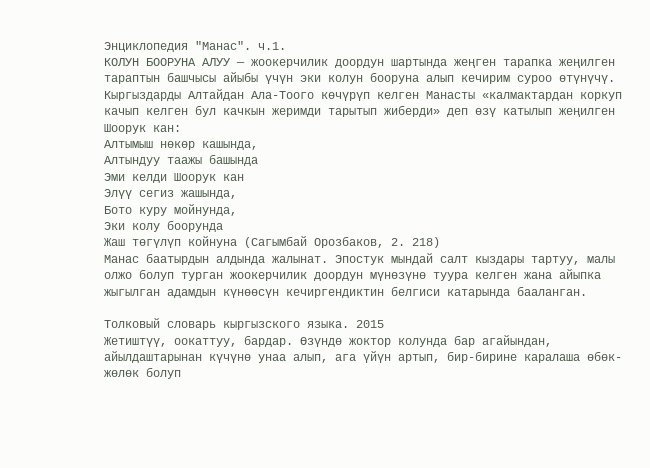Энциклопедия "Манас". ч.1.
КОЛУН БООРУНА АЛУУ — жоокерчилик доордун шартында жеңген тарапка жеңилген тараптын башчысы айыбы үчүн эки колун бооруна алып кечирим суроо өтүнүчү. Кыргыздарды Алтайдан Ала-Тоого көчүрүп келген Манасты «калмактардан коркуп качып келген бул качкын жеримди тарытып жиберди» деп өзү катылып жеңилген Шоорук кан:
Алтымыш нөкөр кашында,
Алтындуу таажы башында
Эми келди Шоорук кан
Элүү сегиз жашында,
Бото куру мойнунда,
Эки колу боорунда
Жаш төгүлүп койнуна (Сагымбай Орозбаков, 2. 218)
Манас баатырдын алдында жалынат. Эпостук мындай салт кыздары тартуу, малы олжо болуп турган жоокерчилик доордун мүнөзүнө туура келген жана айыпка жыгылган адамдын күнөөсүн кечиргендиктин белгиси катарында бааланган.

Толковый словарь кыргызского языка. 2015
Жетиштүү, оокаттуу, бардар. Өзүндө жоктор колунда бар агайындан, айылдаштарынан күчүнө унаа алып, ага үйүн артып, бир-бирине каралаша өбөк-жөлөк болуп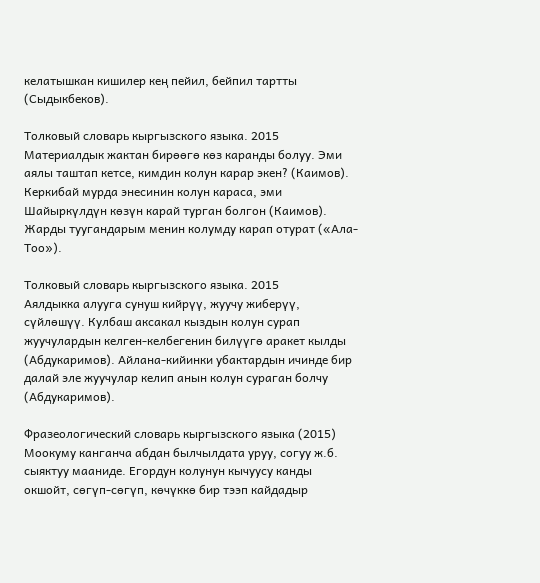келатышкан кишилер кең пейил, бейпил тартты (Сыдыкбеков).

Толковый словарь кыргызского языка. 2015
Материалдык жактан бирөөгө көз каранды болуу. Эми аялы таштап кетсе, кимдин колун карар экен? (Каимов). Керкибай мурда энесинин колун караса, эми Шайыркүлдүн көзүн карай турган болгон (Каимов). Жарды туугандарым менин колумду карап отурат («Ала-Тоо»).

Толковый словарь кыргызского языка. 2015
Аялдыкка алууга сунуш кийрүү, жуучу жиберүү, сүйлөшүү. Кулбаш аксакал кыздын колун сурап жуучулардын келген-келбегенин билүүгө аракет кылды (Абдукаримов). Айлана-кийинки убактардын ичинде бир далай эле жуучулар келип анын колун сураган болчу (Абдукаримов).

Фразеологический словарь кыргызского языка (2015)
Моокуму канганча абдан былчылдата уруу, согуу ж.б. сыяктуу мааниде. Егордун колунун кычуусу канды окшойт, сөгүп-сөгүп, көчүккө бир тээп кайдадыр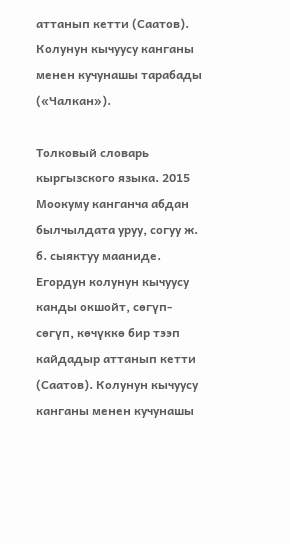аттанып кетти (Саатов). Колунун кычуусу канганы менен кучунашы тарабады («Чалкан»).

Толковый словарь кыргызского языка. 2015
Моокуму канганча абдан былчылдата уруу, согуу ж. б. сыяктуу мааниде. Егордун колунун кычуусу канды окшойт, сөгүп-сөгүп, көчүккө бир тээп кайдадыр аттанып кетти (Саатов). Колунун кычуусу канганы менен кучунашы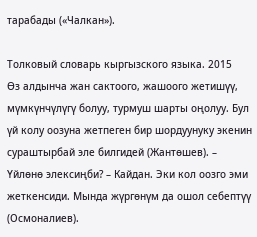тарабады («Чалкан»).

Толковый словарь кыргызского языка. 2015
Өз алдынча жан сактоого, жашоого жетишүү, мүмкүнчүлүгү болуу, турмуш шарты оңолуу. Бул үй колу оозуна жетпеген бир шордуунуку экенин сураштырбай эле билгидей (Жантөшев). – Үйлөнө элексиңби? – Кайдан. Эки кол оозго эми жеткенсиди. Мында жүргөнүм да ошол себептүү (Осмоналиев).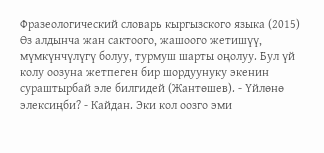Фразеологический словарь кыргызского языка (2015)
Өз алдынча жан сактоого, жашоого жетишүү, мүмкүнчүлүгү болуу, турмуш шарты оңолуу. Бул үй колу оозуна жетпеген бир шордуунуку экенин сураштырбай эле билгидей (Жантөшев). - Үйлөнө элексиңби? - Кайдан. Эки кол оозго эми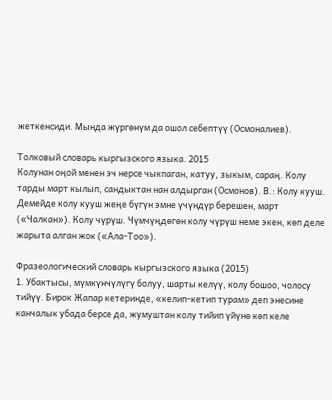жеткенсиди. Мында жүргөнүм да ошол себептүү (Осмоналиев).

Толковый словарь кыргызского языка. 2015
Колунан оңой менен эч нерсе чыкпаган, катуу, зыкым, сараң. Колу тарды март кылып, сандыктан нан алдырган (Осмонов). В.: Колу кууш. Демейде колу кууш жеңе бүгүн эмне үчүндүр берешен, март («Чалкан»). Колу чүрүш. Чүмчүңдөгөн колу чүрүш неме экен, көп деле жарыта алган жок («Ала-Тоо»).

Фразеологический словарь кыргызского языка (2015)
1. Убактысы, мүмкүнчүлүгү болуу, шарты келүү, колу бошоо, чолосу тийүү. Бирок Жапар кетеринде, «келип-кетип турам» деп энесине канчалык убада берсе да, жумуштан колу тийип үйүнө көп келе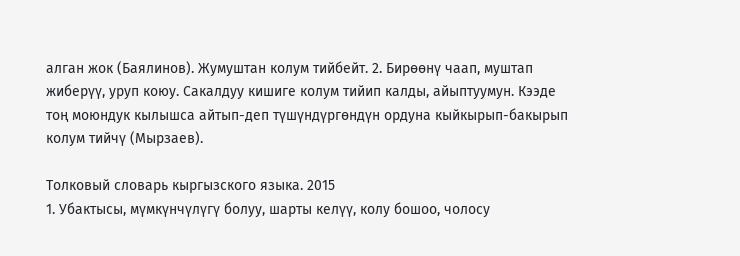алган жок (Баялинов). Жумуштан колум тийбейт. 2. Бирөөнү чаап, муштап жиберүү, уруп коюу. Сакалдуу кишиге колум тийип калды, айыптуумун. Кээде тоң моюндук кылышса айтып-деп түшүндүргөндүн ордуна кыйкырып-бакырып колум тийчү (Мырзаев).

Толковый словарь кыргызского языка. 2015
1. Убактысы, мүмкүнчүлүгү болуу, шарты келүү, колу бошоо, чолосу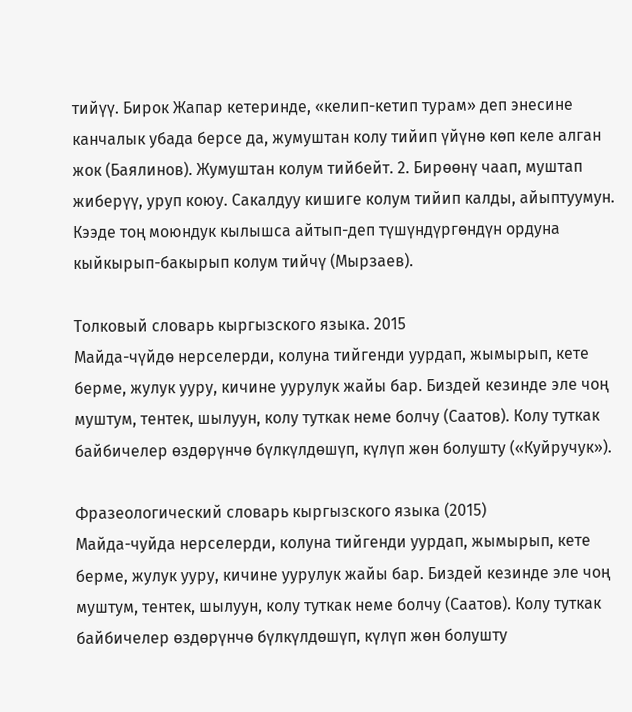тийүү. Бирок Жапар кетеринде, «келип-кетип турам» деп энесине канчалык убада берсе да, жумуштан колу тийип үйүнө көп келе алган жок (Баялинов). Жумуштан колум тийбейт. 2. Бирөөнү чаап, муштап жиберүү, уруп коюу. Сакалдуу кишиге колум тийип калды, айыптуумун. Кээде тоң моюндук кылышса айтып-деп түшүндүргөндүн ордуна кыйкырып-бакырып колум тийчү (Мырзаев).

Толковый словарь кыргызского языка. 2015
Майда-чүйдө нерселерди, колуна тийгенди уурдап, жымырып, кете берме, жулук ууру, кичине уурулук жайы бар. Биздей кезинде эле чоң муштум, тентек, шылуун, колу туткак неме болчу (Саатов). Колу туткак байбичелер өздөрүнчө бүлкүлдөшүп, күлүп жөн болушту («Куйручук»).

Фразеологический словарь кыргызского языка (2015)
Майда-чуйда нерселерди, колуна тийгенди уурдап, жымырып, кете берме, жулук ууру, кичине уурулук жайы бар. Биздей кезинде эле чоң муштум, тентек, шылуун, колу туткак неме болчу (Саатов). Колу туткак байбичелер өздөрүнчө бүлкүлдөшүп, күлүп жөн болушту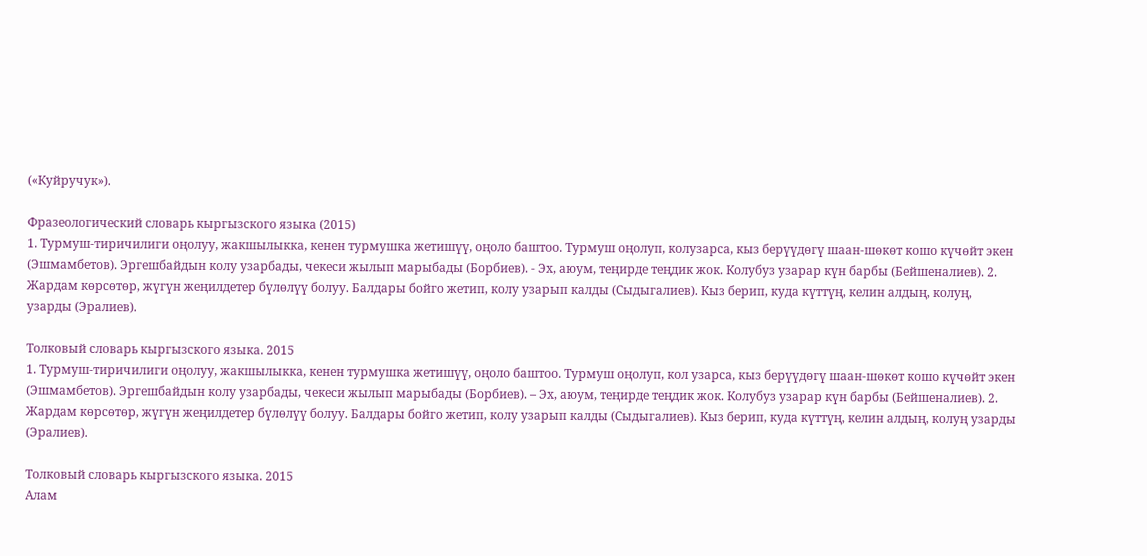(«Куйручук»).

Фразеологический словарь кыргызского языка (2015)
1. Турмуш-тиричилиги оңолуу, жакшылыкка, кенен турмушка жетишүү, оңоло баштоо. Турмуш оңолуп, колузарса, кыз берүүдөгү шаан-шөкөт кошо күчөйт экен (Эшмамбетов). Эргешбайдын колу узарбады, чекеси жылып марыбады (Борбиев). - Эх, аюум, теңирде теңдик жок. Колубуз узарар күн барбы (Бейшеналиев). 2. Жардам көрсөтөр, жүгүн жеңилдетер бүлөлүү болуу. Балдары бойго жетип, колу узарып калды (Сыдыгалиев). Кыз берип, куда күттүң, келин алдың, колуң, узарды (Эралиев).

Толковый словарь кыргызского языка. 2015
1. Турмуш-тиричилиги оңолуу, жакшылыкка, кенен турмушка жетишүү, оңоло баштоо. Турмуш оңолуп, кол узарса, кыз берүүдөгү шаан-шөкөт кошо күчөйт экен (Эшмамбетов). Эргешбайдын колу узарбады, чекеси жылып марыбады (Борбиев). – Эх, аюум, теңирде теңдик жок. Колубуз узарар күн барбы (Бейшеналиев). 2. Жардам көрсөтөр, жүгүн жеңилдетер бүлөлүү болуу. Балдары бойго жетип, колу узарып калды (Сыдыгалиев). Кыз берип, куда күттүң, келин алдың, колуң узарды (Эралиев).

Толковый словарь кыргызского языка. 2015
Алам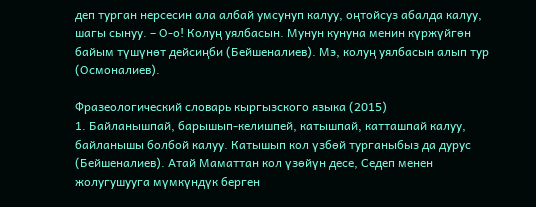деп турган нерсесин ала албай умсунуп калуу, оңтойсуз абалда калуу, шагы сынуу. – О-о! Колуң уялбасын. Мунун кунуна менин күржүйгөн байым түшүнөт дейсиңби (Бейшеналиев). Мэ, колуң уялбасын алып тур (Осмоналиев).

Фразеологический словарь кыргызского языка (2015)
1. Байланышпай, барышып-келишпей, катышпай, катташпай калуу, байланышы болбой калуу. Катышып кол үзбөй турганыбыз да дурус (Бейшеналиев). Атай Маматтан кол үзөйүн десе, Седеп менен жолугушууга мүмкүндүк берген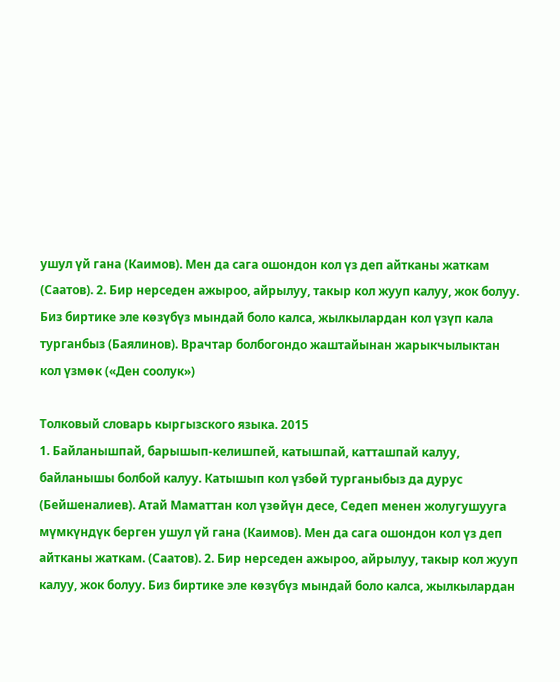ушул үй гана (Каимов). Мен да сага ошондон кол үз деп айтканы жаткам (Саатов). 2. Бир нерседен ажыроо, айрылуу, такыр кол жууп калуу, жок болуу. Биз биртике эле көзүбүз мындай боло калса, жылкылардан кол үзүп кала турганбыз (Баялинов). Врачтар болбогондо жаштайынан жарыкчылыктан кол үзмөк («Ден соолук»)

Толковый словарь кыргызского языка. 2015
1. Байланышпай, барышып-келишпей, катышпай, катташпай калуу, байланышы болбой калуу. Катышып кол үзбөй турганыбыз да дурус (Бейшеналиев). Атай Маматтан кол үзөйүн десе, Седеп менен жолугушууга мүмкүндүк берген ушул үй гана (Каимов). Мен да сага ошондон кол үз деп айтканы жаткам. (Саатов). 2. Бир нерседен ажыроо, айрылуу, такыр кол жууп калуу, жок болуу. Биз биртике эле көзүбүз мындай боло калса, жылкылардан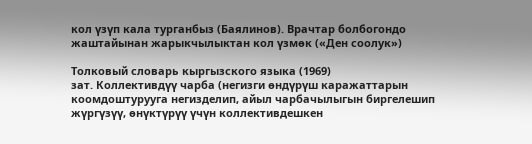кол үзүп кала турганбыз (Баялинов). Врачтар болбогондо жаштайынан жарыкчылыктан кол үзмөк («Ден соолук»)

Толковый словарь кыргызского языка (1969)
зат. Коллективдүү чарба (негизги өндүрүш каражаттарын коомдоштурууга негизделип, айыл чарбачылыгын биргелешип жүргүзүү, өнүктүрүү үчүн коллективдешкен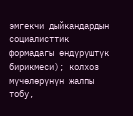эмгекчи дыйкандардын социалисттик формадагы өндүрүштүк бирикмеси); колхоз мүчөлөрүнүн жалпы тобу,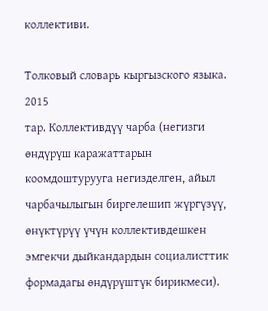коллективи.

Толковый словарь кыргызского языка. 2015
тар. Коллективдүү чарба (негизги өндүрүш каражаттарын коомдоштурууга негизделген, айыл чарбачылыгын биргелешип жүргүзүү, өнүктүрүү үчүн коллективдешкен эмгекчи дыйкандардын социалисттик формадагы өндүрүштүк бирикмеси).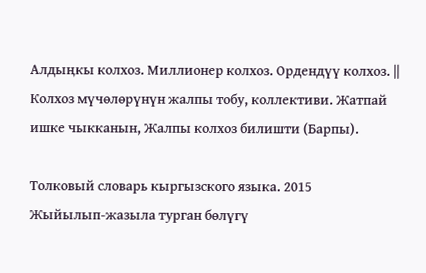Алдыңкы колхоз. Миллионер колхоз. Ордендүү колхоз. || Колхоз мүчөлөрүнүн жалпы тобу, коллективи. Жатпай ишке чыкканын, Жалпы колхоз билишти (Барпы).

Толковый словарь кыргызского языка. 2015
Жыйылып-жазыла турган бөлүгү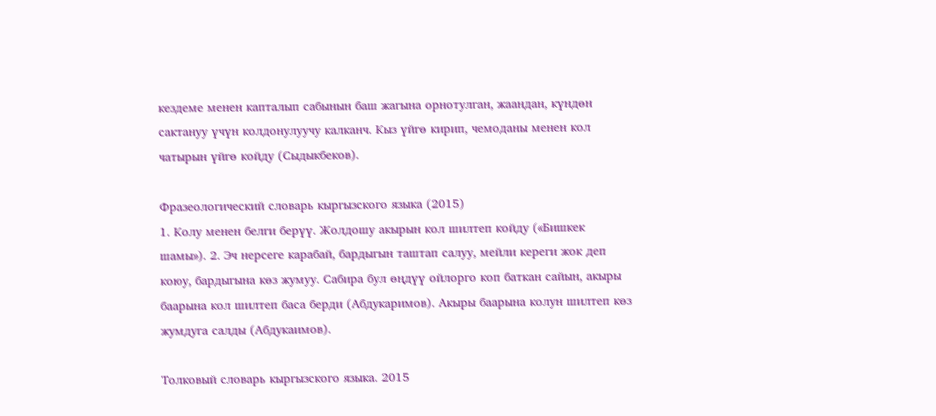кездеме менен капталып сабынын баш жагына орнотулган, жаандан, күндөн сактануу үчүн колдонулуучу калканч. Кыз үйгө кирип, чемоданы менен кол чатырын үйгө койду (Сыдыкбеков).

Фразеологический словарь кыргызского языка (2015)
1. Колу менен белги берүү. Жолдошу акырын кол шилтеп койду («Бишкек шамы»). 2. Эч нерсеге карабай, бардыгын таштап салуу, мейли кереги жок деп коюу, бардыгына көз жумуу. Сабира бул өңдүү ойлорго коп баткан сайын, акыры баарына кол шилтеп баса берди (Абдукаримов). Акыры баарына колун шилтеп көз жумдуга салды (Абдукаимов).

Толковый словарь кыргызского языка. 2015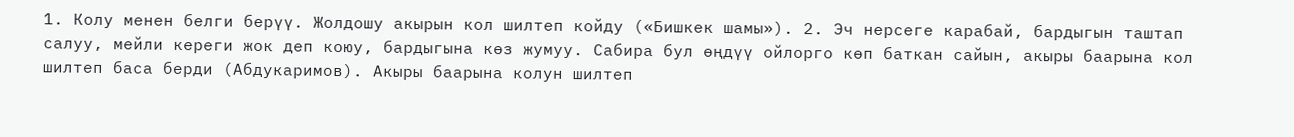1. Колу менен белги берүү. Жолдошу акырын кол шилтеп койду («Бишкек шамы»). 2. Эч нерсеге карабай, бардыгын таштап салуу, мейли кереги жок деп коюу, бардыгына көз жумуу. Сабира бул өңдүү ойлорго көп баткан сайын, акыры баарына кол шилтеп баса берди (Абдукаримов). Акыры баарына колун шилтеп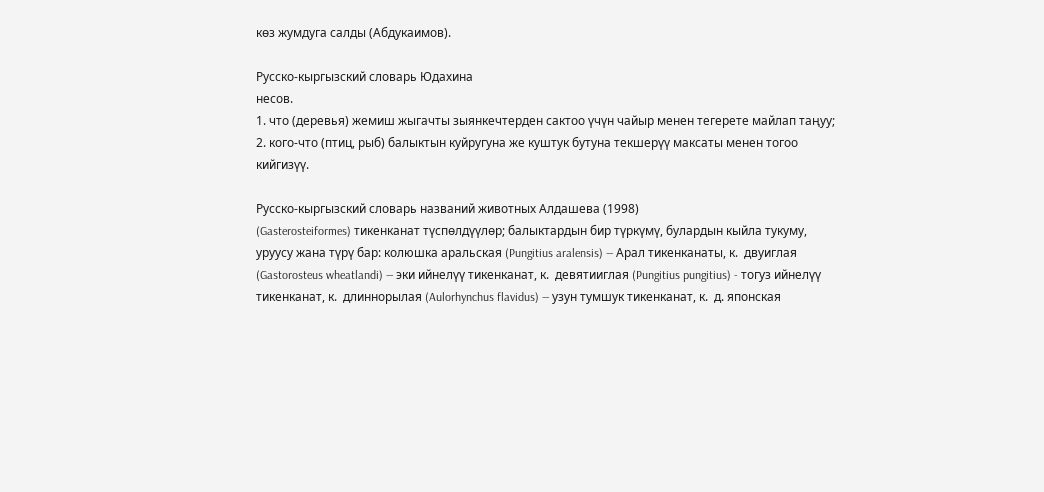көз жумдуга салды (Абдукаимов).

Русско-кыргызский словарь Юдахина
несов.
1. что (деревья) жемиш жыгачты зыянкечтерден сактоо үчүн чайыр менен тегерете майлап таңуу;
2. кого-что (птиц, рыб) балыктын куйругуна же куштук бутуна текшерүү максаты менен тогоо кийгизүү.

Русско-кыргызский словарь названий животных Алдашева (1998)
(Gasterosteiformes) тикенканат түспөлдүүлөр; балыктардын бир түркүмү, булардын кыйла тукуму, уруусу жана түрү бар: колюшка аральская (Pungitius aralensis) — Арал тикенканаты, к.  двуиглая (Gastorosteus wheatlandi) — эки ийнелүү тикенканат, к.  девятииглая (Pungitius pungitius) - тогуз ийнелүү тикенканат, к.  длиннорылая (Aulorhynchus flavidus) — узун тумшук тикенканат, к.  д. японская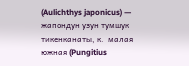(Aulichthys japonicus) — жапондун узун тумшук тикенканаты, к.  малая южная (Pungitius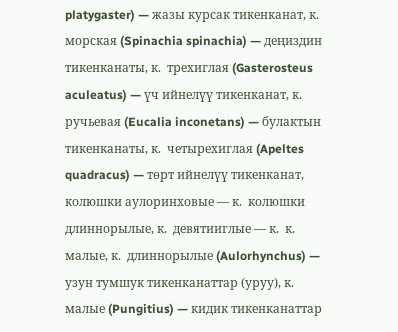platygaster) — жазы курсак тикенканат, к.  морская (Spinachia spinachia) — деңиздин тикенканаты, к.  трехиглая (Gasterosteus aculeatus) — үч ийнелүү тикенканат, к.  ручьевая (Eucalia inconetans) — булактын тикенканаты, к.  четырехиглая (Apeltes quadracus) — төрт ийнелүү тикенканат, колюшки аулоринховые — к.  колюшки длиннорылые, к.  девятииглые — к.  к.  малые, к.  длиннорылые (Aulorhynchus) — узун тумшук тикенканаттар (уруу), к.  малые (Pungitius) — кидик тикенканаттар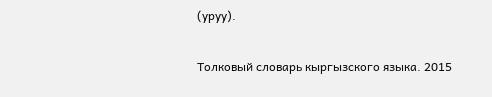(уруу).

Толковый словарь кыргызского языка. 2015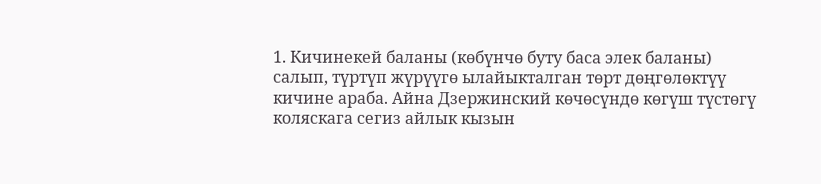1. Кичинекей баланы (көбүнчө буту баса элек баланы) салып, түртүп жүрүүгө ылайыкталган төрт дөңгөлөктүү кичине араба. Айна Дзержинский көчөсүндө көгүш түстөгү коляскага сегиз айлык кызын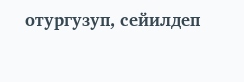отургузуп, сейилдеп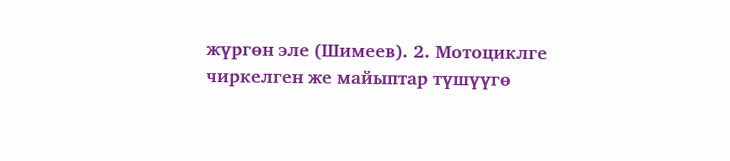жүргөн эле (Шимеев). 2. Мотоциклге чиркелген же майыптар түшүүгө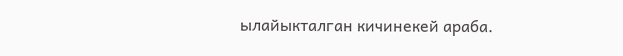ылайыкталган кичинекей араба.